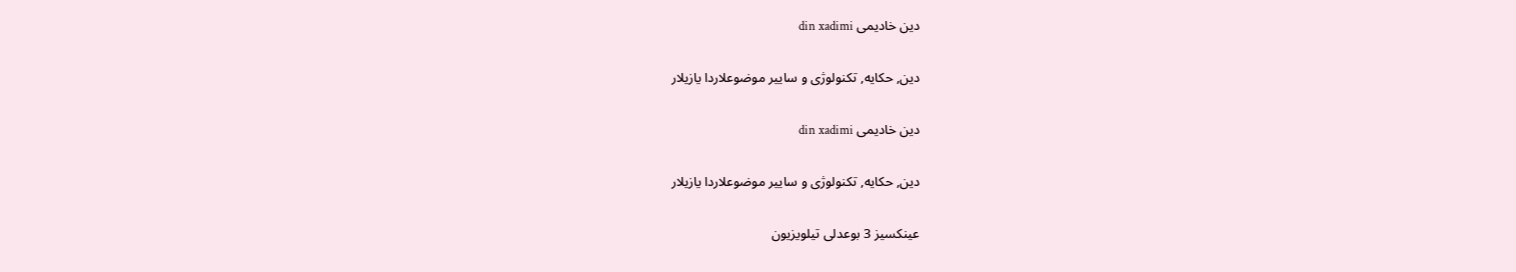دین خادیمی din xadimi

دین, حکایه, تکنولوژی و ساییر موضوعلاردا یازیلار

دین خادیمی din xadimi

دین, حکایه, تکنولوژی و ساییر موضوعلاردا یازیلار

عینکسیز 3 بوعدلی تیلویزیون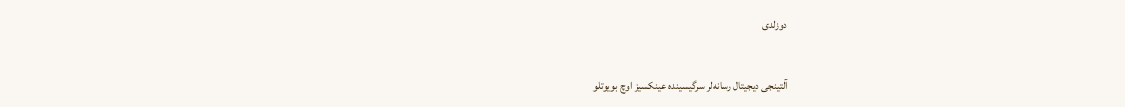دوزلدی

آلتینجی دیجیتال رسانه‌لر سرگیسینده عینکسیز اوچ بویوتلو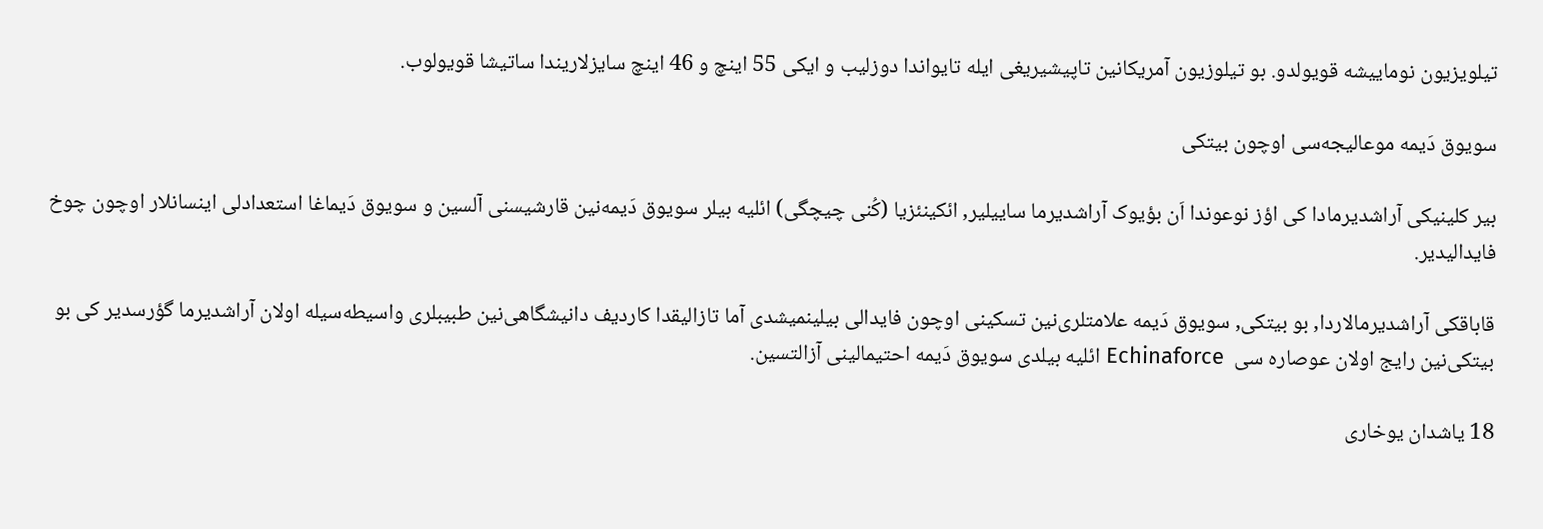تیلویزیون نوماییشه قویولدو. بو تیلوزیون آمریکانین تاپیشیریغی ایله تایواندا دوزلیب و ایکی 55 اینچ و 46 اینچ سایزلاریندا ساتیشا قویولوب.

سویوق دَیمه موعالیجه‌سی اوچون بیتکی

بیر کلینیکی آراشدیرمادا کی اؤز نوعوندا اَن بؤیوک آراشدیرما ساییلیر, ائکینئزیا (کُنی چیچگی) ائلیه بیلر سویوق دَیمه‌نین قارشیسنی آلسین و سویوق دَیماغا استعدادلی اینسانلار اوچون چوخ فایدالیدیر.

قاباقکی آراشدیرمالاردا, بو بیتکی, سویوق دَیمه علامتلری‌نین تسکینی اوچون فایدالی بیلینمیشدی آما تازالیقدا کاردیف دانیشگاهی‌نین طبیبلری واسیطه‌سیله اولان آراشدیرما گؤرسدیر کی بو بیتکی‌نین رایج اولان عوصاره سی  Echinaforce ائلیه بیلدی سویوق دَیمه احتیمالینی آزالتسین.

18 یاشدان یوخاری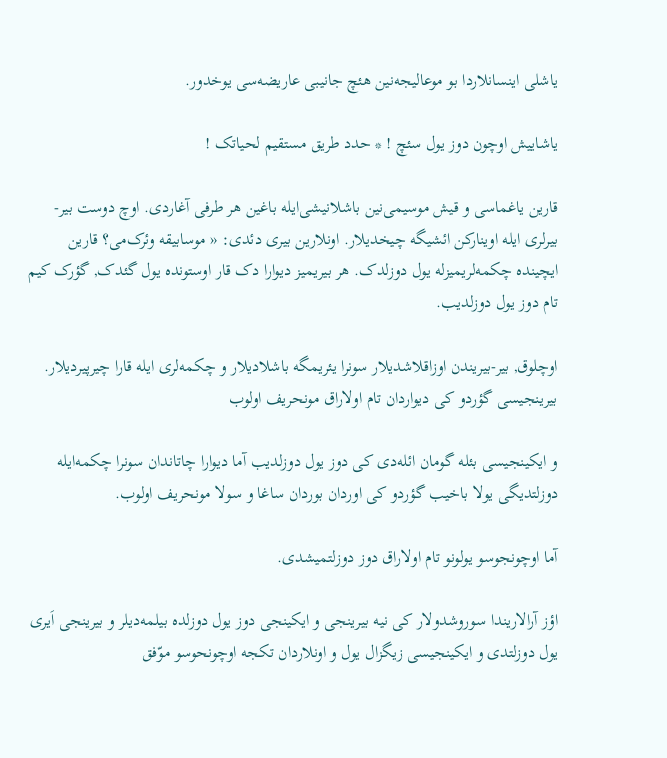یاشلی اینسانلاردا بو موعالیجه‌نین هئچ جانیبی عاریضه‌سی یوخدور.

یاشاییش اوچون دوز یول سئچ ! * حدد طریق مستقیم لحیاتک !

قارین یاغماسی و قیش موسیمی‌نین باشلانیشی‌ایله باغین هر طرفی آغاردی. اوچ دوست بیر-بیرلری ایله اوینارکن ائشیگه چیخدیلار. اونلارین بیری دئدی: « موسابیقه وئرک‌می؟ قارین ایچینده چکمه‌لریمیزله یول دوزلدک. هر بیریمیز دیوارا دک قار اوستونده یول گئدک, گؤرک کیم تام دوز یول دوزلدیب.

اوچلوق, بیر-بیریندن اوزاقلاشدیلار سونرا یئریمگه باشلادیلار و چکمه‌لری ایله قارا چیرپیردیلار. بیرینجیسی گؤردو کی دیواردان تام اولاراق مونحریف اولوب

و ایکینجیسی بئله گومان ائله‌دی کی دوز یول دوزلدیب آما دیوارا چاتاندان سونرا چکمه‌ایله دوزلتدیگی یولا باخیب گؤردو کی اوردان بوردان ساغا و سولا مونحریف اولوب.

آما اوچونجوسو یولونو تام اولاراق دوز دوزلتمیشدی.

اؤز آرالاریندا سوروشدولار کی نیه بیرینجی و ایکینجی دوز یول دوزلده بیلمه‌دیلر و بیرینجی اَیری یول دوزلتدی و ایکینجیسی زیگزال یول و اونلاردان تکجه اوچونحوسو موّفق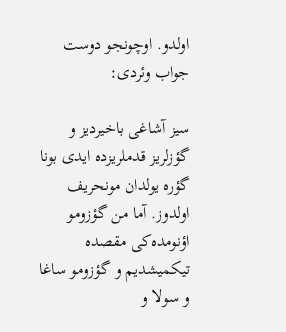اولدو. اوچونجو دوست جواب وئردی:

سیز آشاغی باخیردیز و گؤزلریز قدملریزده ایدی بونا گؤره یولدان مونحریف اولدوز. آما من گؤزومو اؤنومده‌کی مقصده تیکمیشدیم و گؤزومو ساغا و سولا و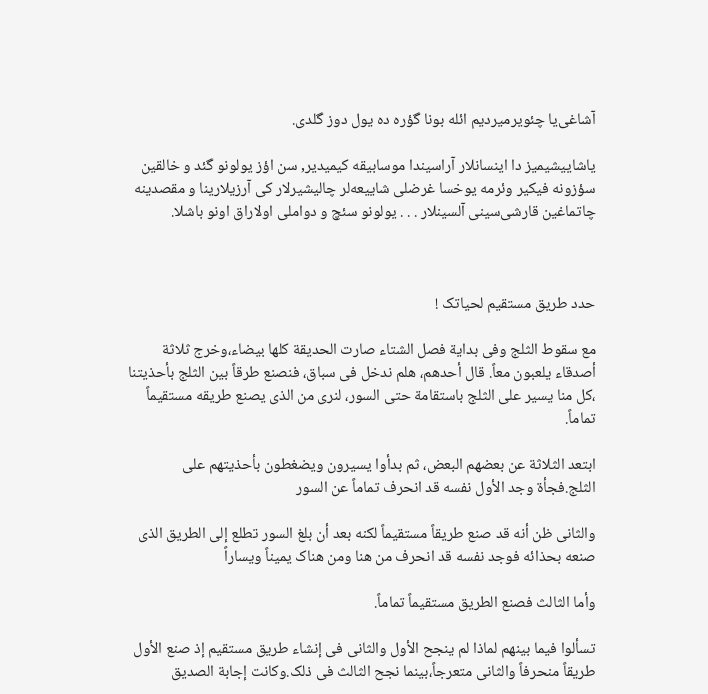آشاغی‌یا چئویرمیردیم ائله بونا گؤره ده یول دوز گلدی.

یاشاییشیمیز دا اینسانلار آراسیندا موسابیقه کیمیدیر, سن اؤز یولونو گئد و خالقین سؤزونه فیکیر وئرمه یوخسا غرضلی شاییعه‌لر چالیشیرلار کی آرزیلارینا و مقصدینه چاتماغین قارشی‌سینی آلسینلار . . . یولونو سئچ و دواملی اولاراق اونو باشلا.



حدد طریق مستقیم لحیاتک !

مع سقوط الثلج وفى بدایة فصل الشتاء صارت الحدیقة کلها بیضاء،وخرج ثلاثة أصدقاء یلعبون معاً. قال أحدهم، هلم ندخل فى سباق، فنصنع طرقاً بین الثلج بأحذیتنا ،کل منا یسیر على الثلج باستقامة حتى السور، لنرى من الذى یصنع طریقه مستقیماً تماماً.

ابتعد الثلاثة عن بعضهم البعض، ثم بدأوا یسیرون ویضغطون بأحذیتهم على الثلج.فجأة وجد الأول نفسه قد انحرف تماماً عن السور

والثانى ظن أنه قد صنع طریقاً مستقیماً لکنه بعد أن بلغ السور تطلع إلى الطریق الذى صنعه بحذائه فوجد نفسه قد انحرف من هنا ومن هناک یمیناً ویساراً

وأما الثالث فصنع الطریق مستقیماً تماماً.

تسألوا فیما بینهم لماذا لم ینجح الأول والثانى فى إنشاء طریق مستقیم إذ صنع الأول طریقاً منحرفاً والثانى متعرجاً،بینما نجح الثالث فى ذلک.وکانت إجابة الصدیق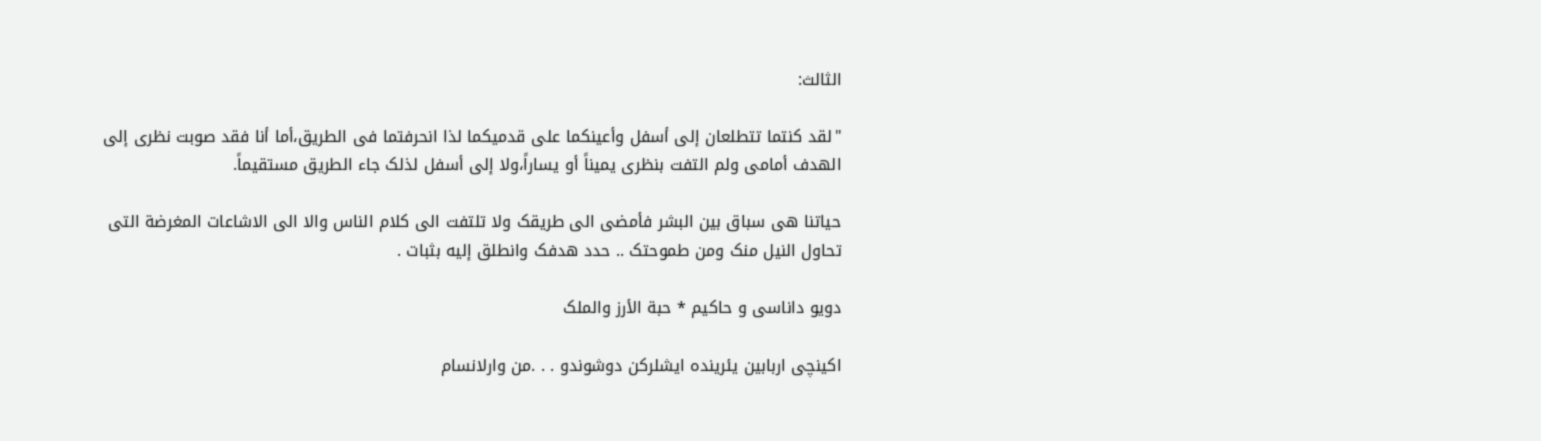الثالث:

"لقد کنتما تتطلعان إلى أسفل وأعینکما على قدمیکما لذا انحرفتما فى الطریق،أما أنا فقد صوبت نظرى إلى الهدف أمامى ولم التفت بنظرى یمیناً أو یساراً،ولا إلى أسفل لذلک جاء الطریق مستقیماً.

حیاتنا هى سباق بین البشر فأمضى الى طریقک ولا تلتفت الى کلام الناس والا الى الاشاعات المغرضة التى تحاول النیل منک ومن طموحتک .. حدد هدفک وانطلق إلیه بثبات .

دویو داناسی و حاکیم * حبة الأرز والملک

اکینچی اربابین یئرینده ایشلرکن دوشوندو . . .من وارلانسام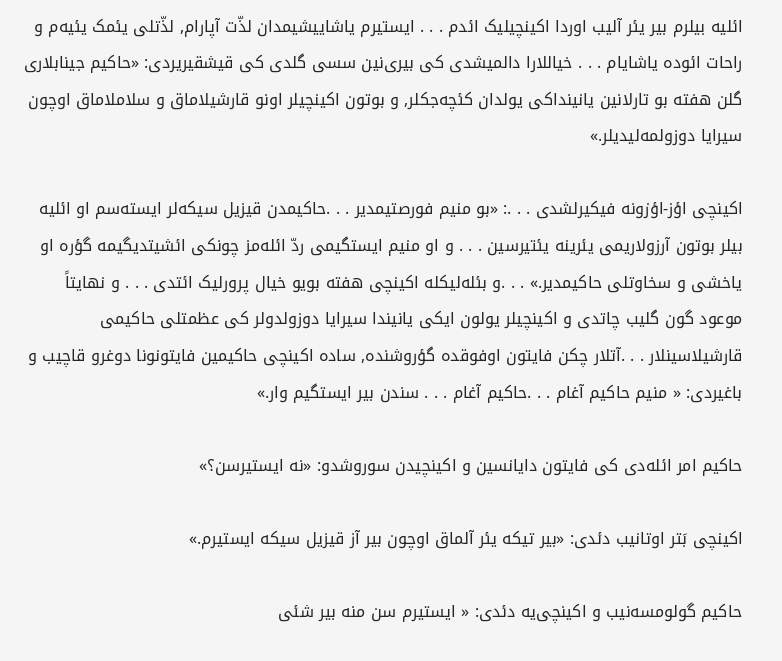ائلیه بیلرم بیر یئر آلیب اوردا اکینچیلیک ائدم . . . ایستیرم یاشاییشیمدان لذّت آپارام, لذّتلی یئمک یئیه‌م و راحات ائوده یاشایام . . . خیاللارا دالمیشدی کی بیری‌نین سسی گلدی کی قیشقیریردی: «حاکیم جینابلاری گلن هفته بو تارلانین یانینداکی یولدان کئچه‌جکلر, و بوتون اکینچیلر اونو قارشیلاماق و سلاملاماق اوچون سیرایا دوزولمه‌لیدیلر.»

اکینچی اؤز-اؤزونه فیکیرلشدی . . .: «بو منیم فورصتیمدیر . . .حاکیمدن قیزیل سیکه‌لر ایسته‌سم او ائلیه بیلر بوتون آرزولاریمی یئرینه یئتیرسین . . . و او منیم ایستگیمی ردّ ائله‌مز چونکی ائشیتدیگیمه گؤره او یاخشی و سخاوتلی حاکیمدیر.» . . .و بئله‌لیکله اکینچی هفته بویو خیال پرورلیک ائتدی . . . و نهایتاً موعود گون گلیب چاتدی و اکینچیلر یولون ایکی یانیندا سیرایا دوزولدولر کی عظمتلی حاکیمی قارشیلاسینلار . . .آتلار چکن فایتون اوفوقده گؤروشنده, ساده اکینچی حاکیمین فایتونونا دوغرو قاچیب و باغیردی: « منیم حاکیم آغام . . .حاکیم آغام . . . سندن بیر ایستگیم وار.»

حاکیم امر ائله‌دی کی فایتون دایانسین و اکینچیدن سوروشدو: «نه ایستیرسن؟»

اکینچی بَتر اوتانیب دئدی: «بیر تیکه یئر آلماق اوچون بیر آز قیزیل سیکه ایستیرم.»

حاکیم گولومسه‌نیب و اکینچی‌یه دئدی: « ایستیرم سن منه بیر شئی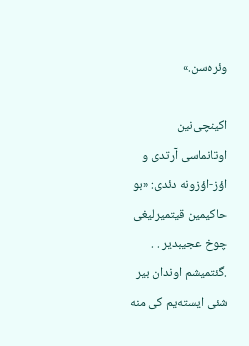وئره‌سن.»

اکینچی‌نین اوتانماسی آرتدی و اؤز-اؤزونه دئدی: «بو حاکیمین قیتمیرلیغی چوخ عجیبدیر . . .گئتمیشم اوندان بیر شئی ایسته‌یم کی منه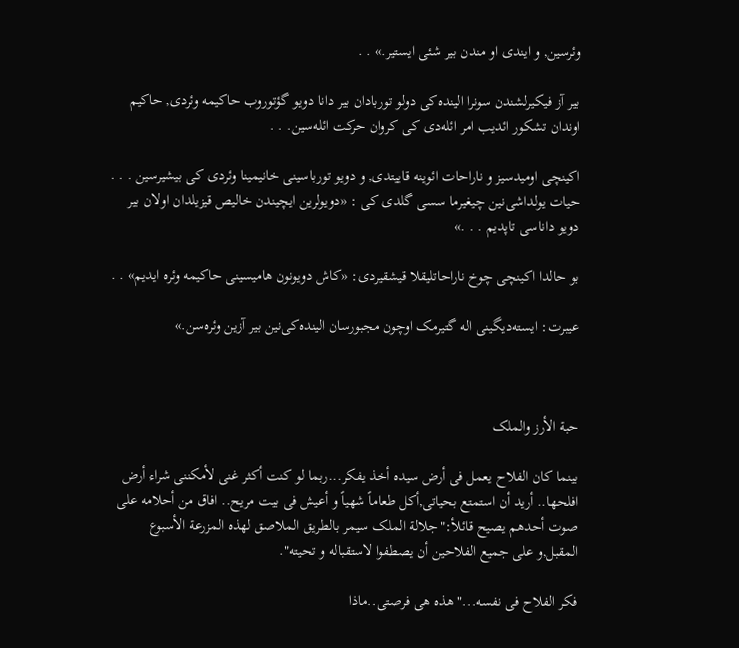وئرسین, و ایندی او مندن بیر شئی ایستیر.» . .

بیر آز فیکیرلشندن سونرا الینده‌کی دولو توربادان بیر دانا دویو گؤتوروب حاکیمه وئردی, حاکیم اوندان تشکور ائدیب امر ائله‌دی کی کروان حرکت ائله‌سین. . .

اکینچی اومیدسیز و ناراحات ائوینه قاییتدی, و دویو تورباسینی خانیمینا وئردی کی بیشیرسین . . . حیات یولداشی‌نین چیغیرما سسی گلدی کی : «دویولرین ایچیندن خالیص قیزیلدان اولان بیر دویو داناسی تاپدیم . . .»

بو حالدا اکینچی چوخ ناراحاتلیقلا قیشقیردی: «کاش دویونون هامیسینی حاکیمه وئره ایدیم» . .

عیبرت: ایسته‌دیگینی اله گتیرمک اوچون مجبورسان الینده‌کی‌نین بیر آزین وئره‌سن.»



حبة الأرز والملک

بینما کان الفلاح یعمل فى أرض سیده أخذ یفکر...ربما لو کنت أکثر غنى لأمکننى شراء أرض افلحها.. أرید أن استمتع بحیاتى,أکل طعاماً شهیاً و أعیش فى بیت مریح.. افاق من أحلامه على صوت أحدهم یصیح قائلأ:"جلالة الملک سیمر بالطریق الملاصق لهذه المزرعة الأسبوع المقبل,و على جمیع الفلاحین أن یصطفوا لاستقباله و تحیته".

فکر الفلاح فى نفسه..."هذه هى فرصتى..ماذا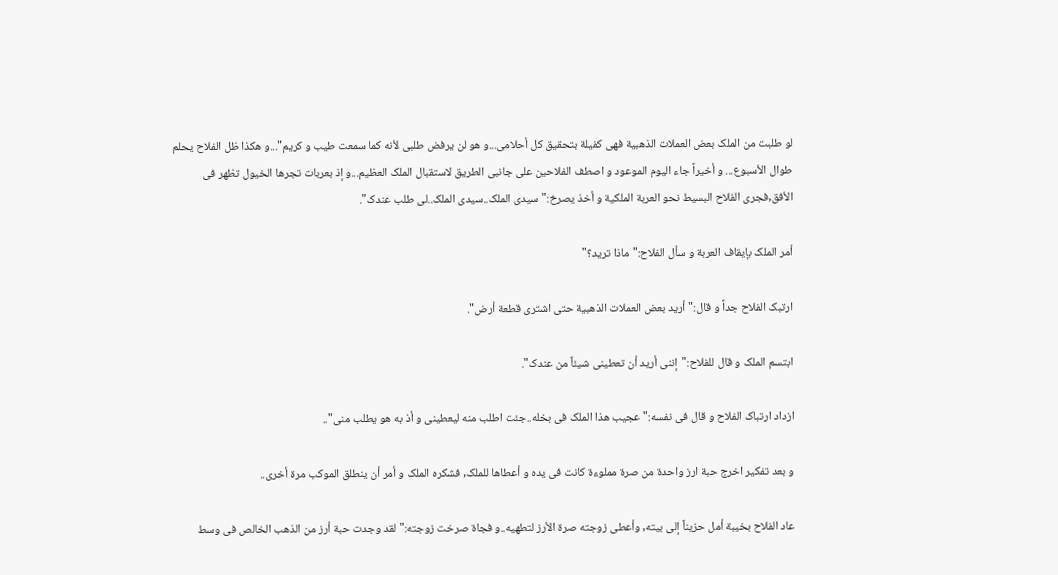لو طلبت من الملک بعض العملات الذهبیة فهى کفیلة بتحقیق کل أحلامى...و هو لن یرفض طلبی لأنه کما سمعت طیب و کریم"...و هکذا ظل الفلاح یحلم طوال الأسبوع... و أخیراً جاء الیوم الموعود و اصطف الفلاحین على جانبى الطریق لاستقبال الملک العظیم...و إذ بعربات تجرها الخیول تظهر فى الأفق,فجرى الفلاح البسیط نحو العربة الملکیة و أخذ یصرخ:"سیدى الملک..سیدى الملک..لى طلب عندک".

أمر الملک بإیقاف العربة و سأل الفلاح:"ماذا ترید؟"

ارتبک الفلاح جداً و قال:"أرید بعض العملات الذهبیة حتى اشترى قطعة أرض".

ابتسم الملک و قال للفلاح:"إننى أرید أن تعطینى شیئاً من عندک".

ازداد ارتباک الفلاح و قال فى نفسه:"عجیب هذا الملک فى بخله..جئت اطلب منه لیعطینى و أذ به هو یطلب منى"..

و بعد تفکیر اخرج حبة ارز واحدة من صرة مملوءة کانت فى یده و أعطاها للملک, فشکره الملک و أمر أن ینطلق الموکب مرة أخرى..

عاد الفلاح بخیبة أمل حزیناً إلى بیته, وأعطى زوجته صرة الأرز لتطهیه..و فجاة صرخت زوجته:"لقد وجدت حبة أرز من الذهب الخالص فى وسط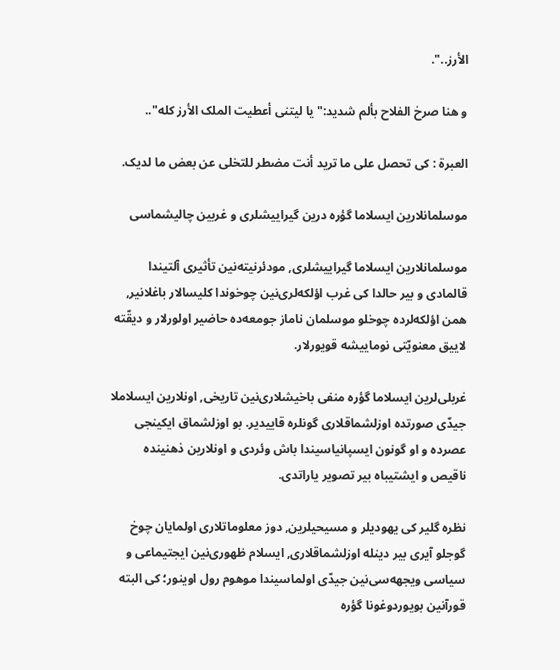الأرز..".

و هنا صرخ الفلاح بألم شدید:"یا لیتنى أعطیت الملک الأرز کله"..

العبرة : کی تحصل على ما ترید أنت مضطر للتخلی عن بعض ما لدیک.

موسلمانلارین ایسلاما گؤره درین گیراییشلری و غربین چالیشماسی

موسلمانلارین ایسلاما گیراییشلری, مودئرنیته‌نین تأثیری آلتیندا قالمادی و بیر حالدا کی غرب اؤلکه‌لری‌نین چوخوندا کلیسالار باغلانیر, همن اؤلکه‌لرده چوخلو موسلمان ناماز جومعه‌ده حاضیر اولورلار و دیقّته لاییق معنویّتی نوماییشه قویورلار.

غربلی‌لرین ایسلاما گؤره منفی باخیشلاری‌نین تاریخی, اونلارین ایسلاملا جیدّی صورتده اوزلشماقلاری گونلره قاییدیر. بو اوزلشماق ایکینجی عصرده و او گونون ایسپانیاسیندا باش وئردی و اونلارین ذهنینده ناقیص و ایشتیباه بیر تصویر یاراتدی.

نظره گلیر کی یهودیلر و مسیحیلرین, دوز معلوماتلاری اولمایان چوخ گوجلو آیری بیر دینله اوزلشماقلاری, ایسلام ظهوری‌نین ایجتیماعی و سیاسی ویجهه‌سی‌نین جیدّی اولماسیندا موهوم رول اوینور؛ کی البته قورآنین بویوردوغونا گؤره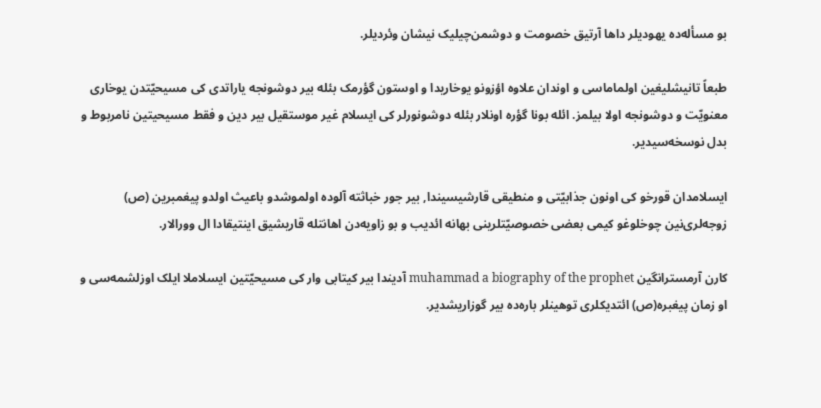بو مسأله‌ده یهودیلر داها آرتیق خصومت و دوشمن‌چیلیک نیشان وئردیلر.

طبعاً تانیشلیغین اولماماسی و اوندان علاوه اؤزونو یوخاریدا و اوستون گؤرمک بئله بیر دوشونجه یاراتدی کی مسیحیّتدن یوخاری معنویّت و دوشونجه اولا بیلمز. ائله بونا گؤره اونلار بئله دوشونورلر کی ایسلام غیر موستقیل بیر دین و فقط مسیحیتین نامربوط و بدل نوسخه‌سیدیر.

ایسلامدان قورخو کی اونون جذابیّتی و منطیقی قارشیسیندا, بیر جور خباثته آلوده اولموشدو باعیث اولدو پیغمبرین (ص) زوجه‌لری‌نین چوخلوغو کیمی بعضی خصوصیّتلرینی بهانه ائدیب و بو زاویه‌دن اهانتله قاریشیق اینتیقادا ال وورالار.

کارن آرمسترانگین muhammad a biography of the prophet آدیندا بیر کیتابی وار کی مسیحیّتین ایسلاملا ایلک اوزلشمه‌سی و او زمان پیغبره(ص) ائتدیکلری توهینلر باره‌ده بیر گوزاریشدیر.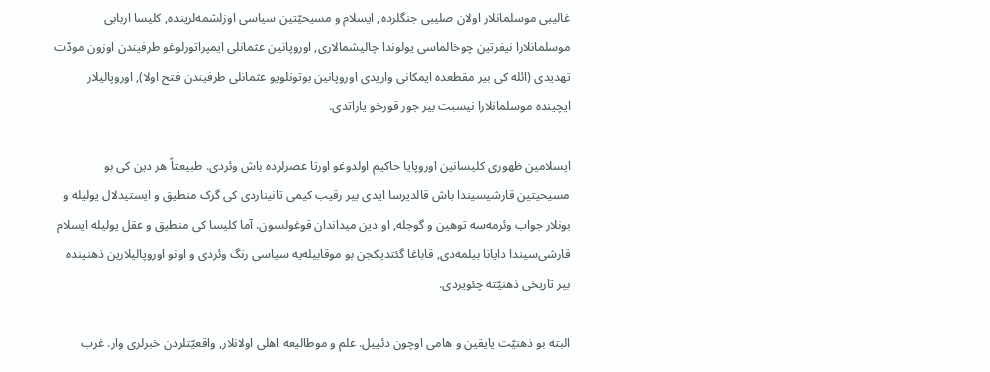غالیبی موسلمانلار اولان صلیبی جنگلرده, ایسلام و مسیحیّتین سیاسی اوزلشمه‌لرینده, کلیسا اربابی موسلمانلارا نیفرتین چوخالماسی یولوندا چالیشمالاری, اوروپانین عثمانلی ایمپراتورلوغو طرفیندن اوزون مودّت تهدیدی (ائله کی بیر مقطعده ایمکانی واریدی اوروپانین بوتونلویو عثمانلی طرفیندن فتح اولا), اوروپالیلار ایچینده موسلمانلارا نیسبت بیر جور قورخو یاراتدی.

ایسلامین ظهوری کلیسانین اوروپایا حاکیم اولدوغو اورتا عصرلرده باش وئردی. طبیعتاً هر دین کی بو مسیحیتین قارشیسیندا باش قالدیرسا ایدی بیر رقیب کیمی تانیناردی کی گرک منطیق و ایستیدلال یولیله و بونلار جواب وئرمه‌سه توهین و گوجله, او دین میداندان قوغولسون. آما کلیسا کی منطیق و عقل یولیله ایسلام قارشی‌سیندا دایانا بیلمه‌دی, قاباغا گئتدیکجن بو موقابیله‌یه سیاسی رنگ وئردی و اونو اوروپالیلارین ذهنینده بیر تاریخی ذهنیّته چئویردی.

البته بو ذهنیّت یایقین و هامی اوچون دئییل. علم و موطالیعه اهلی اولانلار, واقعیّتلردن خبرلری وار. غرب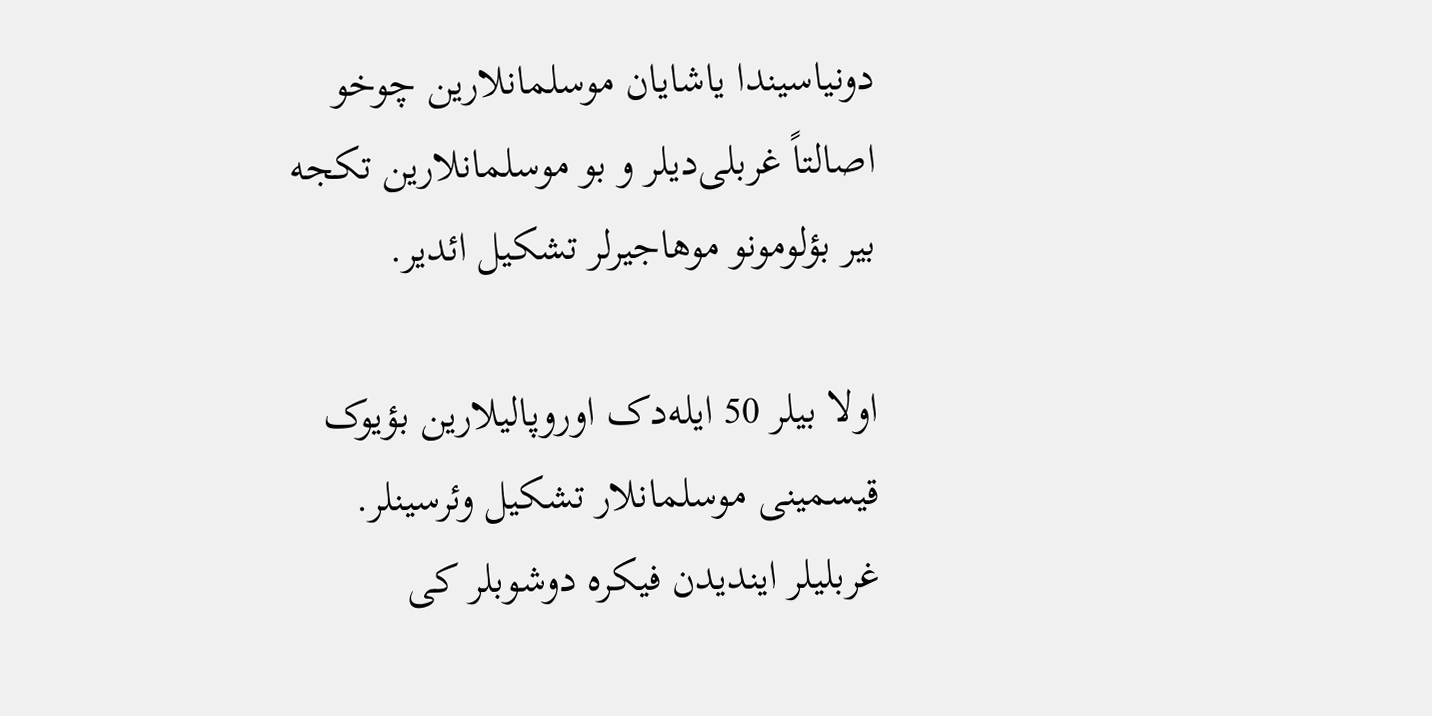دونیاسیندا یاشایان موسلمانلارین چوخو اصالتاً غربلی‌دیلر و بو موسلمانلارین تکجه بیر بؤلومونو موهاجیرلر تشکیل ائدیر.

اولا بیلر 50 ایله‌دک اوروپالیلارین بؤیوک قیسمینی موسلمانلار تشکیل وئرسینلر. غربلیلر ایندیدن فیکره دوشوبلر کی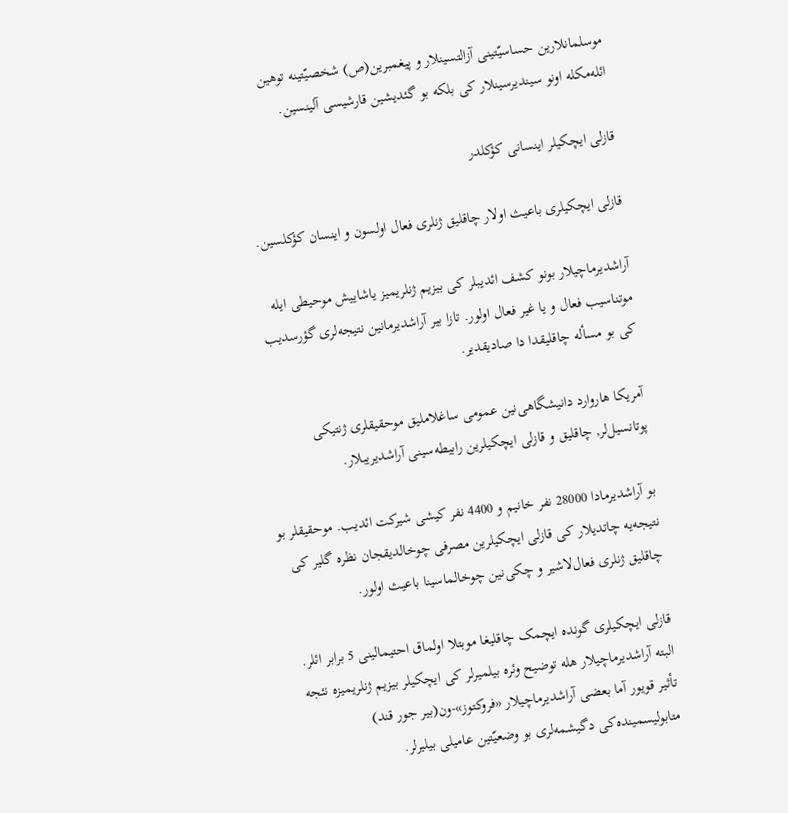موسلمانلارین حساسیّتینی آزالتسینلار و پیغمبرین(ص) شخصیّتینه توهین ائله‌مکله اونو سیندیرسینلار کی بلکه بو گئدیشین قارشیسی آلینسین.

قازلی ایچکیلر اینسانی کؤکلدر

قازلی ایچکیلری باعیث اولار چاقلیق ژنلری فعال اولسون و اینسان کؤکلسین.

آراشدیرماچیلار بونو کشف ائدیبلر کی بیزیم ژنلریمیز یاشاییش موحیطی ایله موتناسیب فعال و یا غیر فعال اولور. تازا بیر آراشدیرمانین نتیجه‌لری گؤرسدیب کی بو مسأله چاقلیقدا دا صادیقدیر.

آمریکا هاروارد دانیشگاهی‌نین عمومی ساغلاملیق موحقیقلری ژنتیکی پوتانسیل‌لر, چاقلیق و قازلی ایچکیلرین رابیطه‌سینی آراشدیریبلار.

بو آراشدیرمادا 28000 نفر خانیم و 4400 نفر کیشی شیرکت ائدیب. موحقیقلر بو نتیجه‌یه چاتدیلار کی قازلی ایچکیلرین مصرفی چوخالدیقجان نظره گلیر کی چاقلیق ژنلری فعال‌لاشیر و چکی‌نین چوخالماسینا باعیث اولور.

قازلی ایچکیلری گونده ایچمک چاقلیغا موبتلا اولماق احتیمالینی 5 برابر ائلر. البته آراشدیرماچیلار هله توضیح وئره بیلمیرلر کی ایچکیلر بیزیم ژنلریمیزه نئجه تأثیر قویور آما بعضی آراشدیرماچیلار «فروکتوز»-ون(بیر جور قند) متابولیسمینده‌کی دگیشمه‌لری بو وضعیّتین عامیلی بیلیرلر.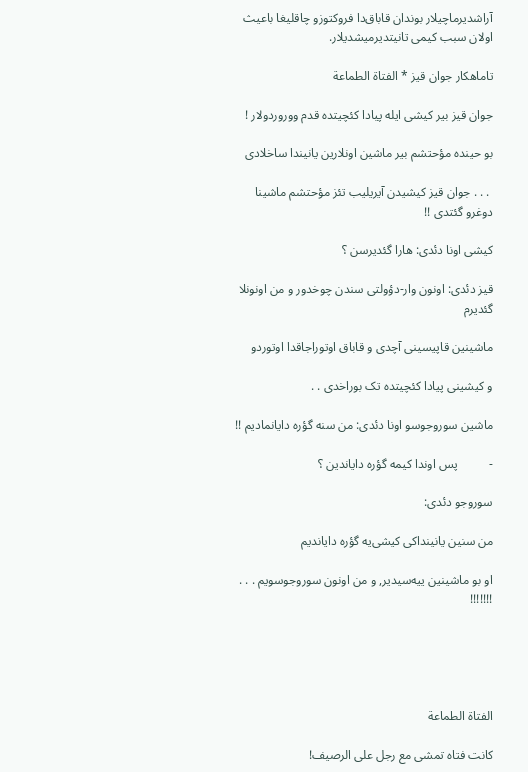آراشدیرماچیلار بوندان قاباق‌دا فروکتوزو چاقلیغا باعیث اولان سبب کیمی تانیتدیرمیشدیلار.

تاماهکار جوان قیز * الفتاة الطماعة

جوان قیز بیر کیشی ایله پیادا کئچیتده قدم ووروردولار !

بو حینده مؤحتشم بیر ماشین اونلارین یانیندا ساخلادی

 . . . جوان قیز کیشیدن آیریلیب تئز مؤحتشم ماشینا دوغرو گئتدی !!

کیشی اونا دئدی: هارا گئدیرسن ؟

قیز دئدی: اونون وار-دؤولتی سندن چوخدور و من اونونلا گئدیرم

ماشینین قاپیسینی آچدی و قاباق اوتوراجاقدا اوتوردو

و کیشینی پیادا کئچیتده تک بوراخدی . .

ماشین سوروجوسو اونا دئدی: من سنه گؤره دایانمادیم !!

-          پس اوندا کیمه گؤره دایاندین ؟

سوروجو دئدی:

من سنین یانینداکی کیشی‌یه گؤره دایاندیم

او بو ماشینین ییه‌سیدیر, و من اونون سوروجوسویم . . . !!!!!!!





الفتاة الطماعة

کانت فتاه تمشی مع رجل على الرصیف!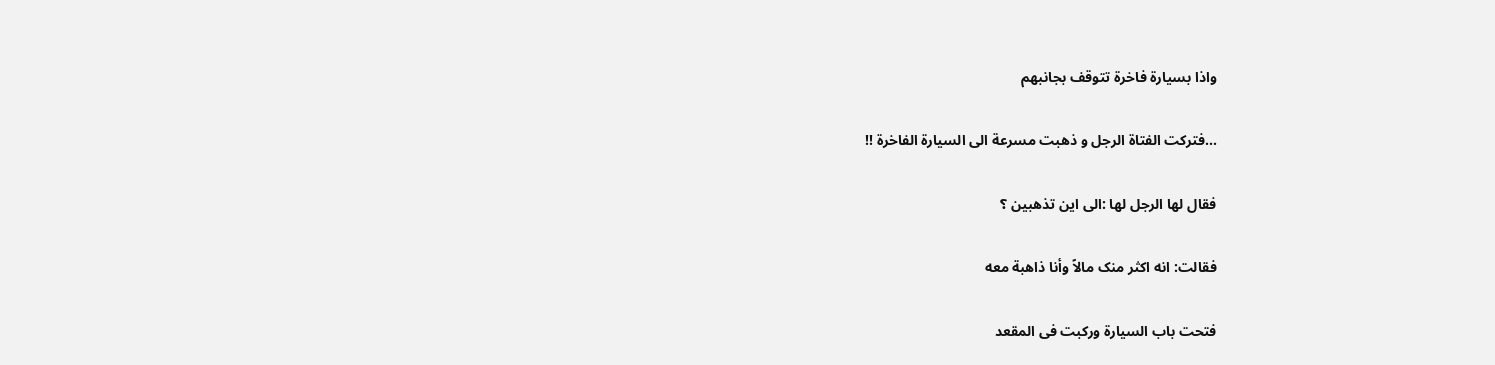واذا بسیارة فاخرة تتوقف بجانبهم

...فترکت الفتاة الرجل و ذهبت مسرعة الى السیارة الفاخرة !!

فقال لها الرجل لها :الى این تذهبین ؟

فقالت: انه اکثر منک مالاً وأنا ذاهبة معه

فتحت باب السیارة ورکبت فى المقعد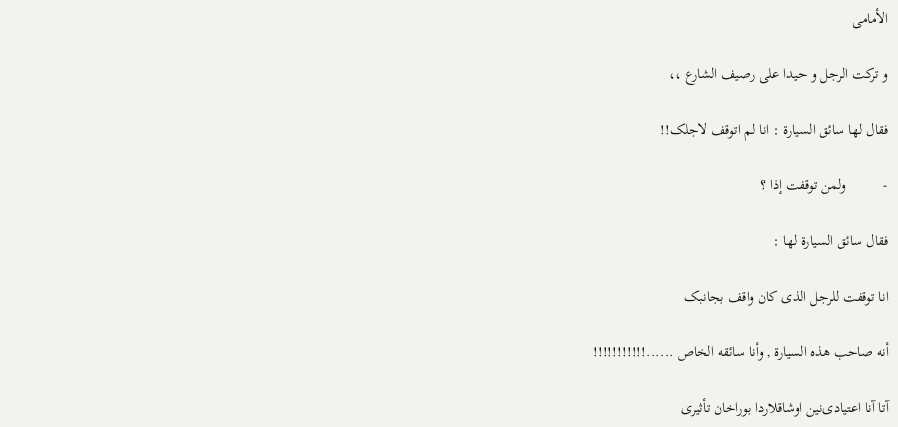الأمامى

و ترکت الرجل و حیدا على رصیف الشارع ،،

فقال لها سائق السیارة : انا لم اتوقف لاجلک!!

-          ولمن توقفت إذا ؟

فقال سائق السیارة لها :

انا توقفت للرجل الذی کان واقف بجانبک

أنه صاحب هذه السیارة , وأنا سائقه الخاص ......!!!!!!!!!!!

آتا آنا اعتیادی‌نین اوشاقلاردا بوراخان تأثیری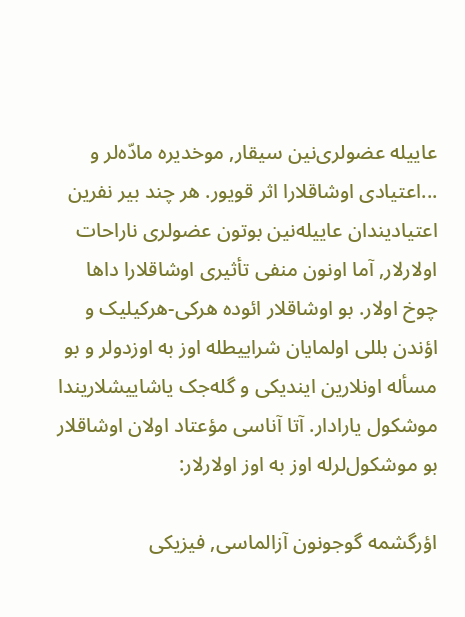عاییله عضولری‌نین سیقار, موخدیره مادّه‌لر و ...اعتیادی اوشاقلارا اثر قویور. هر چند بیر نفرین اعتیادیندان عاییله‌نین بوتون عضولری ناراحات اولارلار, آما اونون منفی تأثیری اوشاقلارا داها چوخ اولار. بو اوشاقلار ائوده هرکی-هرکیلیک و اؤندن‌ بللی اولمایان شراییطله اوز به اوزدولر و بو مسأله اونلارین ایندیکی و گله‌جک یاشاییشلاریندا موشکول یارادار. آتا آناسی مؤعتاد اولان اوشاقلار بو موشکول‌لرله اوز به اوز اولارلار:

اؤرگشمه گوجونون آزالماسی, فیزیکی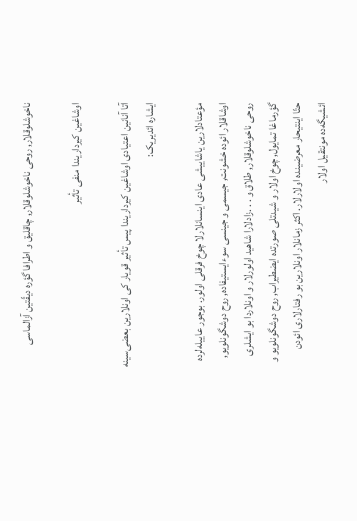ناخوشلوقلار, روحی ناخوشلوقلار, چاقلیق و اطرافا گؤره دیقّتین آزالماسی

اوشاغین کیرداریندا منفی تأثیر

آتا آنانین اعتیادی اوشاغین کیرداریندا پیس تأثیر قویار کی اونلارین بعضی‌سینه ایشاره ائدیریک:

مؤعتادلارین یاشاییشی عادی اینسانلارلا چوخ فرقلی اولور. بوجور عاییله‌لرده اوشاقلار ائوده خشونت, جیسمی و جینسی سوءایستیفاده, روح دوشگونلویو, روحی ناخوشلوقلار, طلاق و . . .زادلارا شاهید اولورلار و اونلاردا بو ایشلری گؤرماغا تمایول, چوخ اولار و شیدتلی صورتده ایضطیراب, روح دوشگونلویو و حتّا اینتیحار معرضینده اولارلار. اکثر زمانلار اونلارین بو رفتارلاری ائودن ائشیگه‌ده مونتقیل اولار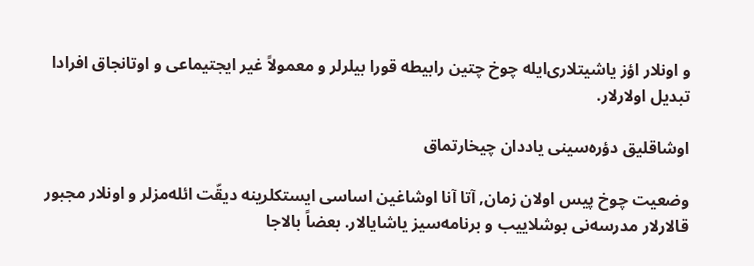و اونلار اؤز یاشیتلاری‌ایله چوخ چتین رابیطه قورا بیلرلر و معمولاً غیر ایجتیماعی و اوتانجاق افرادا تبدیل اولارلار.

اوشاقلیق دؤره‌سینی یاددان چیخارتماق

وضعیت چوخ پیس اولان زمان, آتا آنا اوشاغین اساسی ایستکلرینه دیقّت ائله‌مزلر و اونلار مجبور قالارلار مدرسه‌نی بوشلاییب و برنامه‌سیز یاشایالار. بعضاً بالاجا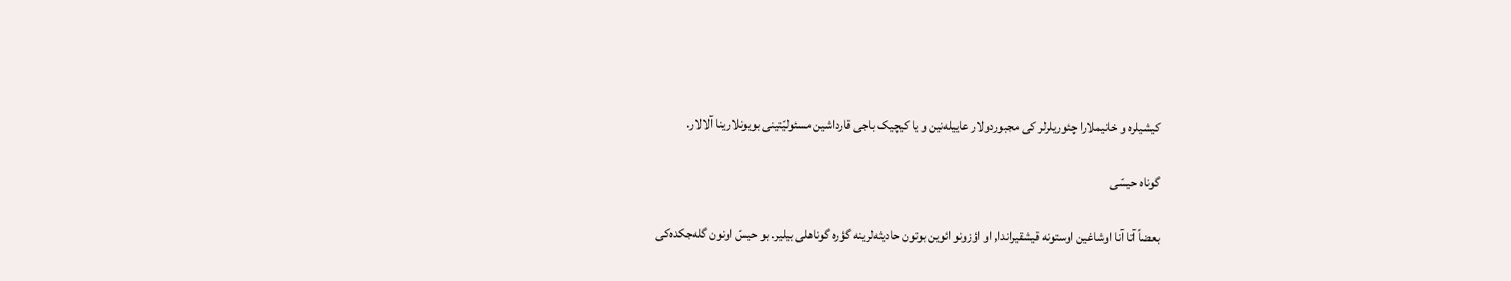کیشیلره و خانیملارا چئوریلرلر کی مجبوردولار عاییله‌نین و یا کیچیک باجی قارداشین مسئولیّتینی بویونلارینا آلالار.

گوناه حیسّی

بعضاً آتا آنا اوشاغین اوستونه قیشقیراندا, او اؤزونو ائوین بوتون حادیثه‌لرینه گؤره گوناهلی بیلیر. بو حیسّ اونون گله‌جکده‌کی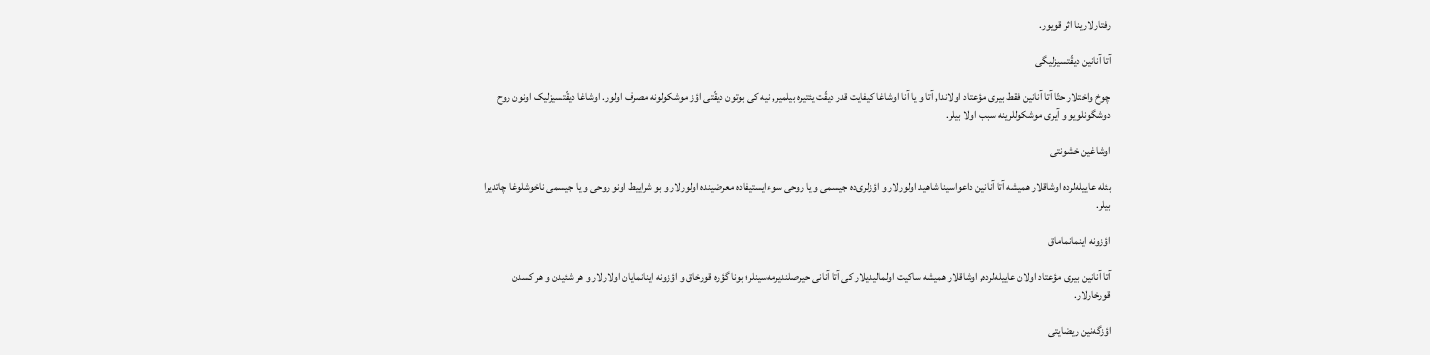رفتارلارینا اثر قویور.

آتا آنانین دیقّتسیزلیگی

چوخ واختلار حتّا آتا آنانین فقط بیری مؤعتاد اولاندا, آتا و یا آنا اوشاغا کیفایت قدر دیقّت یئتیره بیلمیر, نیه کی بوتون دیقّتی اؤز موشکولونه مصرف اولور. اوشاغا دیقّتسیزلیک اونون روح دوشگونلویو و آیری موشکوللرینه سبب اولا بیلر.

اوشاغین خشونتی

بئله عاییله‌لرده اوشاقلار همیشه آتا آنانین داعواسینا شاهید اولورلار و اؤزلری‌ده جیسمی و یا روحی سوءایستیفاده معرضینده اولورلار و بو شراییط اونو روحی و یا جیسمی ناخوشلوغا چاتدیرا بیلر.

اؤزونه اینمانماماق

آتا آنانین بیری مؤعتاد اولان عاییله‌لرده, اوشاقلار همیشه ساکیت اولمالیدیلار کی آتا آنانی حیرصلندیرمه‌سینلر؛ بونا گؤره قورخاق و اؤزونه اینانمایان اولارلار و هر شئیدن و هر کسدن قورخارلار.

اؤزگه‌نین ریضایتی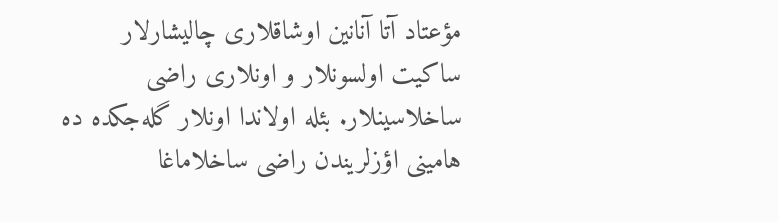مؤعتاد آتا آنانین اوشاقلاری چالیشارلار ساکیت اولسونلار و اونلاری راضی ساخلاسینلار. بئله اولاندا اونلار گله‌جکده ده هامینی اؤزلریندن راضی ساخلاماغا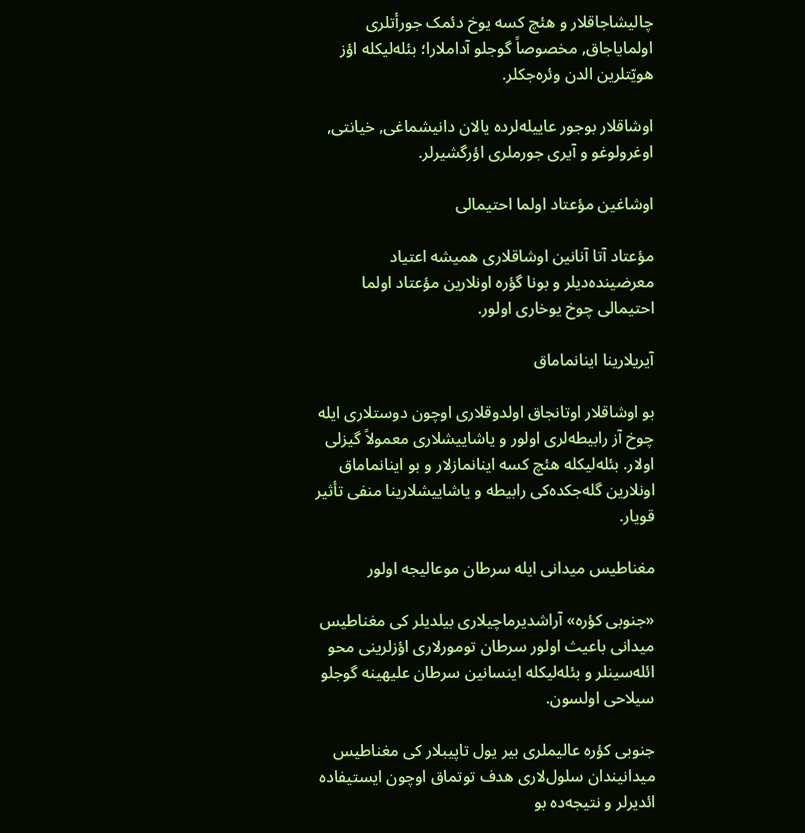چالیشاجاقلار و هئچ کسه یوخ دئمک جورأتلری اولمایاجاق, مخصوصاً گوجلو آداملارا؛ بئله‌لیکله اؤز هویّتلرین الدن وئره‌جکلر.

اوشاقلار بوجور عاییله‌لرده یالان دانیشماغی, خیانتی, اوغرولوغو و آیری جورملری اؤرگشیرلر.

اوشاغین مؤعتاد اولما احتیمالی

مؤعتاد آتا آنانین اوشاقلاری همیشه اعتیاد معرضینده‌دیلر و بونا گؤره اونلارین مؤعتاد اولما احتیمالی چوخ یوخاری اولور.

آیریلارینا اینانماماق

بو اوشاقلار اوتانجاق اولدوقلاری اوچون دوستلاری ایله چوخ آز رابیطه‌لری اولور و یاشاییشلاری معمولاً گیزلی اولار. بئله‌لیکله هئچ کسه اینانمازلار و بو اینانماماق اونلارین گله‌جکده‌کی رابیطه و یاشاییشلارینا منفی تأثیر قویار.

مغناطیس میدانی ایله سرطان موعالیجه اولور

«جنوبی کؤره» آراشدیرماچیلاری بیلدیلر کی مغناطیس میدانی باعیث اولور سرطان تومورلاری اؤزلرینی محو ائله‌سینلر و بئله‌لیکله اینسانین سرطان علیهینه گوجلو سیلاحی اولسون.

جنوبی کؤره عالیملری بیر یول تاپیبلار کی مغناطیس میدانیندان سلول‌لاری هدف توتماق اوچون ایستیفاده ائدیرلر و نتیجه‌ده بو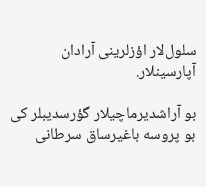سلول‌لار اؤزلرینی آرادان آپارسینلار.

بو آراشدیرماچیلار گؤرسدیبلر کی بو پروسه باغیرساق سرطانی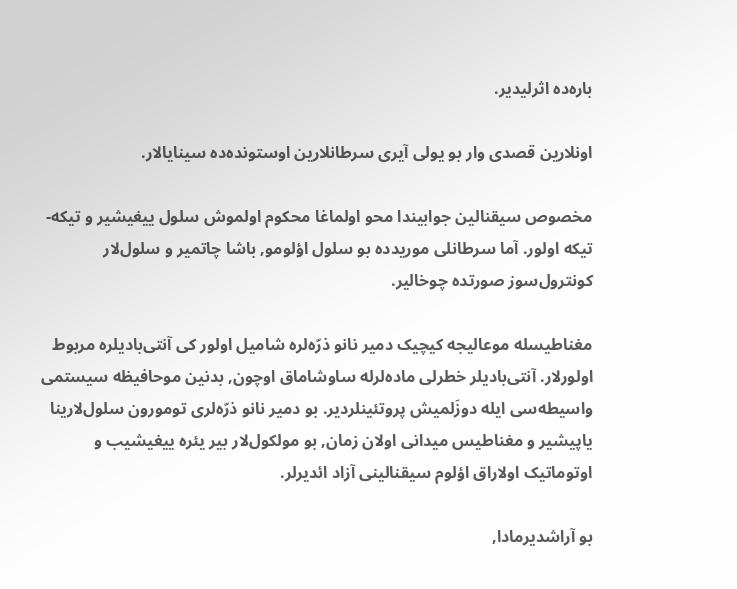باره‌ده اثرلیدیر.

اونلارین قصدی وار بو یولی آیری سرطانلارین اوستونده‌ده سینایالار.

مخصوص سیقنالین جوابیندا محو اولماغا محکوم اولموش سلول‌ ییغیشیر و تیکه- تیکه اولور. آما سرطانلی موریدده بو سلول اؤلومو, باشا چاتمیر و سلول‌لار کونترول‌سوز صورتده چوخالیر.

مغناطیسله موعالیجه کیچیک دمیر نانو ذرّه‌لره شامیل اولور کی آنتی‌بادیلره مربوط اولورلار. آنتی‌بادیلر خطرلی ماده‌لرله ساوشاماق اوچون, بدنین موحافیظه‌ سیستمی واسیطه‌سی ایله دوزَلمیش پروتئینلردیر. بو دمیر نانو ذرّه‌لری تومورون سلول‌لارینا یاپیشیر و مغناطیس میدانی اولان زمان, بو مولکول‌لار بیر یئره ییغیشیب و اوتوماتیک اولاراق اؤلوم سیقنالینی آزاد ائدیرلر.

بو آراشدیرمادا,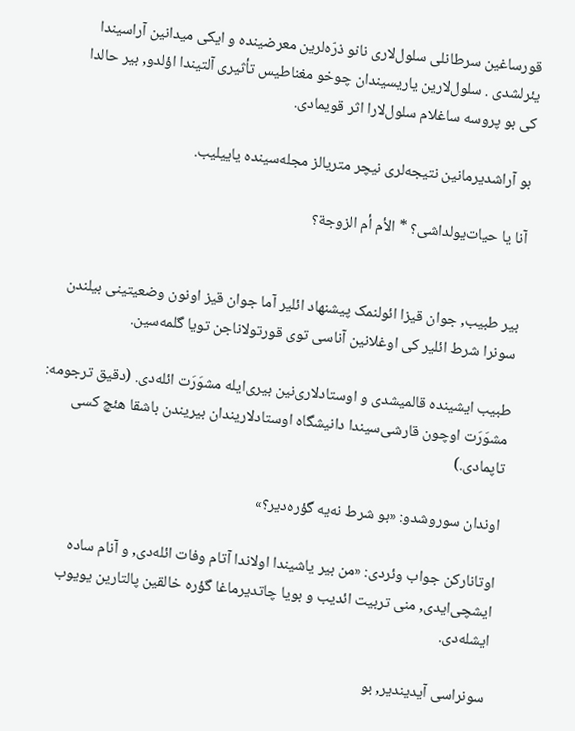قورساغین سرطانلی سلول‌لاری نانو ذرّه‌لرین معرضینده و ایکی میدانین آراسیندا یئرلشدی . سلول‌لارین یاریسیندان چوخو مغناطیس تأثیری آلتیندا اؤلدو, بیر حالدا کی بو پروسه ساغلام سلول‌لارا اثر قویمادی.

بو آراشدیرمانین نتیجه‌لری نیچر متریالز مجله‌سینده یاییلیب.

آنا یا حیات‌یولداشی؟ * الأم أم الزوجة؟


بیر طبیب, جوان قیزا ائولنمک پیشنهاد ائلیر آما جوان قیز اونون وضعیتینی بیلندن سونرا شرط ائلیر کی اوغلانین آناسی توی قورتولاناجن تویا گلمه‌سین.

طبیب ایشینده قالمیشدی و اوستادلاری‌نین بیری‌ایله مشوَرَت ائله‌دی. (دقیق ترجومه: مشوَرَت اوچون قارشی‌سیندا دانیشگاه اوستادلاریندان بیریندن باشقا هئچ کسی تاپمادی.)

اوندان سوروشدو: «بو شرط نه‌یه گؤره‌دیر؟»

اوتانارکن جواب وئردی: «من بیر یاشیندا اولاندا آتام وفات ائله‌دی, و آنام ساده ایشچی‌ایدی, منی تربیت ائدیب و بویا چاتدیرماغا گؤره خالقین پالتارین یویوب ایشله‌دی.

سونراسی آیدیندیر, بو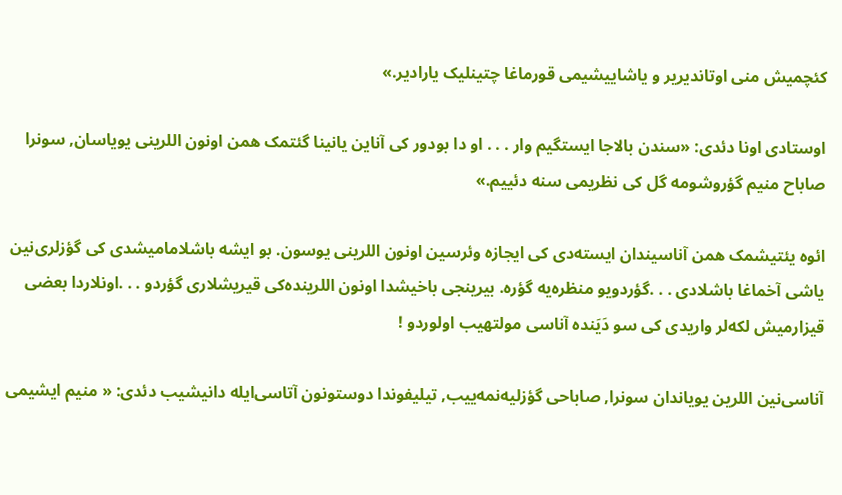کئچمیش منی اوتاندیریر و یاشاییشیمی قورماغا چتینلیک یارادیر.»

اوستادی اونا دئدی: «سندن بالاجا ایستگیم وار . . . او دا بودور کی آناین یانینا گئتمک همن اونون اللرینی یویاسان, سونرا صاباح منیم گؤروشومه گل کی نظریمی سنه دئییم.»

ائوه یئتیشمک همن آناسیندان ایسته‌دی کی ایجازه وئرسین اونون اللرینی یوسون. بو ایشه باشلامامیشدی کی گؤزلری‌نین یاشی آخماغا باشلادی . . .گؤردویو منظره‌یه گؤره. بیرینجی باخیشدا اونون اللرینده‌کی قیریشلاری گؤردو . . .اونلاردا بعضی قیزارمیش لکه‌لر واریدی کی سو دَیَنده آناسی مولتهیب اولوردو !

آناسی‌نین اللرین یویاندان سونرا, صاباحی گؤزلیه‌نمه‌ییب, تیلیفوندا دوستونون آتاسی‌ایله دانیشیب دئدی: « منیم ایشیمی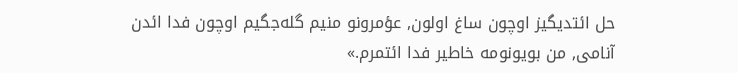حل ائتدیگیز اوچون ساغ اولون, عؤمرونو منیم گله‌جگیم اوچون فدا ائدن آنامی, من بویونومه خاطیر فدا ائتمرم.»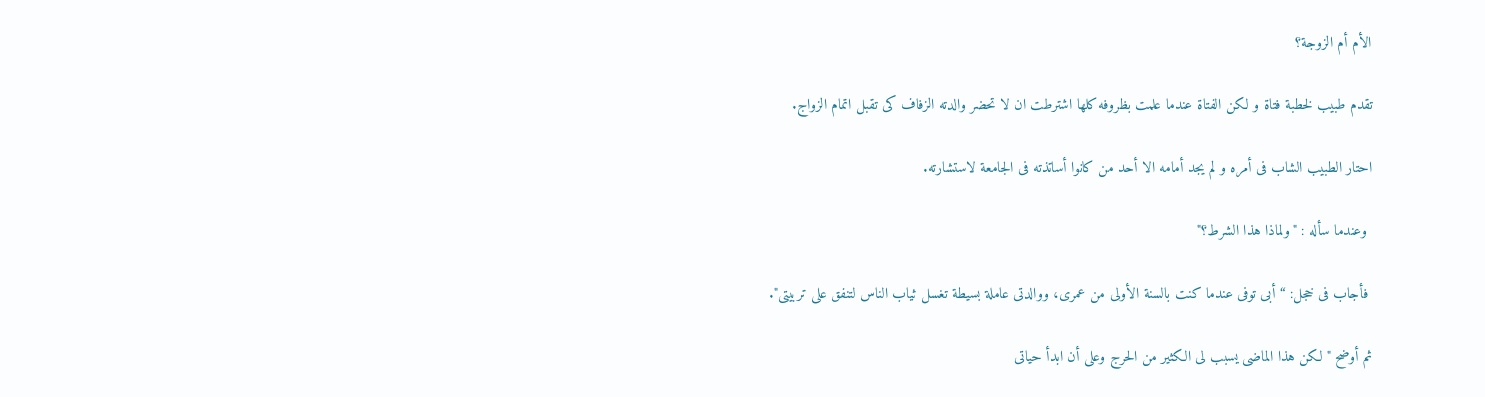الأم أم الزوجة؟

تقدم طبیب لخطبة فتاة و لکن الفتاة عندما علمت بظروفه کلها اشترطت ان لا تحضر والدته الزفاف کی تقبل اتمام الزواج.

احتار الطبیب الشاب فى أمره و لم یجد أمامه الا أحد من کانوا أساتذته فی الجامعة لاستشارته.

 وعندما سأله : "ولماذا هذا الشرط؟"

 فأجاب فى خجل: “أبی توفی عندما کنت بالسنة الأولى من عمری، ووالدتی عاملة بسیطة تغسل ثیاب الناس لتنفق على تربیتی".

ثم أوضح "لکن هذا الماضی یسبب لی الکثیر من الحرج وعلی أن ابدأ حیاتی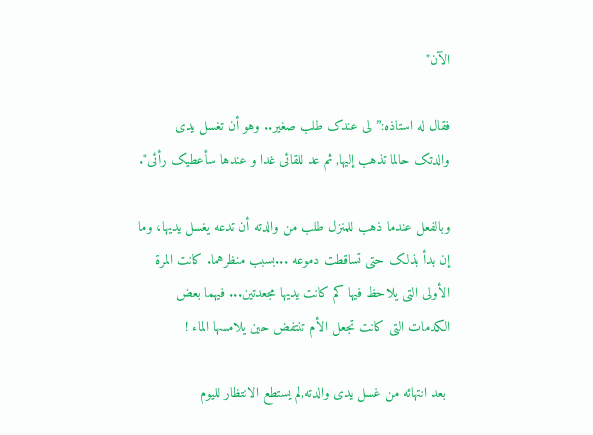الآن"

فقال له استاذه:” لی عندک طلب صغیر.. وهو أن تغسل یدی والدتک حالما تذهب إلیها, ثم عد للقائی غدا و عندها سأعطیک رأئی".

وبالفعل عندما ذهب للمنزل طلب من والدته أن تدعه یغسل یدیها، وما إن بدأ بذلک حتى تساقطت دموعه ...بسبب منظرهما. کانت المرة الأولى التی یلاحظ فیها کم کانت یدیها مجعدتین... فیهما بعض الکدمات التی کانت تجعل الأم تنتفض حین یلامسها الماء !

 بعد انتهائه من غسل یدی والدته,لم یستطع الانتظار للیوم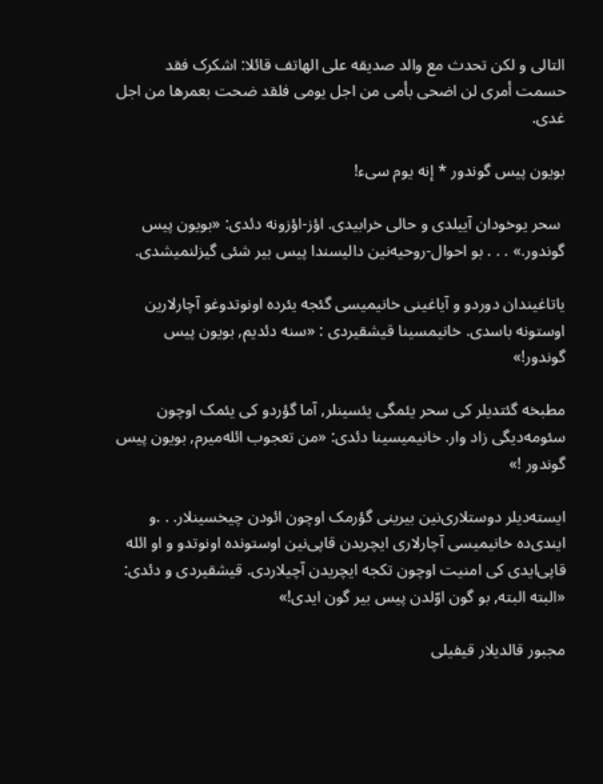التالى و لکن تحدث مع والد صدیقه على الهاتف قائلا: اشکرک فقد حسمت أمرى لن اضحى بأمى من اجل یومى فلقد ضحت بعمرها من اجل غدی.

بویون پیس گوندور * إنه یوم سیء!

 سحر یوخودان آییلدی و حالی خرابیدی. اؤز-اؤزونه دئدی: «بویون پیس گوندور.» . . . بو احوال-روحیه‌نین دالیسندا پیس بیر شئی گیزلنمیشدی.

یاتاغیندان دوردو و آیاغینی خانیمیسی گئجه یئرده اونوتدوغو آچارلارین اوستونه باسدی. خانیمسینا قیشقیردی : «سنه دئدیم, بویون پیس گوندور!»

مطبخه گئتدیلر کی سحر یئمگی یئسینلر, آما گؤردو کی یئمک اوچون سئومه‌دیگی زاد وار. خانیمیسینا دئدی: «من تعجوب ائله‌میرم, بویون پیس گوندور !»

ایسته‌دیلر دوستلاری‌نین بیر‌ینی گؤرمک اوچون ائودن چیخسینلار. . .و ایندی‌ده خانیمیسی آچارلاری ایچریدن قاپی‌نین اوستونده اونوتدو و او ائله قاپی‌ایدی کی امنیت اوچون تکجه ایچریدن آچیلاردی. قیشقیردی و دئدی: «البته البته, بو گون اوّلدن پیس بیر گون ایدی!»

مجبور قالدیلار قیفیلی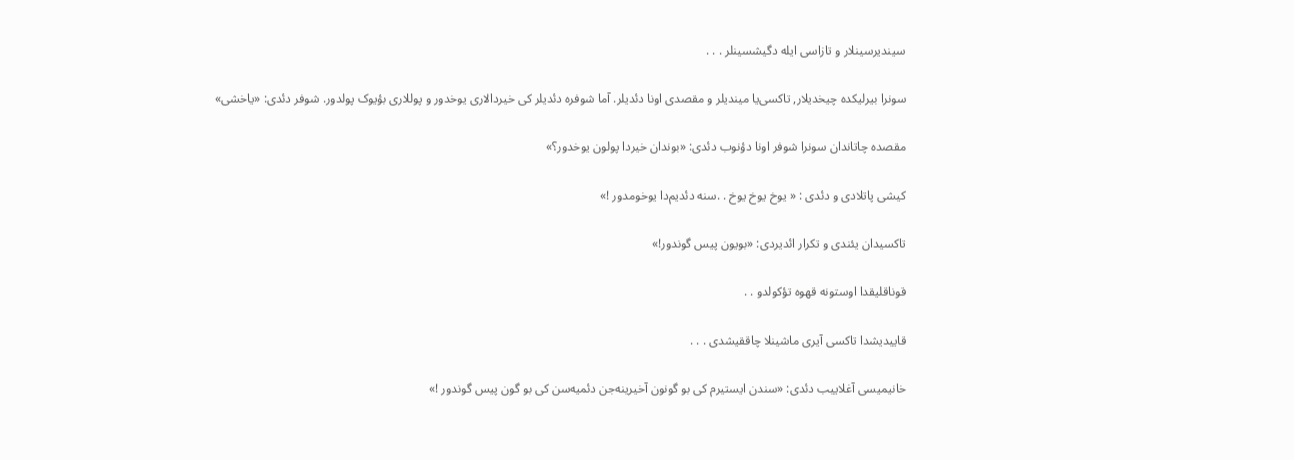سیندیرسینلار و تازاسی ایله دگیشسینلر . . .

سونرا بیرلیکده چیخدیلار, تاکسی‌یا میندیلر و مقصدی اونا دئدیلر. آما شوفره دئدیلر کی خیردالاری یوخدور و پوللاری بؤیوک پولدور. شوفر دئدی: «یاخشی»

مقصده چاتاندان سونرا شوفر اونا دؤنوب دئدی: «بوندان خیردا پولون یوخدور؟»

کیشی پاتلادی و دئدی : « یوخ یوخ یوخ . .سنه دئدیم‌دا یوخومدور !»

تاکسیدان یئندی و تکرار ائدیردی: «بویون پیس گوندور!»

قوناقلیقدا اوستونه قهوه تؤکولدو . .

قاییدیشدا تاکسی آیری ماشینلا چاققیشدی . . .

خانیمیسی آغلاییب دئدی: «سندن ایستیرم کی بو گونون آخیرینه‌جن دئمیه‌سن کی بو گون پیس گوندور !»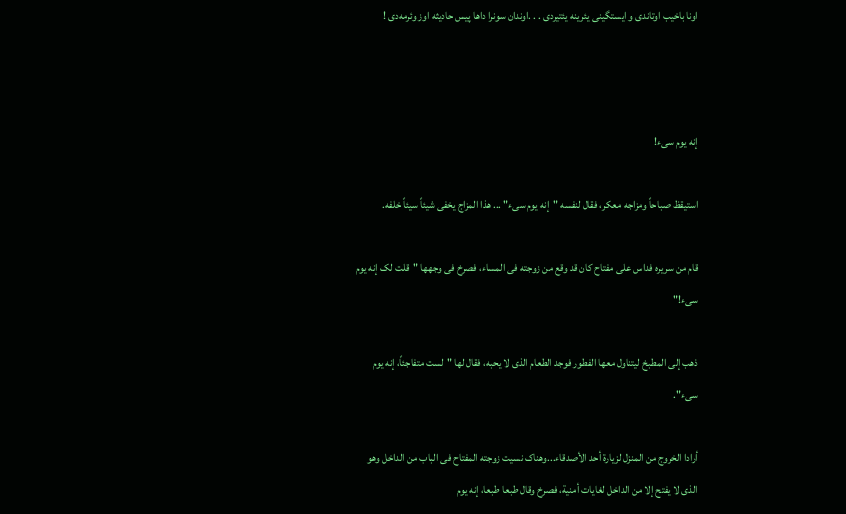اونا باخیب اوتاندی و ایستگینی یئرینه یئتیردی . . .اوندان سونرا داها پیس حادیثه اوز وئرمه‌دی !



إنه یوم سیء!

استیقظ صباحاً ومزاجه معکر، فقال لنفسه "إنه یوم سیء" ... هذا المزاج یخفی شیئاً سیئاً خلفه.

قام من سریره فداس على مفتاح کان قد وقع من زوجته فی المساء، فصرخ فی وجهها "قلت لک إنه یوم سیء!"

ذهب إلى المطبخ لیتناول معها الفطور فوجد الطعام الذی لا یحبه، فقال لها "لست متفاجئاً، إنه یوم سیء".

أرادا الخروج من المنزل لزیارة أحد الأصدقاء...وهناک نسیت زوجته المفتاح فی الباب من الداخل وهو الذی لا یفتح إلا من الداخل لغایات أمنیة، فصرخ وقال طبعا طبعا، إنه یوم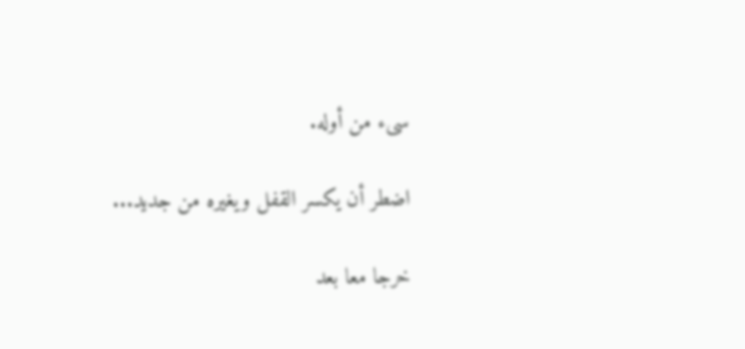سیء من أوله.

اضطر أن یکسر القفل ویغیره من جدید...

خرجا معا بعد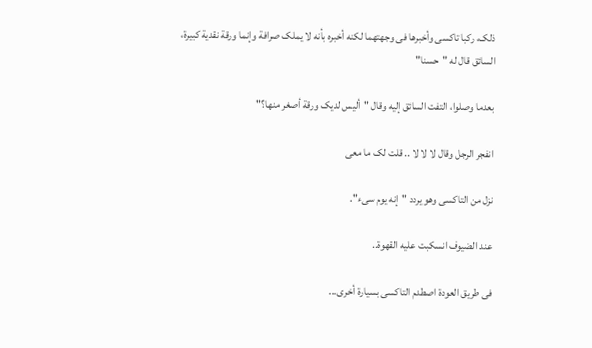ذلک، رکبا تاکسی وأخبرها فی وجهتهما لکنه أخبره بأنه لا یملک صرافة وإنما ورقة نقدیة کبیرة، السائق قال له "حسنا"

بعدما وصلوا، التفت السائق إلیه وقال "ألیس لدیک ورقة أصغر منها؟"

انفجر الرجل وقال لا لا لا .. قلت لک ما معی

نزل من التاکسی وهو یردد "إنه یوم سیء".

عند الضیوف انسکبت علیه القهوة..

فی طریق العودة اصطدم التاکسی بسیارة أخرى...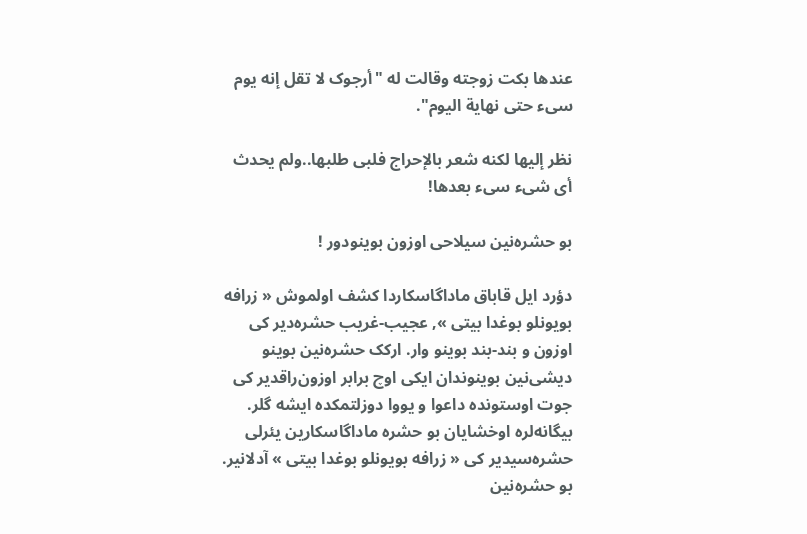عندها بکت زوجته وقالت له "أرجوک لا تقل إنه یوم سیء حتى نهایة الیوم".

نظر إلیها لکنه شعر بالإحراج فلبى طلبها..ولم یحدث أی شیء سیء بعدها!

بو حشره‌نین سیلاحی اوزون بوینودور !

دؤرد ایل قاباق ماداگاسکاردا کشف اولموش « زرافه بویونلو بوغدا بیتی », عجیب-غریب حشره‌دیر کی اوزون و بند-بند بوینو وار. ارکک حشره‌نین بوینو دیشی‌نین بوینوندان ایکی اوچ برابر اوزون‌راقدیر کی جوت اوستونده داعوا و یووا دوزلتمکده ایشه گلر. بیگانه‌لره اوخشایان بو حشره ماداگاسکارین یئرلی حشره‌سیدیر کی « زرافه بویونلو بوغدا بیتی » آدلانیر. بو حشره‌نین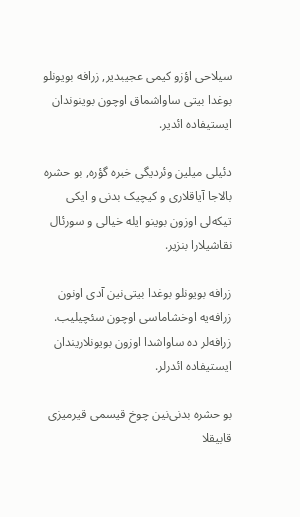سیلاحی اؤزو کیمی عجیبدیر, زرافه بویونلو بوغدا بیتی ساواشماق اوچون بوینوندان ایستیفاده ائدیر.

دئیلی میلین وئردیگی خبره گؤره, بو حشره بالاجا آیاقلاری و کیچیک بدنی و ایکی تیکه‌لی اوزون بوینو ایله خیالی و سورئال نقاشیلارا بنزیر.

زرافه بویونلو بوغدا بیتی‌نین آدی اونون زرافه‌یه اوخشاماسی اوچون سئچیلیب. زرافه‌لر ده ساواشدا اوزون بویونلاریندان ایستیفاده ائدرلر.

بو حشره‌ بدنی‌نین چوخ قیسمی قیرمیزی قابیقلا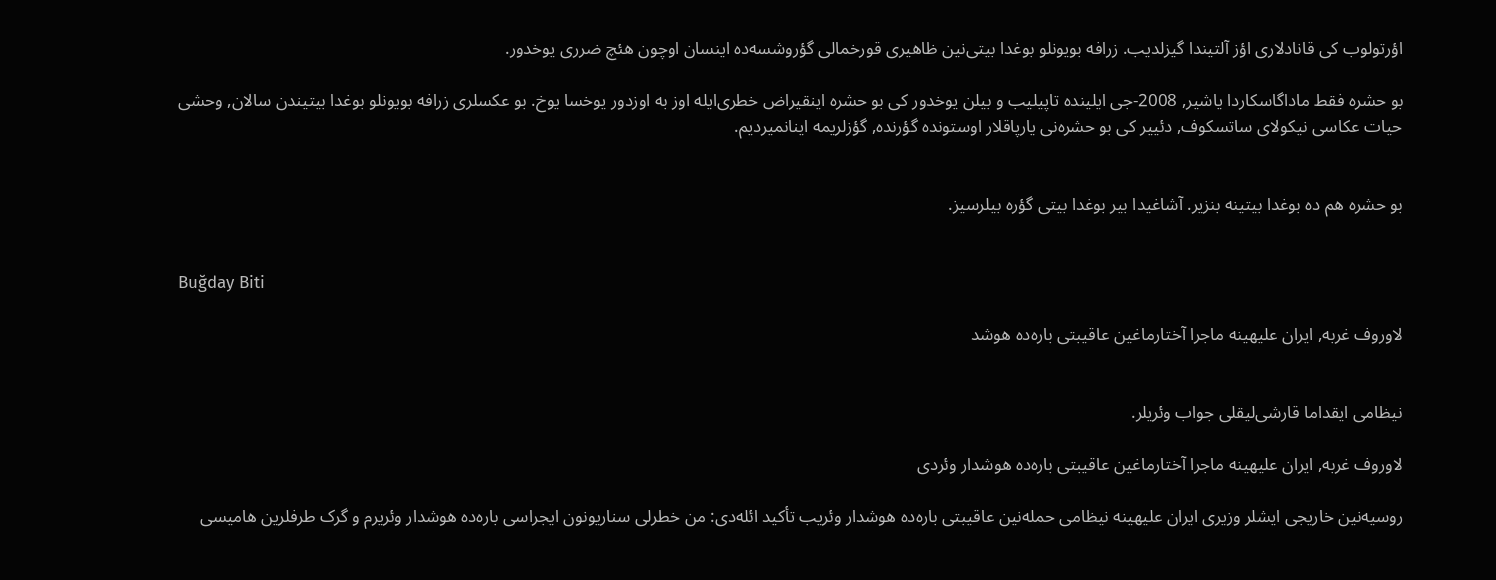اؤرتولوب کی قانادلاری اؤز آلتیندا گیزلدیب. زرافه بویونلو بوغدا بیتی‌نین ظاهیری قورخمالی گؤروشسه‌ده اینسان اوچون هئچ ضرری یوخدور.

بو حشره فقط ماداگاسکاردا یاشیر, 2008-جی ایلینده تاپیلیب و بیلن یوخدور کی بو حشره اینقیراض خطری‌ایله اوز به اوزدور یوخسا یوخ. بو عکسلری زرافه بویونلو بوغدا بیتیندن سالان, وحشی حیات عکاسی نیکولای ساتسکوف, دئییر کی بو حشره‌نی یارپاقلار اوستونده گؤرنده, گؤزلریمه اینانمیردیم.


بو حشره هم ده بوغدا بیتینه بنزیر. آشاغیدا بیر بوغدا بیتی گؤره بیلرسیز.


Buğday Biti

لاوروف غربه, ایران علیهینه ماجرا آختارماغین عاقیبتی باره‌ده هوشد


نیظامی ایقداما قارشی‌لیقلی جواب وئریلر.

لاوروف غربه, ایران علیهینه ماجرا آختارماغین عاقیبتی باره‌ده هوشدار وئردی

روسیه‌نین خاریجی ایشلر وزیری ایران علیهینه نیظامی حمله‌نین عاقیبتی باره‌ده هوشدار وئریب تأکید ائله‌دی: من خطرلی سناریونون ایجراسی باره‌ده هوشدار وئریرم و گرک طرفلرین هامیسی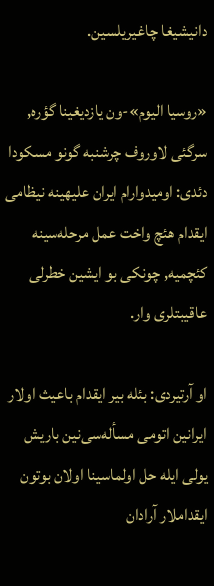دانیشیغا چاغیریلسین.

«روسیا الیوم»-ون یازدیغینا گؤره, سرگئی لاوروف چرشنبه گونو مسکودا دئدی: اومیدوارام ایران علیهینه نیظامی ایقدام هئچ واخت عمل مرحله‌سینه کئچمیه, چونکی بو ایشین خطرلی عاقیبتلری وار.

او آرتیردی: بئله بیر ایقدام باعیث اولار ایرانین اتومی مسأله‌سی‌نین باریش یولی ایله حل اولماسینا اولان بوتون ایقداملار آرادان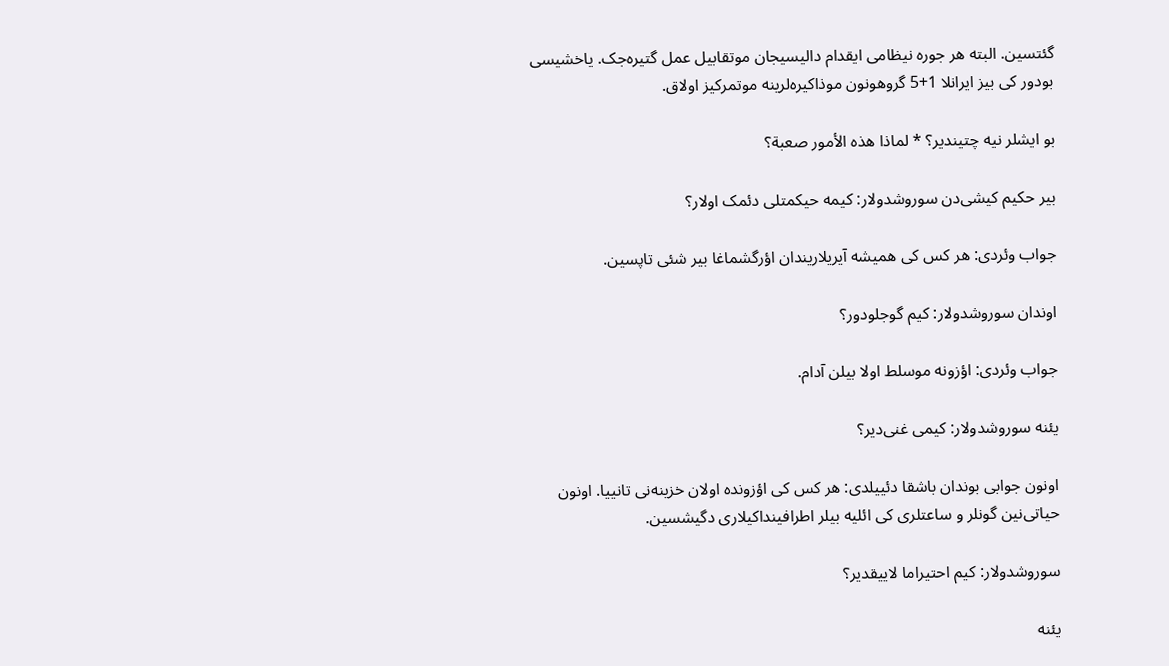گئتسین. البته هر جوره نیظامی ایقدام دالیسیجان موتقابیل عمل گتیره‌جک. یاخشیسی بودور کی بیز ایرانلا 1+5 گروهونون موذاکیره‌لرینه موتمرکیز اولاق.

بو ایشلر نیه چتیندیر؟ * لماذا هذه الأمور صعبة؟

بیر حکیم کیشی‌دن سوروشدولار: کیمه حیکمتلی دئمک اولار؟

جواب وئردی: هر کس کی همیشه آیریلاریندان اؤرگشماغا بیر شئی تاپسین.

اوندان سوروشدولار: کیم گوجلودور؟

جواب وئردی: اؤزونه موسلط اولا بیلن آدام.

یئنه سوروشدولار: کیمی غنی‌دیر؟

اونون جوابی بوندان باشقا دئییلدی: هر کس کی اؤزونده اولان خزینه‌نی تانییا. اونون حیاتی‌نین گونلر و ساعتلری کی ائلیه بیلر اطرافینداکیلاری دگیشسین.

سوروشدولار: کیم احتیراما لاییقدیر؟

یئنه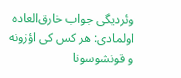وئردیگی جواب خارق‌العاده اولمادی: هر کس کی اؤزونه و قونشوسونا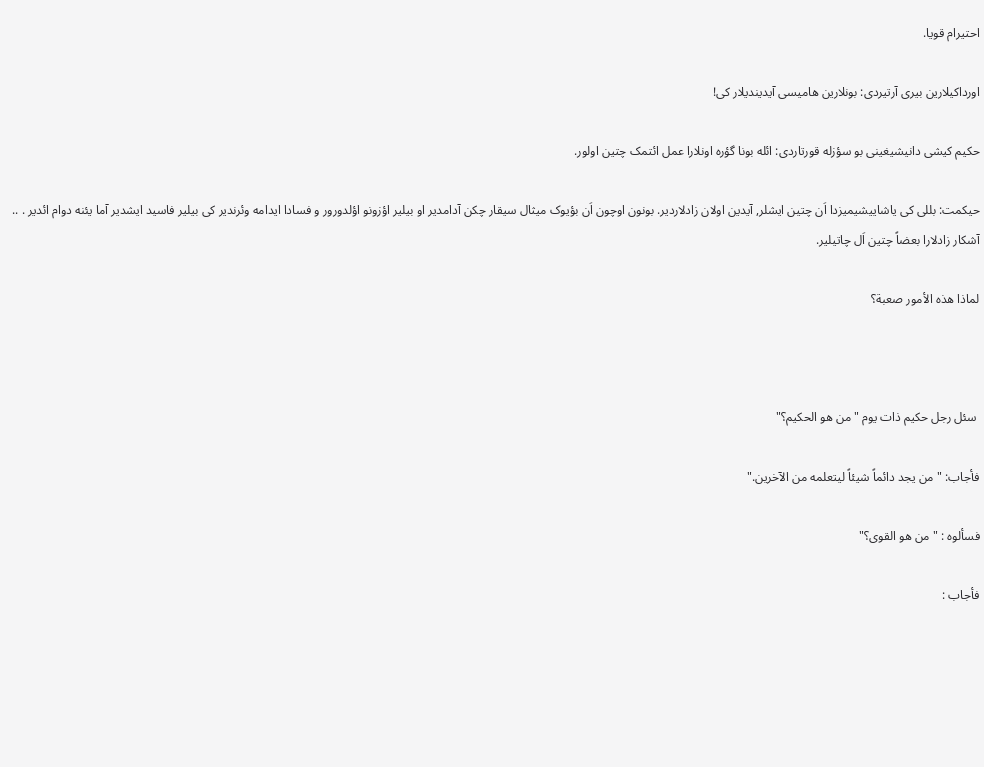احتیرام قویا.

اورداکیلارین بیری آرتیردی: بونلارین هامیسی آیدیندیلار کی!

حکیم کیشی دانیشیغینی بو سؤزله قورتاردی: ائله بونا گؤره اونلارا عمل ائتمک چتین اولور.

حیکمت: بللی کی یاشاییشیمیزدا اَن چتین ایشلر, آیدین اولان زادلاردیر. بونون اوچون اَن بؤیوک میثال سیقار چکن آدامدیر او بیلیر اؤزونو اؤلدورور و فسادا ایدامه وئرندیر کی بیلیر فاسید ایشدیر آما یئنه دوام ائدیر . .. آشکار زادلارا بعضاً چتین اَل چاتیلیر.

لماذا هذه الأمور صعبة؟



 سئل رجل حکیم ذات یوم "من هو الحکیم؟"

فأجاب: "من یجد دائماً شیئاً لیتعلمه من الآخرین."

فسألوه : "من هو القوی؟"

فأجاب :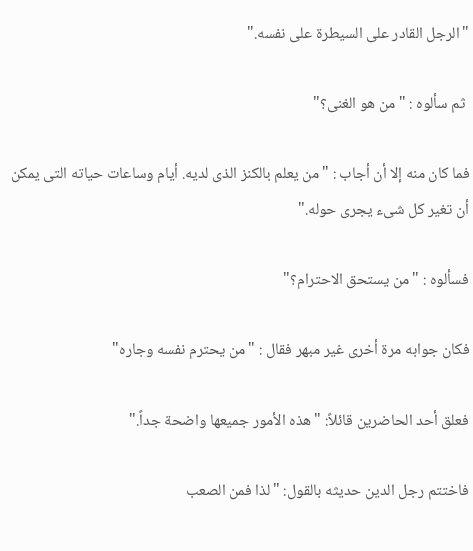"الرجل القادر على السیطرة على نفسه."

 ثم سألوه : "من هو الغنی؟"

فما کان منه إلا أن أجاب : "من یعلم بالکنز الذی لدیه. أیام وساعات حیاته التی یمکن أن تغیر کل شیء یجری حوله."

فسألوه : "من یستحق الاحترام؟"

فکان جوابه مرة أخرى غیر مبهر فقال : "من یحترم نفسه وجاره"

فعلق أحد الحاضرین قائلاً: "هذه الأمور جمیعها واضحة جداً."

فاختتم رجل الدین حدیثه بالقول: "لذا فمن الصعب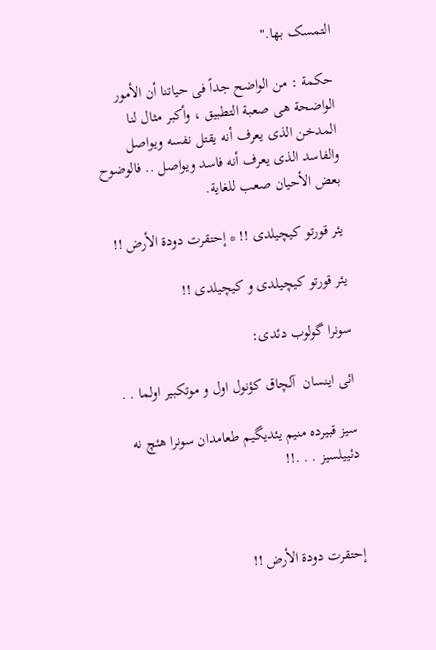التمسک بها."

حکمة : من الواضح جداً فی حیاتنا أن الأمور الواضحة هی صعبة التطبیق ، وأکبر مثال لنا المدخن الذی یعرف أنه یقتل نفسه ویواصل والفاسد الذی یعرف أنه فاسد ویواصل .. فالوضوح بعض الأحیان صعب للغایة.

یئر قورتو کیچیلدی !! * إحتقرت دودة الأرض !!

یئر قورتو کیچیلدی و کیچیلدی !!

سونرا گولوب دئدی:

ائی اینسان  آلچاق کؤنول اول و موتکبیر اولما . .

سیز قبیرده منیم یئدیگیم طعامدان سونرا هئچ نه دئییلسیز . . .!!



إحتقرت دودة الأرض !!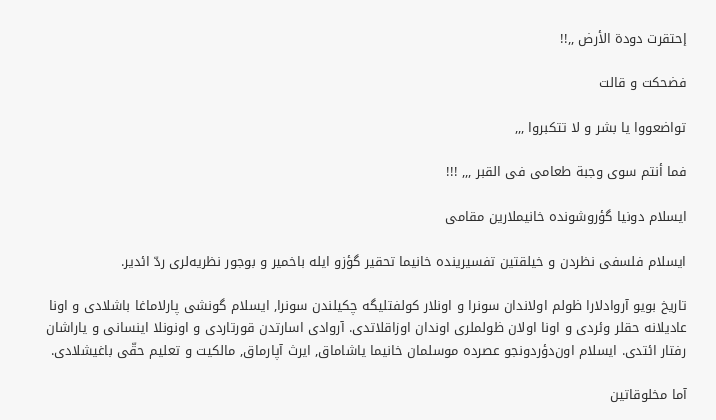إحتقرت دودة الأرض ,,!!

فضحکت و قالت

تواضعووا یا بشر و لا تتکبروا ,,,

فما أنتم سوى وجبة طعامی فی القبر ,,, !!!

ایسلام دونیا گؤروشونده خانیملارین مقامی

ایسلام فلسفی نظردن و خیلقتین تفسیرینده خانیما تحقیر گؤزو ایله باخمیر و بوجور نظریه‌لری ردّ ائدیر.

تاریخ بویو آروادلارا ظولم اولاندان سونرا و اونلار کولفتلیگه چکیلندن سونرا, ایسلام گونشی پارلاماغا باشلادی و اونا عادیلانه حقلر وئردی و اونا اولان ظولملری اوندان اوزاقلاتدی. آروادی اسارتدن قورتاردی و اونونلا اینسانی و یاراشان رفتار ائتدی. ایسلام اون‌دؤردونجو عصرده موسلمان خانیما یاشاماق, ایرث آپارماق, مالکیت و تعلیم حقّی باغیشلادی.

آما مخلوقاتین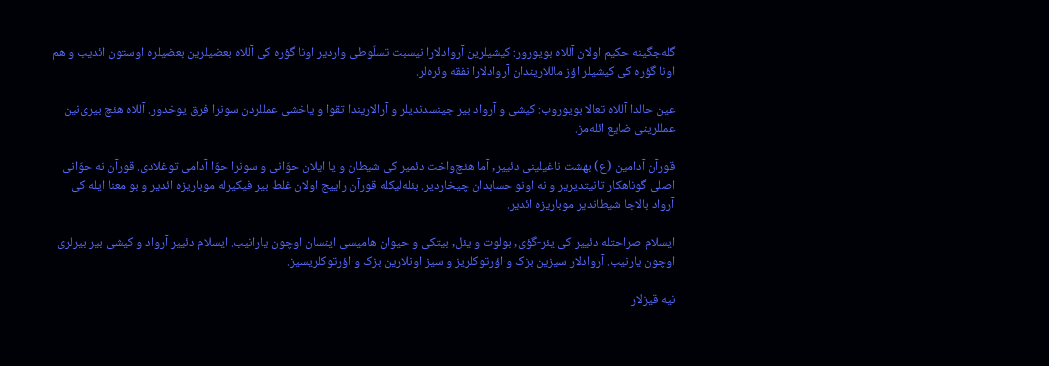گله‌جگینه حکیم اولان آللاه بویورور: کیشیلرین آروادلارا نیسبت تسلّوطی واردیر اونا گؤره کی آللاه بعضیلرین بعضیلره اوستون ائدیب و هم اونا گؤره کی کیشیلر اؤز ماللاریندان آروادلارا نفقه وئره‌لر.

عین حالدا آللاه تعالا بویوروب: کیشی و آرواد بیر جینسدندیلر و آرالاریندا تقوا و یاخشی عمللردن سونرا فرق یوخدور. آللاه هئچ بیر‌ی‌نین عمللرینی ضایع ائله‌مز.

قورآن آدامین (ع) بهشت ناغیلینی دئییر, آما هئچ‌واخت دئمیر کی شیطان و یا ایلان حوّانی و سونرا حوّا آدامی توغلادی. قورآن نه حوّانی اصلی گوناهکار تانیتدیریر و نه اونو حسابدان چیخاردیر. بئله‌لیکله قورآن راییج اولان غلط بیر فیکیرله موباریزه ائدیر و بو معنا ایله کی آرواد بالاجا شیطاندیر موباریزه ائدیر.

ایسلام صراحتله دئییر کی یئر-گؤی, بولوت و یئل, بیتکی و حیوان هامیسی اینسان اوچون یارانیب. ایسلام دئییر آرواد و کیشی بیر بیرلری اوچون یارنیب. آروادلار سیزین بزک و اؤرتوکلریز و سیز اونلارین بزک و اؤرتوکلریسیز.

نیه قیزلار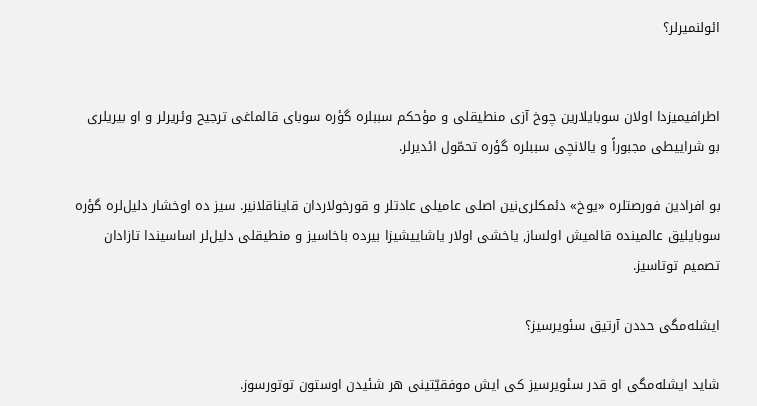ائولنمیرلر؟


اطرافیمیزدا اولان سوبایلارین چوخ آزی منطیقلی و مؤحکم سببلره گؤره سوبای قالماغی ترجیح وئریرلر و او بیریلری بو شراییطی مجبوراً و یالانچی سببلره گؤره تحمّول ائدیرلر.

بو افرادین فورصتلره «یوخ» دئمکلری‌نین اصلی عامیلی عادتلر و قورخولاردان قایناقلانیر. سیز ده اوخشار دلیل‌لره گؤره سوبایلیق عالمینده قالمیش اولساز, یاخشی اولار یاشاییشیزا بیرده باخاسیز و منطیقلی دلیل‌لر اساسیندا تازادان تصمیم توتاسیز.

ایشله‌مگی حددن آرتیق سئویرسیز؟

شاید ایشله‌مگی او قدر سئویرسیز کی ایش موفقیّتینی هر شئیدن اوستون توتورسوز.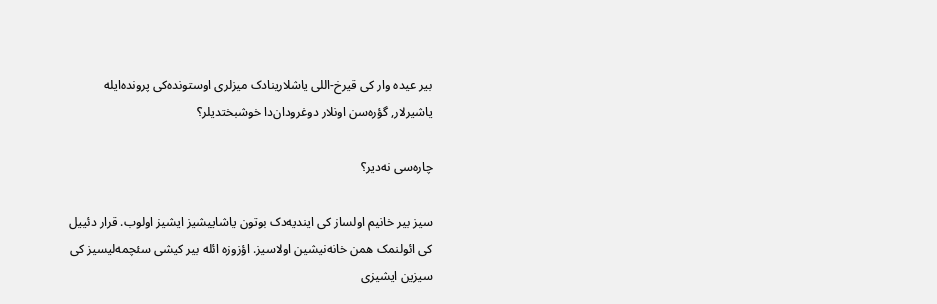بیر عیده‌ وار کی قیرخ-اللی یاشلارینادک میزلری اوستونده‌کی پرونده‌ایله  یاشیرلار, گؤره‌سن اونلار دوغرودان‌دا خوشبختدیلر؟

چاره‌سی نه‌دیر؟

سیز بیر خانیم اولساز کی ایندیه‌دک بوتون یاشاییشیز ایشیز اولوب. قرار دئییل کی ائولنمک همن خانه‌نیشین اولاسیز. اؤزوزه ائله بیر کیشی سئچمه‌لیسیز کی سیزین ایشیزی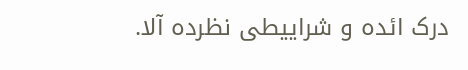درک ائده و شراییطی نظرده آلا.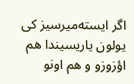اگر ایسته‌میرسیز کی یولون یاریسیندا هم اؤزوزو و هم اونو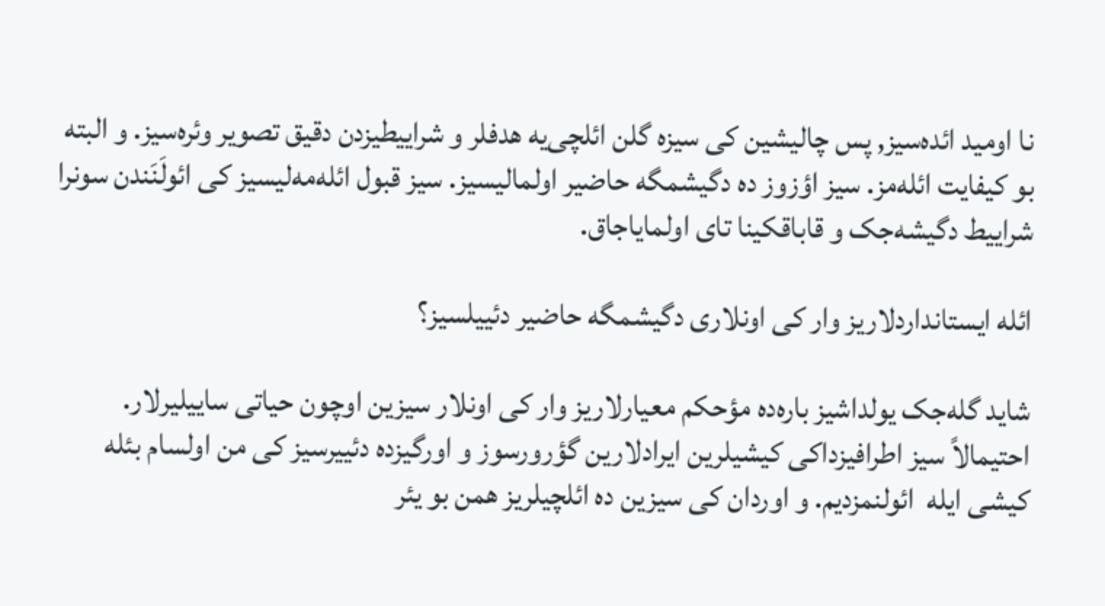نا اومید ائده‌سیز, پس چالیشین کی سیزه گلن ائلچی‌یه هدفلر و شراییطیزدن دقیق تصویر وئره‌سیز. و البته بو کیفایت ائله‌مز. سیز اؤزوز ده دگیشمگه حاضیر اولمالیسیز. سیز قبول ائله‌مه‌لیسیز کی ائولَنَندن سونرا شراییط دگیشه‌جک و قاباقکینا تای اولمایاجاق.

ائله ایستانداردلاریز وار کی اونلاری دگیشمگه حاضیر دئییلسیز؟

شاید گله‌جک یولداشیز باره‌ده مؤحکم معیارلاریز وار کی اونلار سیزین اوچون حیاتی ساییلیرلار. احتیمالاً سیز اطرافیزداکی کیشیلرین ایرادلارین گؤرورسوز و اورگیزده دئییرسیز کی من اولسام بئله کیشی ایله  ائولنمزدیم. و اوردان کی سیزین ده ائلچیلریز همن بو یئر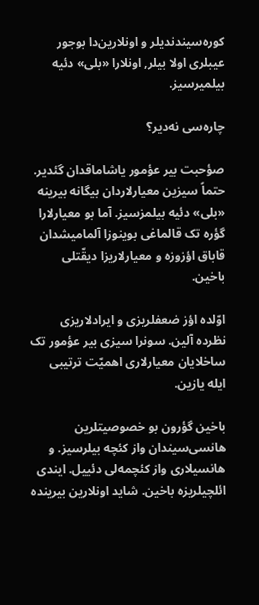کوره‌سیندندیلر و اونلارین‌دا بوجور عیبلری اولا بیلر, اونلارا «بلی» دئیه بیلمیرسیز.

چاره‌سی نه‌دیر؟

صؤحبت بیر عؤمور یاشاماقدان گئدیر. حتماً سیزین معیارلاردان بیگانه بیرینه «بلی» دئیه بیلمزسیز. آما بو معیارلارا گؤره تک قالماغی بوینوزا آلمامیشدان قاباق اؤزوزه و معیارلاریزا دیقّتلی باخین.

اوّلده اؤز ضعفلریزی و ایرادلاریزی نظرده آلین. سونرا سیزی بیر عؤمور تک ساخلایان معیارلاری اهمیّت ترتیبی ایله یازین.

باخین گؤرون بو خصوصیتلرین هانسی‌سیندان واز کئچه بیلرسیز. و هانسیلاری واز کئچمه‌لی دئییل. ایندی ائلچیلریزه باخین. شاید اونلارین بیرینده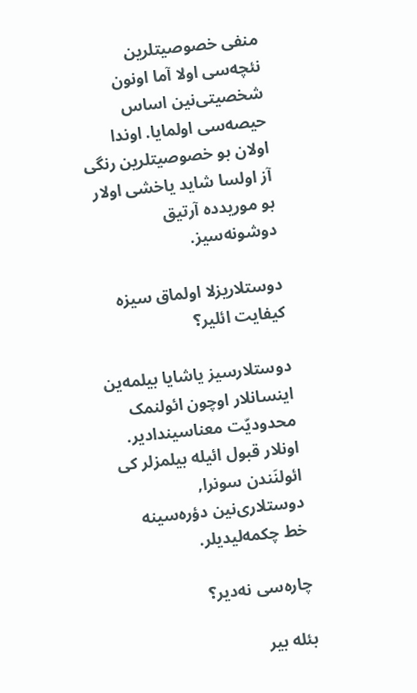منفی خصوصیتلرین نئچه‌سی اولا آما اونون شخصیتی‌نین اساس حیصه‌سی اولمایا. اوندا اولان بو خصوصیتلرین رنگی آز اولسا شاید یاخشی اولار بو موریدده آرتیق دوشونه‌سیز.

دوستلاریزلا اولماق سیزه کیفایت ائلیر؟

دوستلارسیز یاشایا بیلمه‌ین اینسانلار اوچون ائولنمک محدودیّت معناسیندادیر. اونلار قبول ائیله بیلمزلر کی ائولنَندن سونرا, دوستلاری‌نین دؤره‌سینه خط چکمه‌لیدیلر.

چاره‌سی نه‌دیر؟

بئله بیر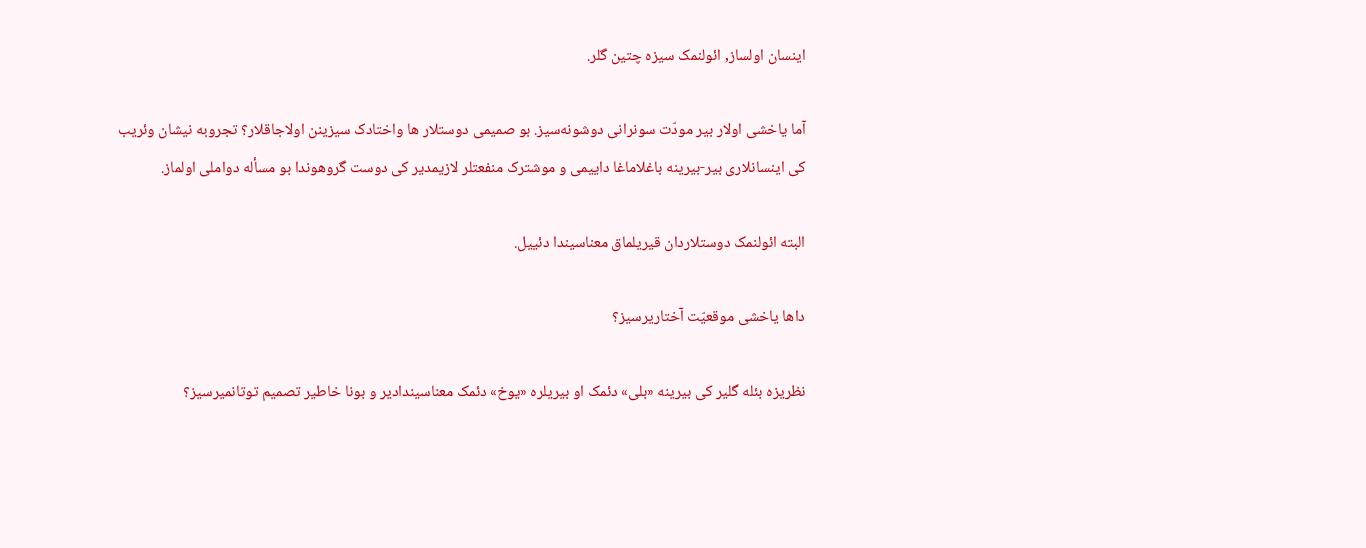اینسان اولساز, ائولنمک سیزه چتین گلر.

آما یاخشی اولار بیر مودّت سونرانی دوشونه‌سیز. بو صمیمی دوستلار ها واختادک سیزینن اولاجاقلار؟ تجروبه نیشان وئریب کی اینسانلاری بیر-بیرینه باغلاماغا داییمی و موشترک منفعتلر لازیمدیر کی دوست گروهوندا بو مسأله دواملی اولماز.

البته ائولنمک دوستلاردان قیریلماق معناسیندا دئییل.

داها یاخشی موقعیّت آختاریرسیز؟

نظریزه بئله گلیر کی بیرینه «بلی» دئمک او بیریلره «یوخ» دئمک معناسیندادیر و بونا خاطیر تصمیم توتانمیرسیز؟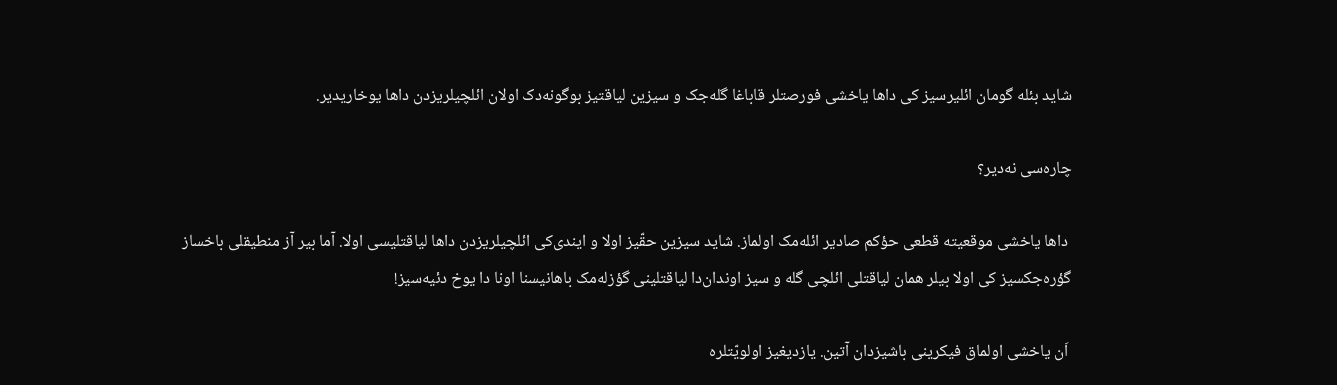شاید بئله گومان ائلیرسیز کی داها یاخشی فورصتلر قاباغا گله‌جک و سیزین لیاقتیز بوگونه‌دک اولان ائلچیلریزدن داها یوخاریدیر.

چاره‌سی نه‌دیر؟

 داها یاخشی موقعیته قطعی حؤکم صادیر ائله‌مک اولماز. شاید سیزین حقّیز اولا و ایندی‌کی ائلچیلریزدن داها لیاقتلیسی اولا. آما بیر آز منطیقلی باخساز گؤره‌جکسیز کی اولا بیلر همان لیاقتلی ائلچی گله و سیز اوندان‌دا لیاقتلینی گؤزله‌مک باهانیسنا اونا دا یوخ دئیه‌سیز!

 اَن یاخشی اولماق فیکرینی باشیزدان آتین. یازدیغیز اولویّتلره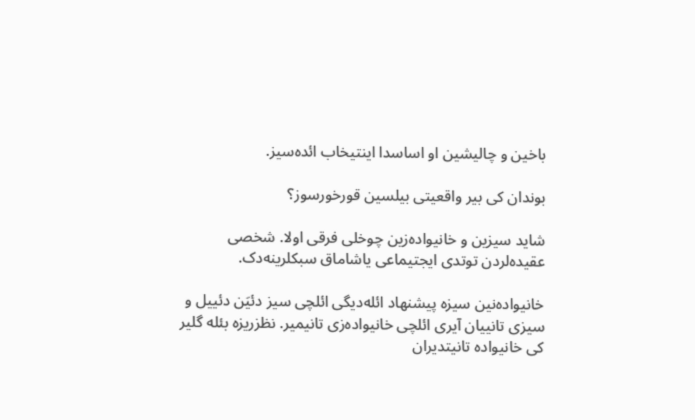باخین و چالیشین او اساسدا اینتیخاب ائده‌سیز.

بوندان کی بیر واقعیتی بیلسین قورخورسوز؟

شاید سیزین و خانیواده‌زین چوخلی فرقی اولا. شخصی عقیده‌لردن توتدی ایجتیماعی یاشاماق سبکلرینه‌دک.

خانیواده‌نین سیزه پیشنهاد ائله‌دیگی ائلچی سیز دئیَن دئییل و سیزی تانییان آیری ائلچی خانیواده‌زی تانیمیر. نظزریزه بئله گلیر کی خانیواده‌ تانیتدیران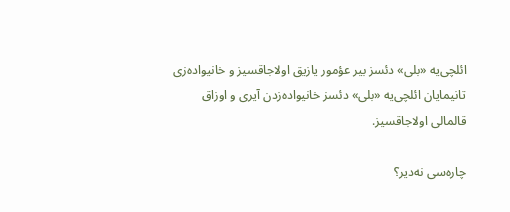ائلچی‌یه «بلی» دئسز بیر عؤمور یازیق اولاجاقسیز و خانیواده‌زی تانیمایان ائلچی‌یه «بلی» دئسز خانیواده‌زدن آیری و اوزاق قالمالی اولاجاقسیز.

چاره‌سی نه‌دیر؟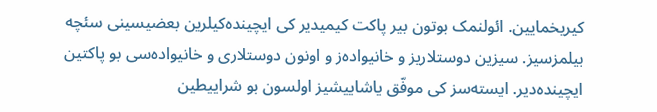کیریخمایین. ائولنمک بوتون بیر پاکت کیمیدیر کی ایچینده‌کیلرین بعضیسینی سئچه بیلمزسیز. سیزین دوستلاریز و خانیواده‌ز و اونون دوستلاری و خانیواده‌سی بو پاکتین ایچینده‌دیر. ایسته‌سز کی موفّق یاشاییشیز اولسون بو شراییطین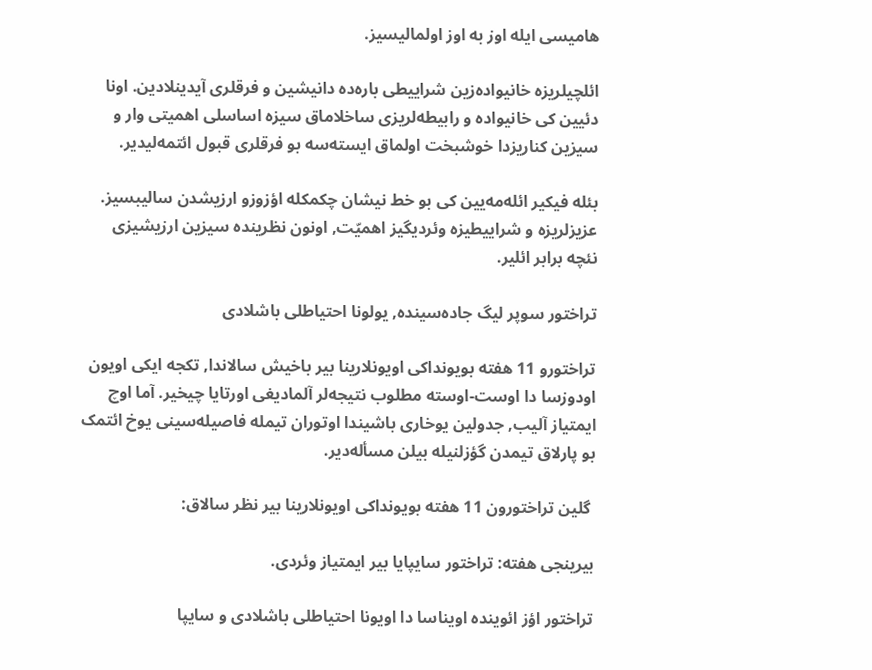هامیسی ایله اوز به اوز اولمالیسیز.

ائلچیلریزه خانیواده‌زین شراییطی باره‌ده دانیشین و فرقلری آیدینلادین. اونا دئیین کی خانیواده و رابیطه‌لریزی ساخلاماق سیزه اساسلی اهمیتی وار و سیزین کناریزدا خوشبخت اولماق ایسته‌سه بو فرقلری قبول ائتمه‌لیدیر.

بئله فیکیر ائله‌مه‌یین کی بو خط نیشان چکمکله اؤزوزو ارزیشدن سالیبسیز. عزیزلریزه و شراییطیزه وئردیگیز اهمیّت, اونون نظرینده سیزین ارزیشیزی نئچه برابر ائلیر.

تراختور سوپر لیگ جاده‌سینده, یولونا احتیاطلی باشلادی

تراختورو 11 هفته بویونداکی اویونلارینا بیر باخیش سالاندا, تکجه ایکی اویون اودوزسا دا اوست-اوسته مطلوب نتیجه‌لر آلمادیغی اورتایا چیخیر. آما اوچ ایمتیاز آلیب, جدولین یوخاری باشیندا اوتوران تیمله فاصیله‌سینی یوخ ائتمک بو پارلاق تیمدن گؤزلنیله بیلن مسأله‌دیر.

 گلین تراختورون 11 هفته بویونداکی اویونلارینا بیر نظر سالاق:

بیرینجی هفته: تراختور سایپایا بیر ایمتیاز وئردی.

تراختور اؤز ائوینده اویناسا دا اویونا احتیاطلی باشلادی و سایپا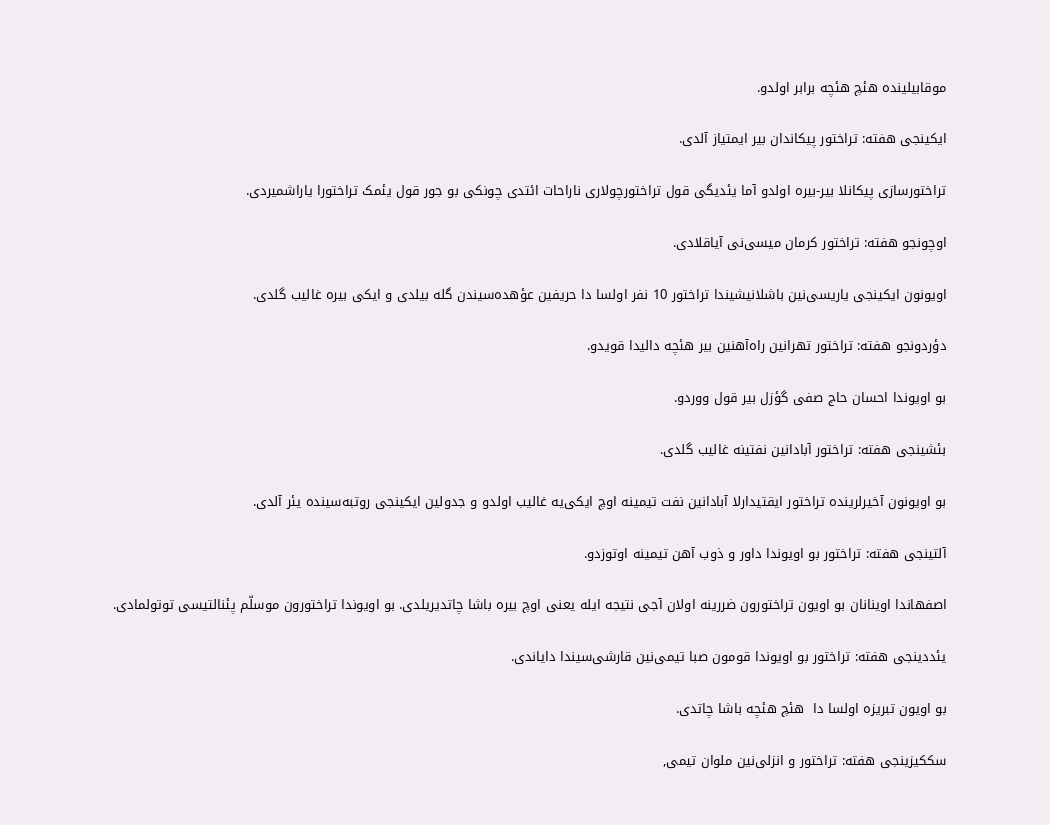موقابیلینده هئچ هئچه برابر اولدو.

ایکینجی هفته: تراختور پیکاندان بیر ایمتیاز آلدی.

تراختورسازی پیکانلا بیر-بیره اولدو آما یئدیگی قول تراختورچولاری ناراحات ائتدی چونکی بو جور قول یئمک تراختورا یاراشمیردی.

اوچونجو هفته: تراختور کرمان میسی‌نی آیاقلادی.

اویونون ایکینجی یاریسی‌نین باشلانیشیندا تراختور 10 نفر اولسا دا حریفین عؤهده‌سیندن گله بیلدی و ایکی بیره غالیب گلدی.

دؤردونجو هفته: تراختور تهرانین راه‌آهنین بیر هئچه دالیدا قویدو.

بو اویوندا احسان حاج صفی گؤزل بیر قول ووردو.

بئشینجی هفته: تراختور آبادانین نفتینه غالیب گلدی.

بو اویونون آخیرلرینده تراختور ایقتیدارلا آبادانین نفت تیمینه اوچ ایکی‌یه غالیب اولدو و جدولین ایکینجی روتبه‌سینده یئر آلدی.

آلتینجی هفته: تراختور بو اویوندا داور و ذوب آهن تیمینه اوتوزدو.

اصفهاندا اوینانان بو اویون تراختورون ضررینه اولان آجی نتیجه ایله یعنی اوچ بیره ‌باشا چاتدیریلدی. بو اویوندا تراختورون موسلّم پئنالتیسی توتولمادی.

یئددینجی هفته: تراختور بو اویوندا قومون صبا تیمی‌نین قارشی‌سیندا دایاندی.

بو اویون تبریزه اولسا دا  هئچ هئچه باشا چاتدی.

سککیزینجی هفته: تراختور و انزلی‌نین ملوان تیمی,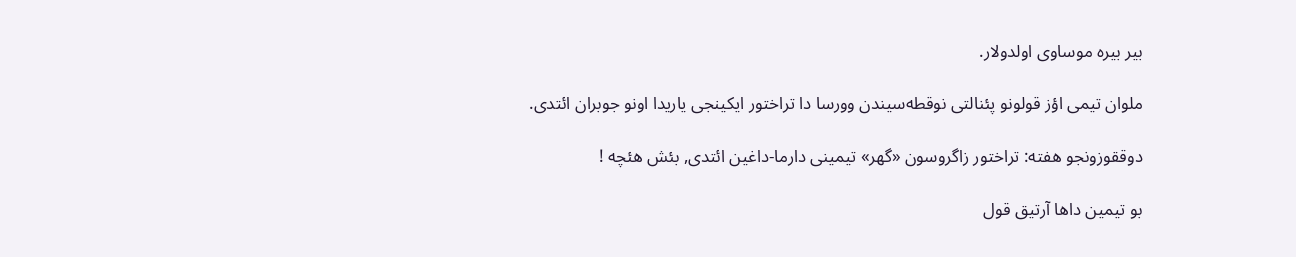بیر بیره موساوی اولدولار.

ملوان تیمی اؤز قولونو پئنالتی نوقطه‌سیندن وورسا دا تراختور ایکینجی یاریدا اونو جوبران ائتدی.

دوققوزونجو هفته: تراختور زاگروسون «گهر» تیمینی دارما-داغین ائتدی, بئش هئچه !

بو تیمین داها آرتیق قول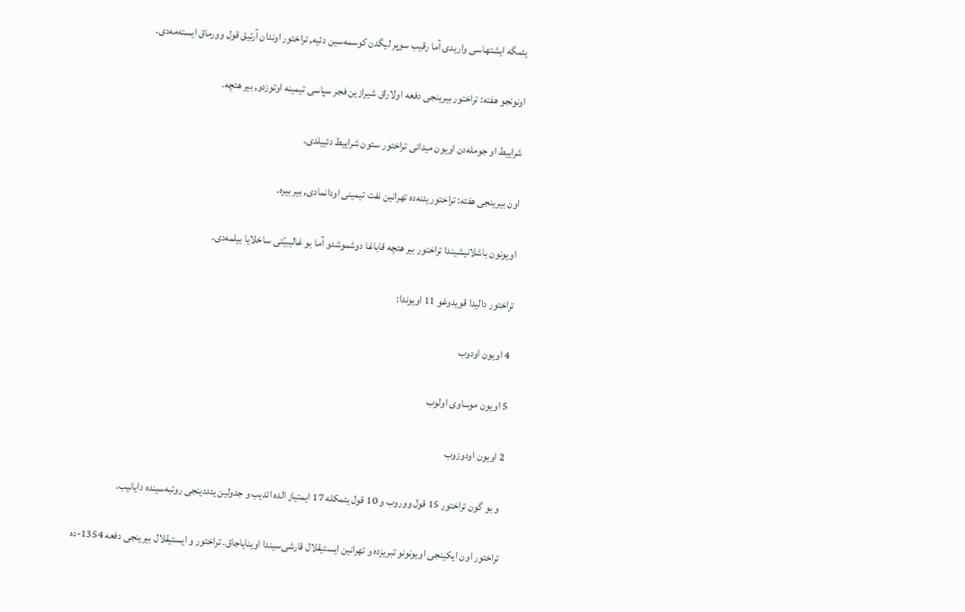یئمگه ایشتهاسی واریدی آما رقیب سوپر لیگدن کوسمه‌سین دئیه, تراختور اوندان آرتیق قول وورماق ایسته‌مه‌دی.

اونونجو هفته: تراختور بیرینجی دفعه اولاراق شیرازین فجر سپاسی تیمینه اوتوزدو, بیر هئچه.

شراییط او جومله‌دن اویون میدانی تراختور سئون شراییط دئییلدی.

اون بیرینجی هفته: تراختور یئنه‌ده تهرانین نفت تیمینی اودانمادی, بیر بیره.

اویونون باشلانیشیندا تراختور بیر هئچه قاباغا دوشموشدو آما بو غالیبیّتی ساخلایا بیلمه‌دی.

تراختور دالیدا قویدوغو 11 اویوندا:

4 اویون اودوب

5 اویون موساوی اولوب

2 اویون اودوزوب

 و بو گون تراختور 15 قول ووروب و 10 قول یئمکله 17 ایمتیاز الده ائدیب و جدولین یئددینجی روتبه‌سینده دایانیب.

تراختور اون ایکینجی اویونونو تبریزده و تهرانین ایستیقلال قارشی‌سیندا اوینایاجاق. تراختور و ایستیقلال بیرینجی دفعه 1354-ده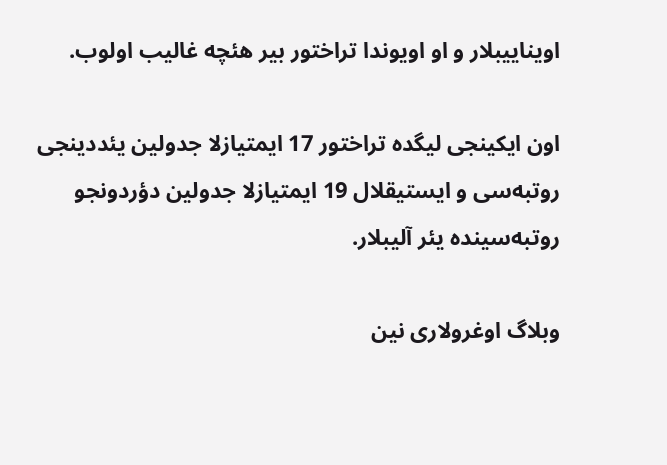اویناییبلار و او اویوندا تراختور بیر هئچه غالیب اولوب.

اون ایکینجی لیگده تراختور 17 ایمتیازلا جدولین یئددینجی روتبه‌سی و ایستیقلال 19 ایمتیازلا جدولین دؤردونجو روتبه‌سینده یئر آلیبلار.

وبلاگ اوغرولاری نین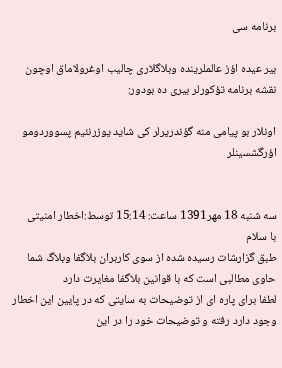برنامه سی

بیر عیده اؤز عالملرینده وبلاگلاری چالیب اوغرولاماق اوچون نقشه برنامه تؤکورلر بیری ده بودور:

اونلار بو پیامی منه گؤندریرلر کی شاید یوزرنئیم پسووردومو اؤرگشسینلر


سه شنبه 18 مهر1391 ساعت: 15:14 توسط:اخطار امنیتی
با سلام
طبق گزارشات رسیده شده از سوی کاربران بلاگفا وبلاگ شما حاوی مطالبی است که با قوانین بلاگفا مغایرت دارد
لطفا برای پاره ای از توضیحات به سایتی که در پایین این اخطار وجود دارد رفته و توضیحات خود را در این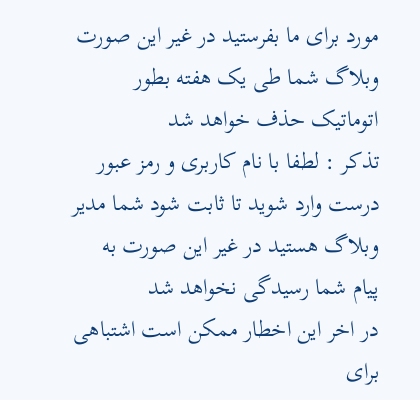مورد برای ما بفرستید در غیر این صورت وبلاگ شما طی یک هفته بطور اتوماتیک حذف خواهد شد
تذکر : لطفا با نام کاربری و رمز عبور درست وارد شوید تا ثابت شود شما مدیر وبلاگ هستید در غیر این صورت به پیام شما رسیدگی نخواهد شد
در اخر این اخطار ممکن است اشتباهی برای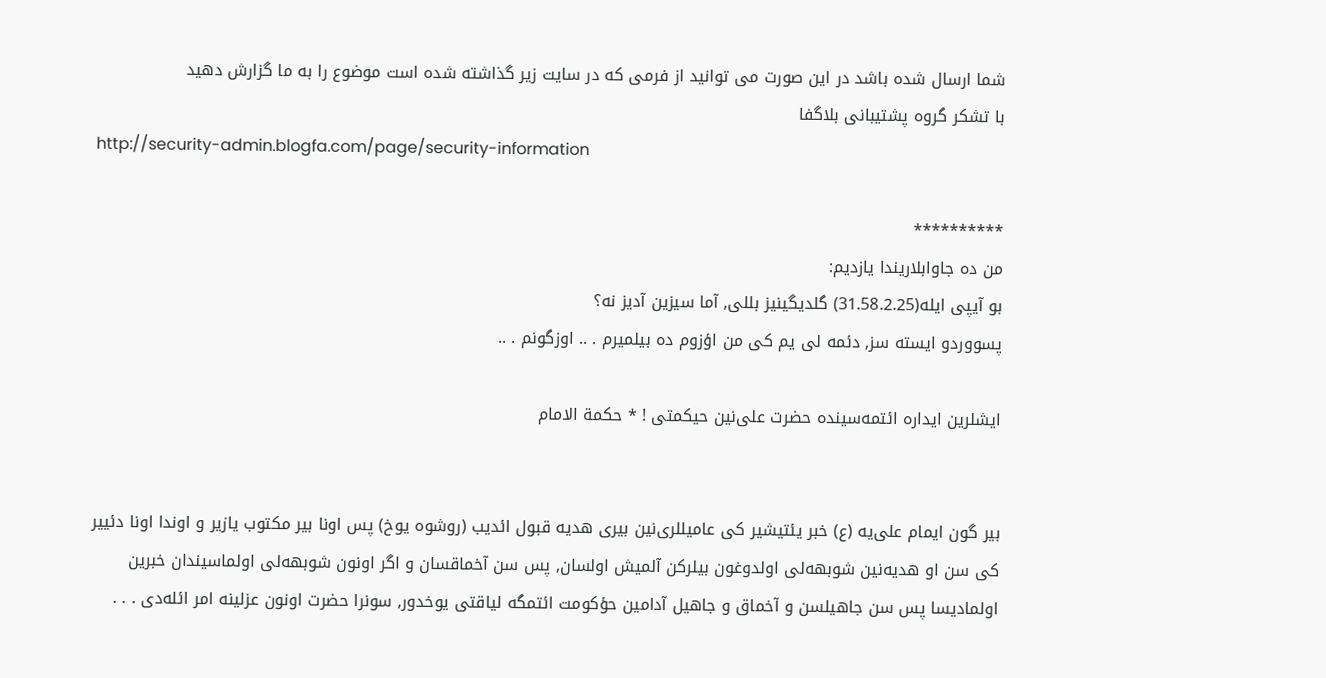شما ارسال شده باشد در این صورت می توانید از فرمی که در سایت زیر گذاشته شده است موضوع را به ما گزارش دهید
با تشکر گروه پشتیبانی بلاگفا
http://security-admin.blogfa.com/page/security-information

**********
من ده جاوابلاریندا یازدیم:
بو آیپی ایله(31.58.2.25) گلدیگینیز بللی, آما سیزین آدیز نه؟
پسووردو ایسته سز, دئمه لی یم کی من اؤزوم ده بیلمیرم . .. اوزگونم . ..

ایشلرین ایداره ائتمه‌سینده‌ حضرت علی‌نین حیکمتی ! * حکمة الامام


بیر گون ایمام علی‌یه (ع) خبر یئتیشیر کی عامیللری‌نین بیری هدیه قبول ائدیب (روشوه یوخ) پس اونا بیر مکتوب یازیر و اوندا اونا دئییر کی سن او هدیه‌نین شوبهه‌لی اولدوغون بیلرکن آلمیش اولسان, پس سن آخماقسان و اگر اونون شوبهه‌لی اولماسیندان خبرین اولمادیسا پس سن جاهیلسن و آخماق و جاهیل آدامین حؤکومت ائتمگه لیاقتی یوخدور, سونرا حضرت اونون عزلینه امر ائله‌دی . . .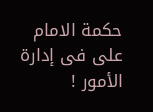حکمة الامام علی فی إدارة الأمور !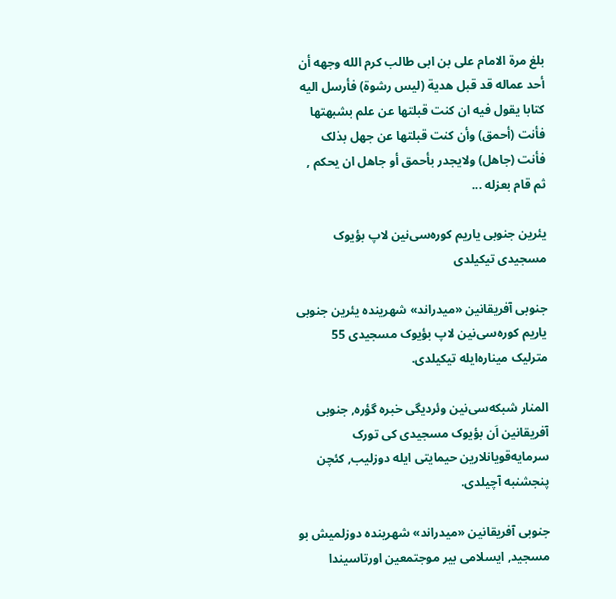بلغ مرة الامام علی بن ابی طالب کرم الله وجهه أن أحد عماله قد قبل هدیة (لیس رشوة) فأرسل الیه کتابا یقول فیه ان کنت قبلتها عن علم بشبهتها فأنت (أحمق) وأن کنت قبلتها عن جهل بذلک فأنت (جاهل) ولایجدر بأحمق أو جاهل ان یحکم , ثم قام بعزله ...

یئرین جنوبی یاریم کوره‌سی‌نین لاپ بؤیوک مسجیدی تیکیلدی

جنوبی آفریقانین «میدراند» شهرینده یئرین جنوبی یاریم کوره‌سی‌نین لاپ بؤیوک مسجیدی 55 مترلیک میناره‌ایله تیکیلدی.

المنار شبکه‌سی‌نین وئردیگی خبره گؤره, جنوبی آفریقانین اَن بؤیوک مسجیدی کی تورک سرمایه‌قویانلارین حیمایتی ایله دوزلیب, کئچن پنجشنبه آچیلدی.

جنوبی آفریقانین «میدراند» شهرینده دوزلمیش بو مسجید, ایسلامی بیر موجتمعین اورتاسیندا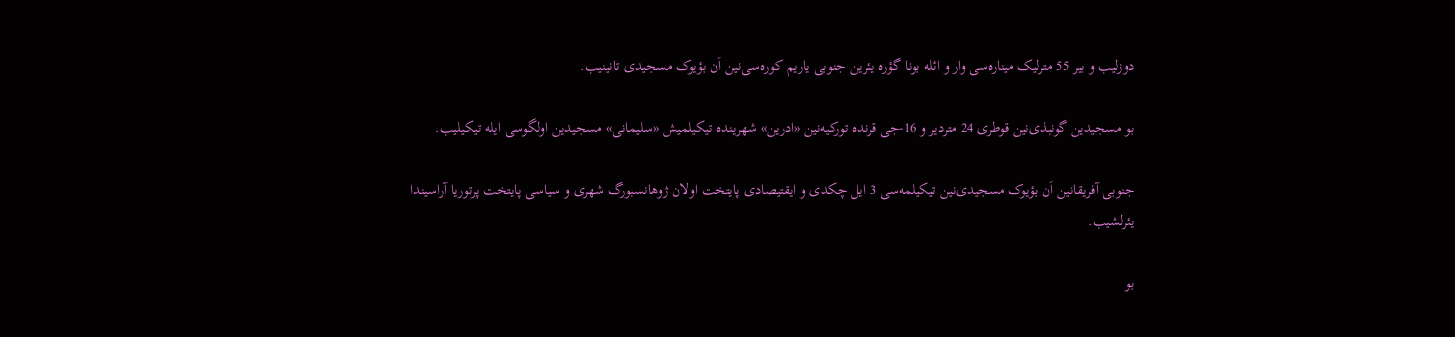دوزلیب و بیر 55 مترلیک میناره‌سی وار و ائله بونا گؤره یئرین جنوبی یاریم کوره‌سی‌نین اَن بؤیوک مسجیدی تانینیب.

بو مسجیدین گونبذی‌نین قوطری 24 متردیر و 16-جی قرنده تورکیه‌نین «ادرین» شهرینده تیکیلمیش «سلیمانی» مسجیدین اولگوسی ایله تیکیلیب.

جنوبی آفریقانین اَن بؤیوک مسجیدی‌نین تیکیلمه‌سی 3 ایل چکدی و ایقتیصادی پایتخت اولان ژوهانسبورگ شهری و سیاسی پایتخت پرتوریا آراسیندا یئرلشیب.

بو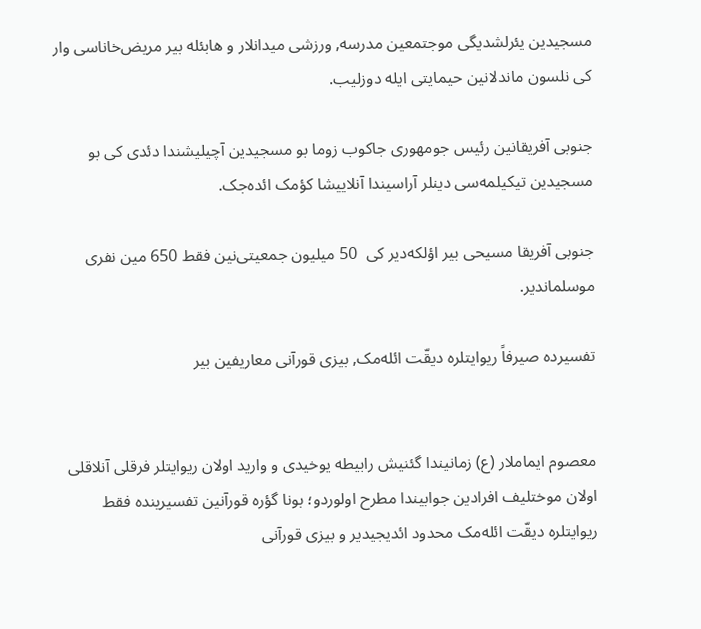مسجیدین یئرلشدیگی موجتمعین مدرسه, ورزشی میدانلار و هابئله بیر مریض‌خاناسی وار کی نلسون ماندلانین حیمایتی ایله دوزلیب.

جنوبی آفریقانین رئیس جومهوری جاکوب زوما بو مسجیدین آچیلیشندا دئدی کی بو مسجیدین تیکیلمه‌سی دینلر آراسیندا آنلاییشا کؤمک ائده‌جک.

جنوبی آفریقا مسیحی بیر اؤلکه‌دیر کی  50 میلیون جمعیتی‌نین فقط 650 مین نفری موسلماندیر.

تفسیرده صیرفاً ریوایتلره دیقّت ائله‌مک, بیزی قورآنی معاریفین بیر


معصوم ایماملار (ع) زمانیندا گئنیش رابیطه یوخیدی و وارید اولان ریوایتلر فرقلی آنلاقلی اولان موختلیف افرادین جوابیندا مطرح اولوردو؛ بونا گؤره قورآنین تفسیرینده فقط ریوایتلره دیقّت ائله‌مک محدود ائدیجیدیر و بیزی قورآنی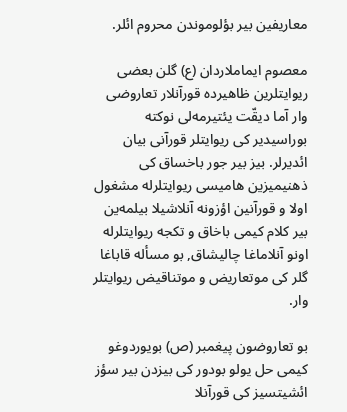معاریفین بیر بؤلوموندن محروم ائلر.

معصوم ایماملاردان (ع) گلن بعضی ریوایتلرین ظاهیرده قورآنلار تعاروضی وار آما دیقّت یئتیرمه‌لی نوکته بوراسیدیر کی ریوایتلر قورآنی بیان ائدیرلر. بیز بیر جور باخساق کی ذهنیمیزین هامیسی ریوایتلرله مشغول اولا و قورآنین اؤزونه آنلاشیلا بیلمه‌ین بیر کلام کیمی باخاق و تکجه ریوایتلرله اونو آنلاماغا چالیشاق, بو مسأله قاباغا گلر کی موتعاریض و موتناقیض ریوایتلر وار.

بو تعاروضون پیغمبر (ص) بویوردوغو کیمی حل یولو بودور کی بیزدن بیر سؤز ائشیتسیز کی قورآنلا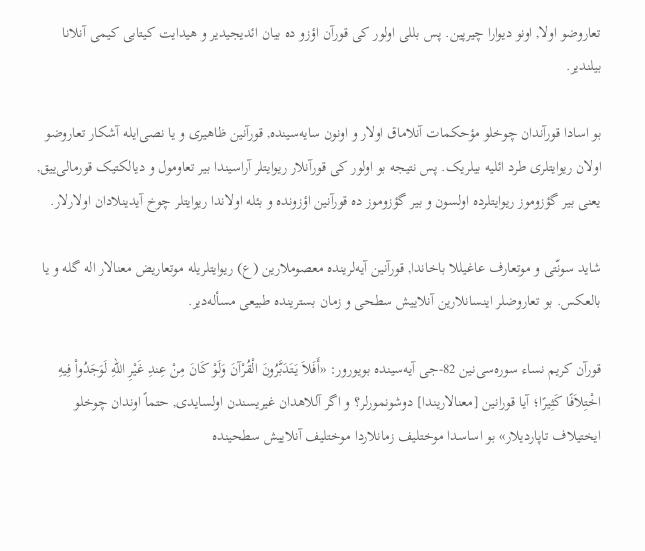تعاروضو اولا, اونو دیوارا چیرپین. پس بللی اولور کی قورآن اؤزو ده بیان ائدیجیدیر و هیدایت کیتابی کیمی آنلانا بیلندیر.

بو اسادا قورآندان چوخلو مؤحکمات آنلاماق اولار و اونون سایه‌سینده, قورآنین ظاهیری و یا نصی‌ایله آشکار تعاروضو اولان ریوایتلری طرد ائلیه‌ بیلریک. پس نتیجه بو اولور کی قورآنلار ریوایتلر آراسیندا بیر تعاومول و دیالکتیک قورمالی‌ییق, یعنی بیر گؤزوموز ریوایتلرده اولسون و بیر گؤزوموز ده قورآنین اؤزونده و بئله اولاندا ریوایتلر چوخ آیدینلادان اولارلار.

شاید سونّتی و موتعارف عاغیللا باخاندا, قورآنین آیه‌لرینده معصوملارین (ع) ریوایتلریله موتعاریض معنالار اله گله و یا بالعکس. بو تعاروضلر اینسانلارین آنلاییش سطحی و زمان بسترینده طبیعی مسأله‌دیر.

قورآن کریم نساء سوره‌سی‌نین 82-جی آیه‌سینده بویورور: «أَفَلاَ یَتَدَبَّرُونَ الْقُرْآنَ وَلَوْ کَانَ مِنْ عِندِ غَیْرِ اللّهِ لَوَجَدُواْ فِیهِ اخْتِلاَفًا کَثِیرًا؛ آیا قورانین [معنالاریندا] دوشونمورلر؟ و اگر آللاهدان غیریسندن اولسایدی, حتماً اوندان چوخلو ایختیلاف تاپاردیلار» بو اساسدا موختلیف زمانلاردا موختلیف آنلاییش سطحینده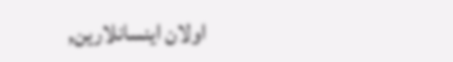اولان اینسانلارین,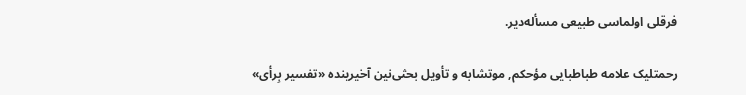فرقلی اولماسی طبیعی مسأله‌دیر.

رحمتلیک علامه طباطبایی مؤحکم, موتشابه و تأویل بحثی‌نین آخیرینده «تفسیر بِرأی»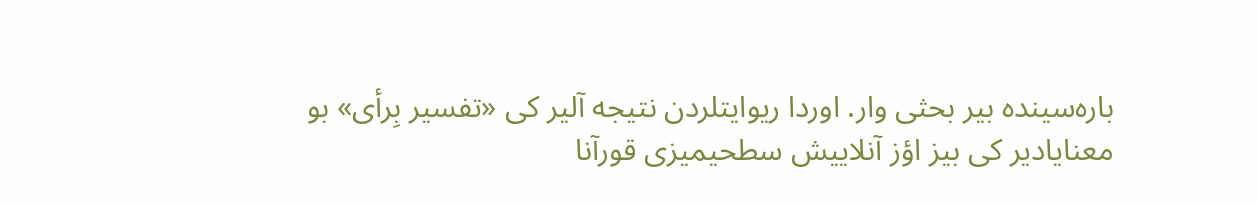باره‌سینده بیر بحثی وار. اوردا ریوایتلردن نتیجه آلیر کی «تفسیر بِرأی» بو معنایادیر کی بیز اؤز آنلاییش سطحیمیزی قورآنا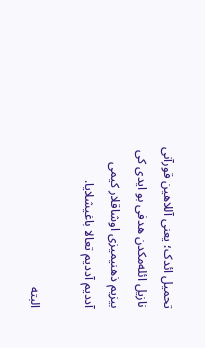تحمیل ائدک؛ یعنی آللاهین قورآنی نازیل ائله‌مکدن هدفی بو ایدی کی بیزیم ذهنیمیزی اوشاقلار کیمی آددیم آددیم تعالا باغیشلایا.

البته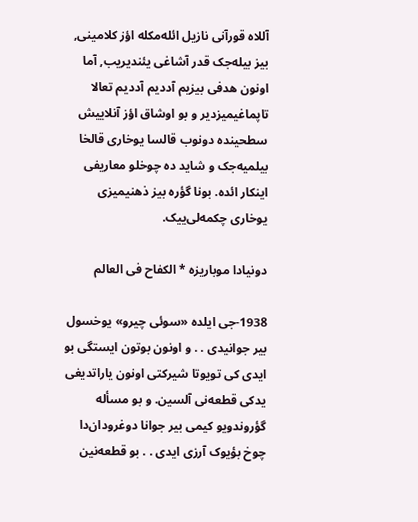آللاه قورآنی نازیل ائله‌مکله اؤز کلامینی, بیز بیله‌جک قدر آشاغی یئندیریب, آما اونون هدفی بیزیم آددیم آددیم تعالا تاپماغیمیزدیر و بو اوشاق اؤز آنلاییش سطحینده دونوب قالسا یوخاری قالخا بیلمیه‌جک و شاید ده چوخلو معاریفی اینکار ائده. بونا گؤره بیز ذهنیمیزی یوخاری چکمه‌لی‌ییک.

دونیادا موباریزه * الکفاح فی العالم

1938-جی ایلده «سوئی چیرو» یوخسول بیر جوانیدی . . و اونون بوتون ایستگی بو ایدی کی تویوتا شیرکتی‌ اونون یاراتدیغی یدکی قطعه‌نی آلسین. و بو مسأله گؤروندویو کیمی بیر جوانا دوغرودان‌دا چوخ بؤیوک آرزی ایدی . . بو قطعه‌نین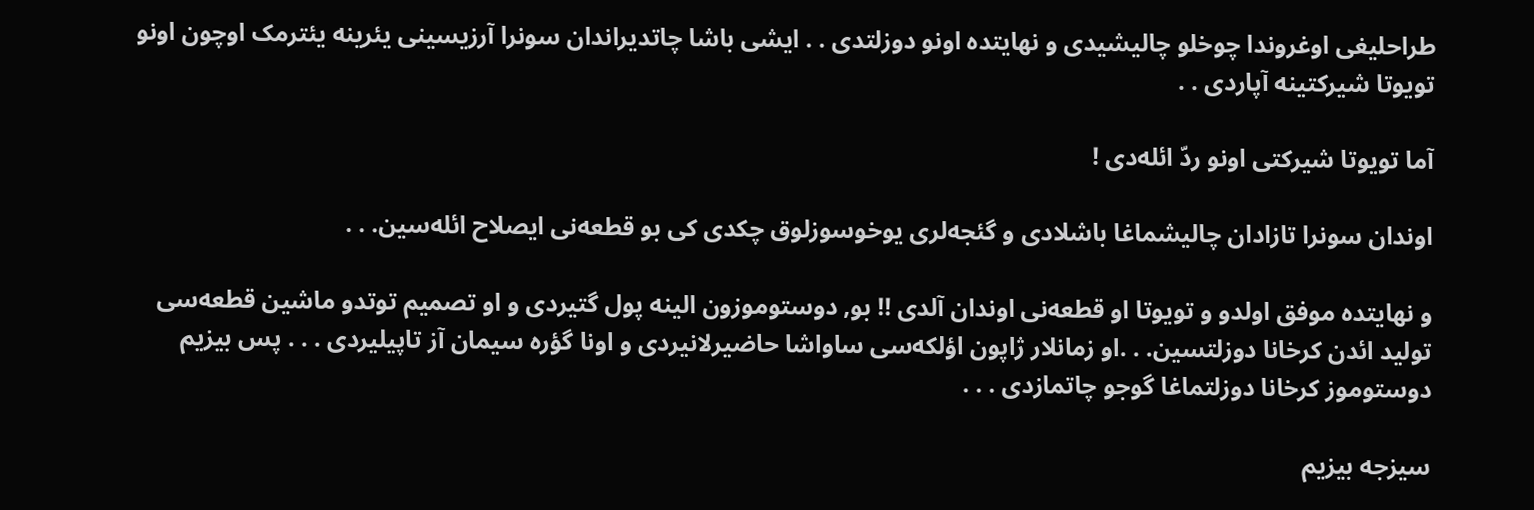طراحلیغی اوغروندا چوخلو چالیشیدی و نهایتده اونو دوزلتدی . . ایشی باشا چاتدیراندان سونرا آرزیسینی یئرینه یئترمک اوچون اونو تویوتا شیرکتینه آپاردی . .

آما تویوتا شیرکتی اونو ردّ ائله‌دی !

اوندان سونرا تازادان چالیشماغا باشلادی و گئجه‌لری یوخوسوزلوق چکدی کی بو قطعه‌نی ایصلاح ائله‌سین. . .

و نهایتده موفق اولدو و تویوتا او قطعه‌نی اوندان آلدی !! بو, دوستوموزون الینه پول گتیردی و او تصمیم توتدو ماشین قطعه‌سی تولید ائدن کرخانا دوزلتسین. . .او زمانلار ژاپون اؤلکه‌سی ساواشا حاضیرلانیردی و اونا گؤره سیمان آز تاپیلیردی . . . پس بیزیم دوستوموز کرخانا دوزلتماغا گوجو چاتمازدی . . .

سیزجه بیزیم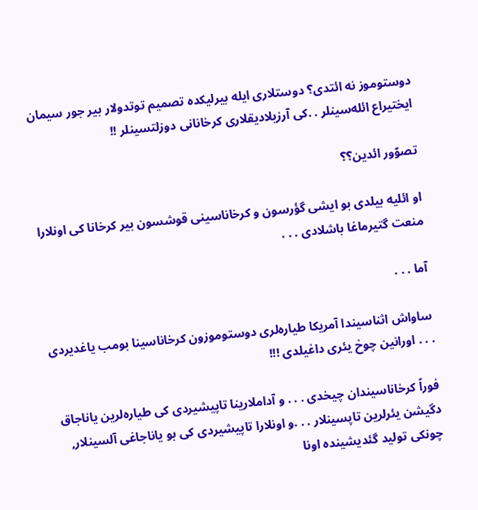دوستوموز نه ائتدی؟ دوستلاری ایله بیرلیکده تصمیم توتدولار بیر جور سیمان ایختیراع ائله‌سینلر . .کی آرزیلادیقلاری کرخانانی دوزلتسینلر !!

تصوّور ائدین؟؟

او ائلیه بیلدی بو ایشی گؤرسون و کرخاناسینی قوشسون بیر کرخانا کی اونلارا منعت گتیرماغا باشلادی . . .

آما . . .

ساواش اثناسیندا آمریکا طیاره‌لری دوستوموزون کرخاناسینا بومب یاغدیردی . . . اورانین چوخ یئری داغیلدی !!!

فوراً کرخاناسیندان چیخدی . . . و آداملارینا تاپیشیردی کی طیاره‌لرین یاناجاق دگیشن یئرلرین تاپسینلار . . .و اونلارا تاپیشیردی کی بو یاناجاغی آلسینلار, چونکی تولید گئدیشینده اونا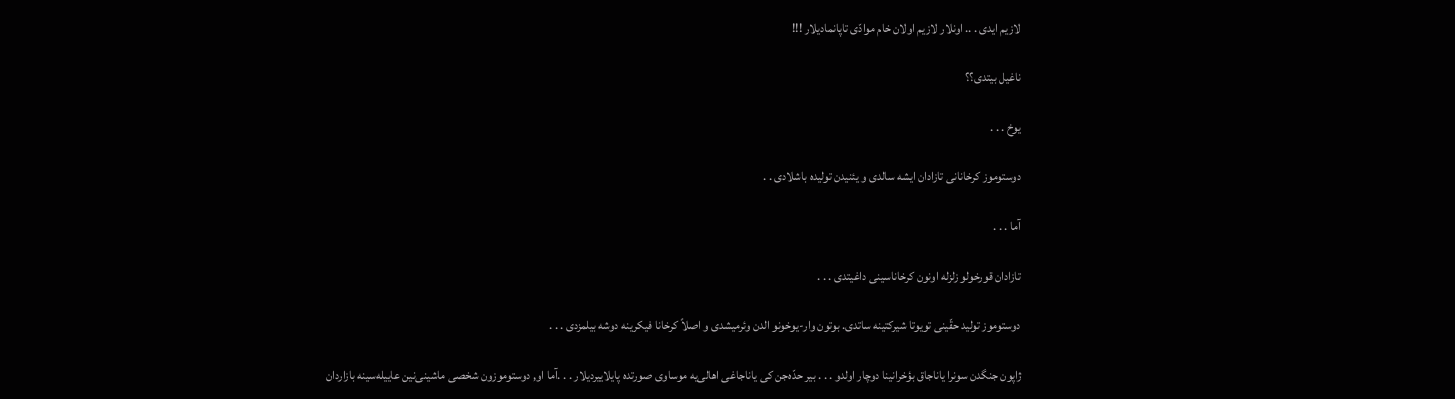لازیم ایدی . .. اونلار لازیم اولان خام موادّی تاپانمادیلار !!!

ناغیل بیتدی؟؟

یوخ . . .

دوستوموز کرخانانی تازادان ایشه سالدی و یئنیدن تولیده باشلادی . .

آما . . .

تازادان قورخولو زلزله اونون کرخاناسینی داغیتدی . . .

دوستوموز تولید حقّینی تویوتا شیرکتینه ساتدی. بوتون وار-یوخونو الدن وئرمیشدی و اصلاً کرخانا فیکرینه دوشه بیلمزدی . . .

ژاپون جنگدن سونرا یاناجاق بؤخرانینا دوچار اولدو . . . بیر حدّه‌جن کی یاناجاغی اهالی‌یه موساوی صورتده پایلاییردیلار . . .آما او, دوستوموزون شخصی ماشینی‌نین عاییله‌سینه بازاردان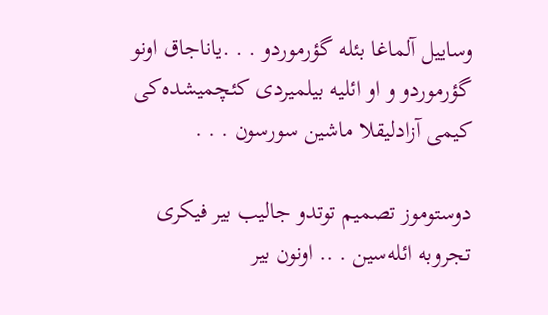وساییل آلماغا بئله گؤرموردو . . .یاناجاق اونو گؤرموردو و او ائلیه بیلمیردی کئچمیشده‌کی کیمی آزادلیقلا ماشین سورسون . . .

دوستوموز تصمیم توتدو جالیب بیر فیکری تجروبه ائله‌سین . .. اونون بیر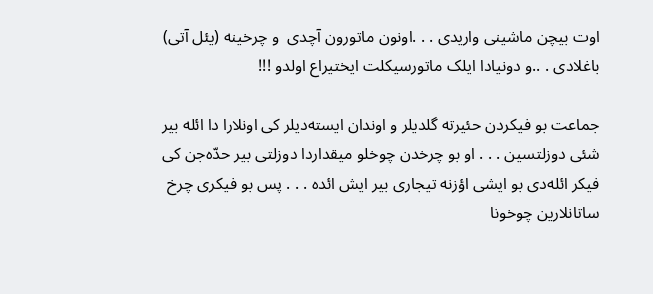اوت بیچن ماشینی واریدی . . .اونون ماتورون آچدی  و چرخینه (یئل آتی) باغلادی . ..و دونیادا ایلک ماتورسیکلت ایختیراع اولدو !!!

جماعت بو فیکردن حئیرته گلدیلر و اوندان ایسته‌دیلر کی اونلارا دا ائله بیر شئی دوزلتسین . . . او بو چرخدن چوخلو میقداردا دوزلتی بیر حدّه‌جن کی فیکر ائله‌دی بو ایشی اؤزنه تیجاری بیر ایش ائده . . . پس بو فیکری چرخ ساتانلارین چوخونا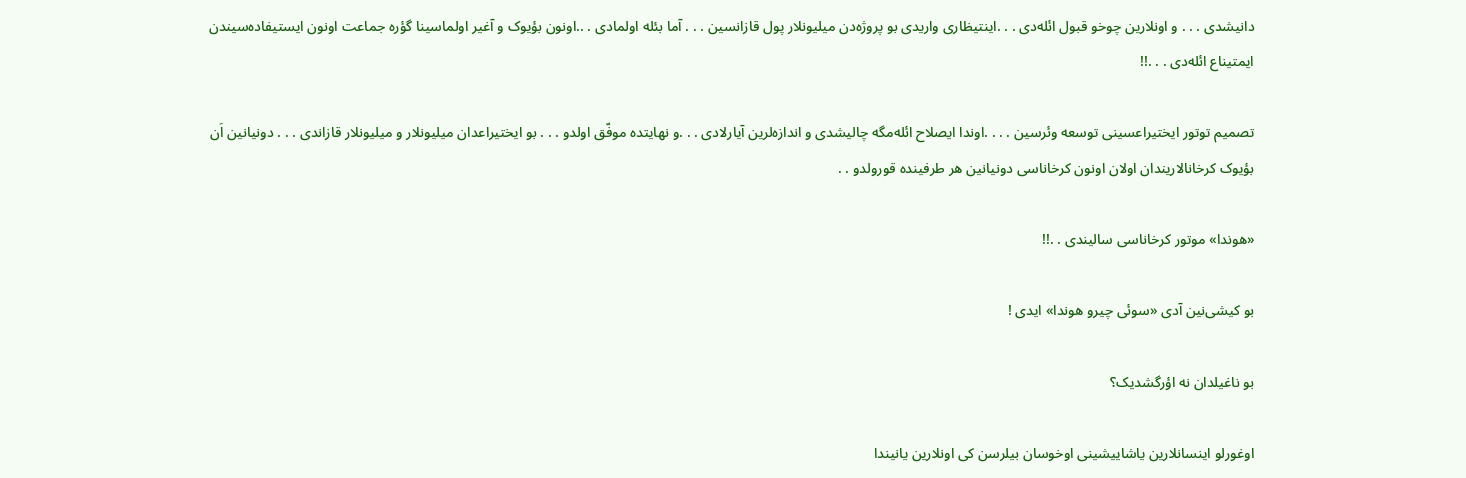دانیشدی . . . و اونلارین چوخو قبول ائله‌دی . . .اینتیظاری واریدی بو پروژه‌دن میلیونلار پول قازانسین . . . آما بئله اولمادی . ..اونون بؤیوک و آغیر اولماسینا گؤره جماعت اونون ایستیفاده‌سیندن ایمتیناع ائله‌دی . . .!!

تصمیم توتور ایختیراعسینی توسعه وئرسین . . . .اوندا ایصلاح ائله‌مگه چالیشدی و اندازه‌لرین آیارلادی . . .و نهایتده موفّق اولدو . . . بو ایختیراعدان میلیونلار و میلیونلار قازاندی . . . دونیانین اَن بؤیوک کرخانالاریندان اولان اونون کرخاناسی دونیانین هر طرفینده قورولدو . .

«هوندا» موتور کرخاناسی سالیندی . .!!

بو کیشی‌نین آدی «سوئی چیرو هوندا» ایدی !

بو ناغیلدان نه اؤرگشدیک؟

اوغورلو اینسانلارین یاشاییشینی اوخوسان بیلرسن کی اونلارین یانیندا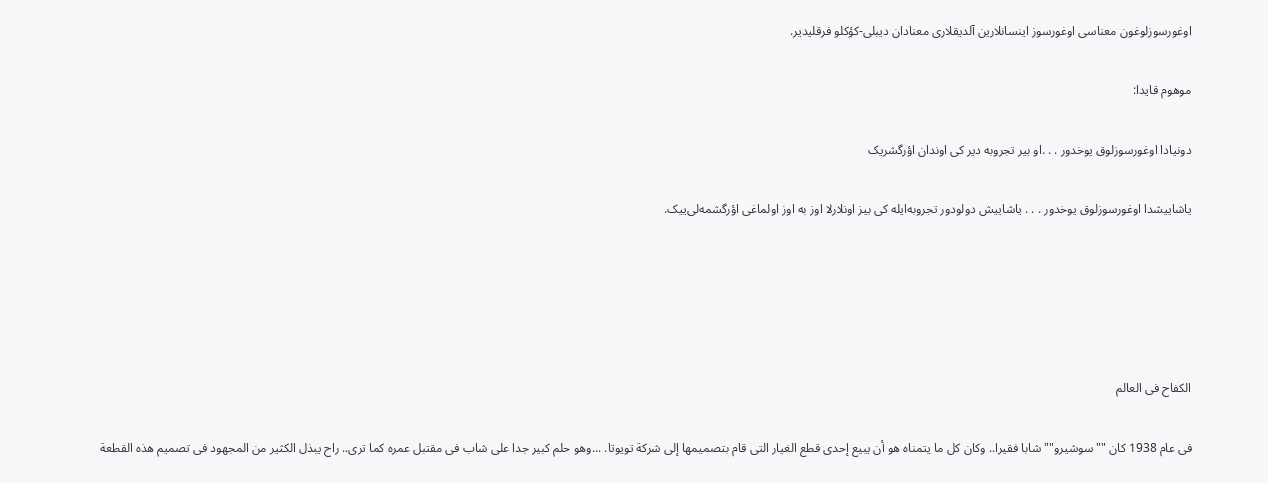اوغورسوزلوغون معناسی اوغورسوز اینسانلارین آلدیقلاری معنادان دیبلی-کؤکلو فرقلیدیر.

موهوم قایدا:

دونیادا اوغورسوزلوق یوخدور . . .او بیر تجروبه دیر کی اوندان اؤرگشریک

یاشاییشدا اوغورسوزلوق یوخدور . . . یاشاییش دولودور تجروبه‌ایله کی بیز اونلارلا اوز به اوز اولماغی اؤرگشمه‌لی‌ییک.





الکفاح فی العالم

فی عام 1938 کان ""سوشیرو"" شابا فقیرا.. وکان کل ما یتمناه هو أن یبیع إحدى قطع الغیار التی قام بتصمیمها إلى شرکة تویوتا. ...وهو حلم کبیر جدا على شاب فی مقتبل عمره کما ترى.. راح یبذل الکثیر من المجهود فی تصمیم هذه القطعة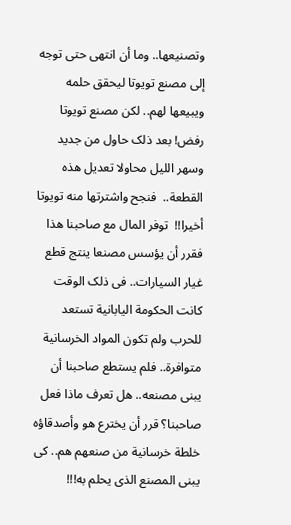وتصنیعها.. وما أن انتهى حتى توجه إلى مصنع تویوتا لیحقق حلمه ویبیعها لهم.. لکن مصنع تویوتا رفض! بعد ذلک حاول من جدید وسهر اللیل محاولا تعدیل هذه القطعة..  فنجح واشترتها منه تویوتا أخیرا!!  توفر المال مع صاحبنا هذا فقرر أن یؤسس مصنعا ینتج قطع غیار السیارات.. فی ذلک الوقت کانت الحکومة الیابانیة تستعد للحرب ولم تکون المواد الخرسانیة متوافرة.. فلم یستطع صاحبنا أن یبنی مصنعه.. هل تعرف ماذا فعل صاحبنا؟ قرر أن یخترع هو وأصدقاؤه خلطة خرسانیة من صنعهم هم.. کی یبنی المصنع الذی یحلم به!!!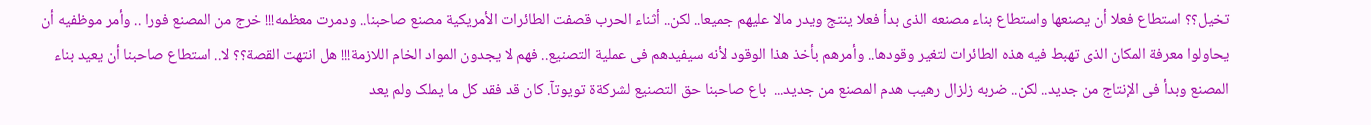تخیل؟؟ استطاع فعلا أن یصنعها واستطاع بناء مصنعه الذی بدأ فعلا ینتج ویدر مالا علیهم جمیعا.. لکن.. أثناء الحرب قصفت الطائرات الأمریکیة مصنع صاحبنا.. ودمرت معظمه!!! خرج من المصنع فورا .. وأمر موظفیه أن یحاولوا معرفة المکان الذی تهبط فیه هذه الطائرات لتغیر وقودها.. وأمرهم بأخذ هذا الوقود لأنه سیفیدهم فی عملیة التصنیع.. فهم لا یجدون المواد الخام اللازمة!!! هل انتهت القصة؟؟ لا.. استطاع صاحبنا أن یعید بناء المصنع وبدأ فی الإنتاج من جدید.. لکن.. ضربه زلزال رهیب هدم المصنع من جدید...  باع صاحبنا حق التصنیع لشرکةة تویوتآ. کان قد فقد کل ما یملک ولم یعد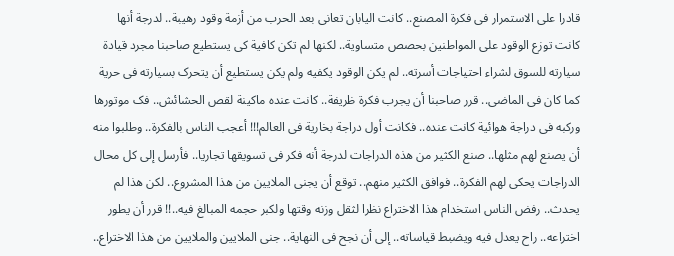قادرا على الاستمرار فی فکرة المصنع.. کانت الیابان تعانی بعد الحرب من أزمة وقود رهیبة.. لدرجة أنها کانت توزع الوقود على المواطنین بحصص متساویة.. لکنها لم تکن کافیة کی یستطیع صاحبنا مجرد قیادة سیارته للسوق لشراء احتیاجات أسرته.. لم یکن الوقود یکفیه ولم یکن یستطیع أن یتحرک بسیارته فی حریة کما کان فی الماضی.. قرر صاحبنا أن یجرب فکرة ظریفة.. کانت عنده ماکینة لقص الحشائش.. فک موتورها ورکبه فی دراجة هوائیة کانت عنده.. فکانت أول دراجة بخاریة فی العالم!!! أعجب الناس بالفکرة.. وطلبوا منه أن یصنع لهم مثلها.. صنع الکثیر من هذه الدراجات لدرجة أنه فکر فی تسویقها تجاریا.. فأرسل إلى کل محال الدراجات یحکی لهم الفکرة.. فوافق الکثیر منهم.. توقع أن یجنی الملایین من هذا المشروع.. لکن هذا لم یحدث.. رفض الناس استخدام هذا الاختراع نظرا لثقل وزنه وقتها ولکبر حجمه المبالغ فیه..!! قرر أن یطور اختراعه.. راح یعدل فیه ویضبط قیاساته.. إلى أن نجح فی النهایة.. جنى الملایین والملایین من هذا الاختراع..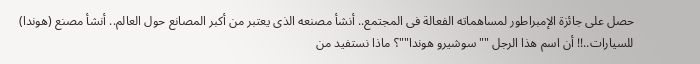حصل على جائزة الإمبراطور لمساهماته الفعالة فی المجتمع.. أنشأ مصنعه الذی یعتبر من أکبر المصانع حول العالم.. أنشأ مصنع (هوندا) للسیارات..!! أن اسم هذا الرجل ""سوشیرو هوندا""؟ ماذا نستفید من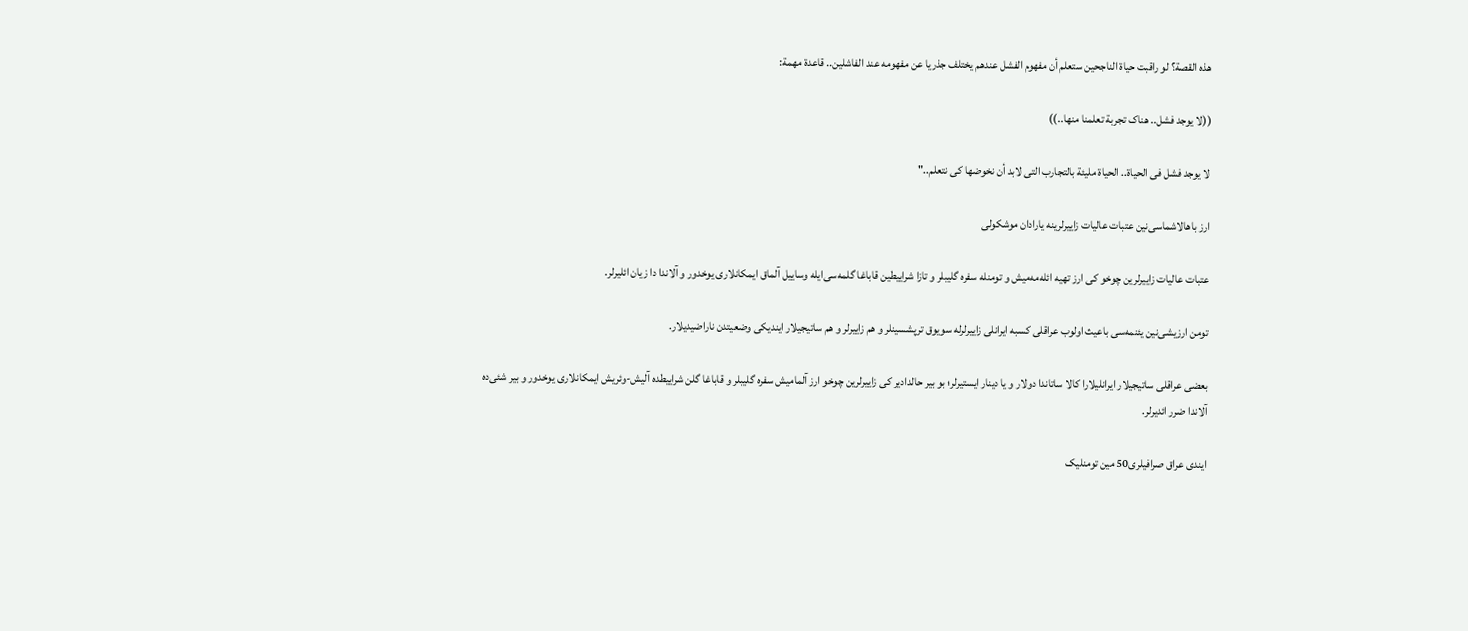هذه القصة؟ لو راقبت حیاة الناجحین ستعلم أن مفهوم الفشل عندهم یختلف جذریا عن مفهومه عند الفاشلین.. قاعدة مهمة:

((لا یوجد فشل.. هناک تجربة تعلمنا منها..))

لا یوجد فشل فی الحیاة.. الحیاة ملیئة بالتجارب التی لابد أن نخوضها کی نتعلم.."

ارز باهالاشماسی‌نین عتبات عالیات زاییرلرینه یارادان موشکولی

عتبات عالیات زاییرلرین چوخو کی ارز تهیه ائله‌مه‌میش و تومنله سفره گلیبلر و تازا شراییطین قاباغا گلمه‌سی‌ایله وساییل آلماق ایمکانلاری یوخدور و آلاندا دا زیان ائلیرلر.

تومن ارزیشی‌نین یئنمه‌سی باعیث اولوب عراقلی کسبه ایرانلی زاییرلرله سویوق ترپشسینلر و هم زاییرلر و هم ساتیجیلار ایندیکی وضعیتدن ناراضیدیلار.

بعضی عراقلی ساتیجیلار ایرانلیلارا کالا ساتاندا دولار و یا دینار ایستیرلر؛ بو بیر حالدادیر کی زاییرلرین چوخو ارز آلمامیش سفره گلیبلر و قاباغا گلن شراییطده آلیش-وئریش ایمکانلاری یوخدور و بیر شئی‌ده آلاندا ضرر ائدیرلر.

ایندی عراق صرافیلری50 مین تومنلیک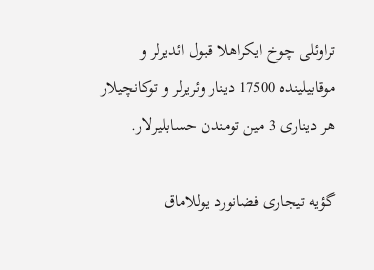تراوئلی چوخ ایکراهلا قبول ائدیرلر و موقابیلینده 17500 دینار وئریرلر و توکانچیلار هر دیناری 3 مین تومندن حسابلیرلار.

گؤیه تیجاری فضانورد یوللاماق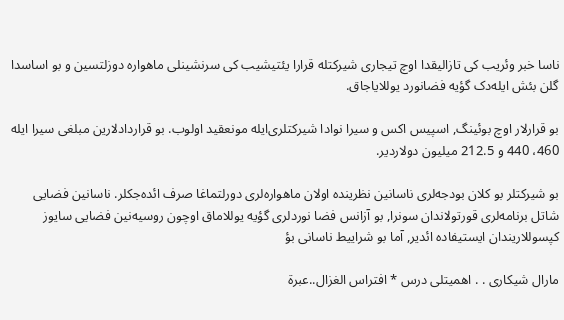ناسا خبر وئریب کی تازالیقدا اوچ تیجاری شیرکتله قرارا یئتیشیب کی سرنشینلی ماهواره دوزلتسین و بو اساسدا گلن بئش ایله‌دک گؤیه فضانورد یوللایاجاق.

بو قرارلار اوچ بوئینگ, اسپیس اکس و سیرا نوادا شیرکتلری‌ایله مونعقید اولوب. بو قراردادلارین مبلغی سیرا ایله 460، 440 و 212.5 میلیون دولاردیر.

بو شیرکتلر بو کلان بودجه‌لری ناسانین نظرینده اولان ماهواره‌لری دورلتماغا صرف ائده‌جکلر. ناسانین فضایی شاتل برنامه‌لری قورتولاندان سونرا, بو آزانس فضا نوردلری گؤیه یوللاماق اوچون روسیه‌نین فضایی سایوز کپسوللاریندان ایستیفاده ائدیر, آما بو شراییط ناسانی بؤ

مارال شیکاری . . اهمیتلی درس * افتراس الغزال..عبرة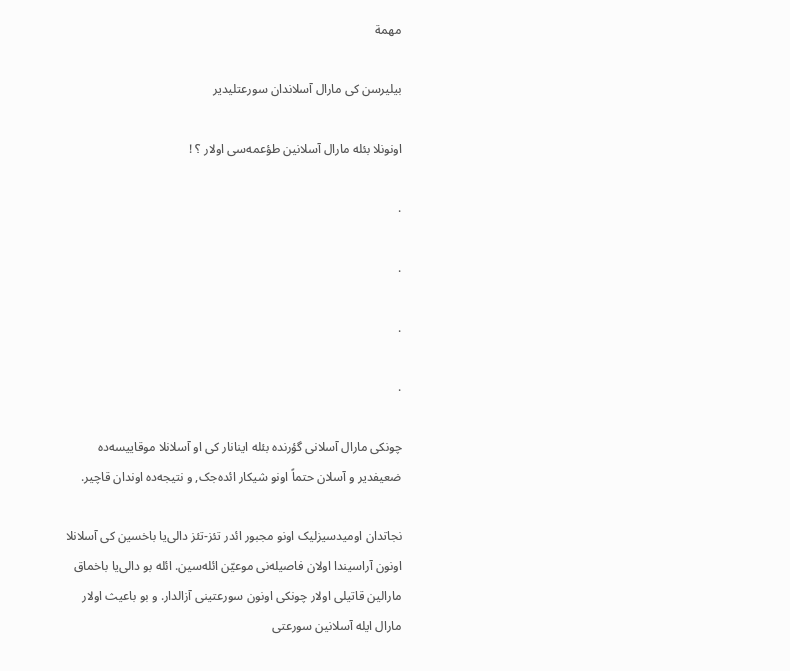مهمة

بیلیرسن کی مارال آسلاندان سورعتلیدیر

اونونلا بئله مارال آسلانین طؤعمه‌سی اولار ؟ !

.

.

.

.

چونکی مارال آسلانی گؤرنده بئله اینانار کی او آسلانلا موقاییسه‌ده ضعیفدیر و آسلان حتماً اونو شیکار ائده‌جک, و نتیجه‌ده اوندان قاچیر.

نجاتدان اومیدسیزلیک اونو مجبور ائدر تئز-تئز دالی‌یا باخسین کی آسلانلا اونون آراسیندا اولان فاصیله‌نی موعیّن ائله‌سین. ائله بو دالی‌یا باخماق مارالین قاتیلی اولار چونکی اونون سورعتینی آزالدار. و بو باعیث اولار مارال ایله آسلانین سورعتی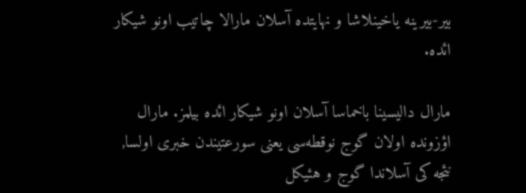بیر-بیرینه یاخینلاشا و نهایتده آسلان مارالا چاتیب اونو شیکار ائده.

مارال دالیسینا باخماسا آسلان اونو شیکار ائده بیلمز. مارال اؤزونده اولان گوج نوقطه‌سی یعنی سورعتیندن خبری اولسا, نئجه کی آسلاندا گوج و هئیکل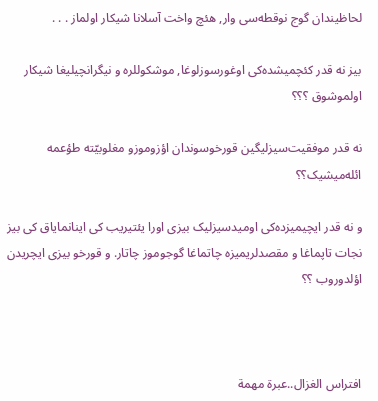لحاظیندان گوج نوقطه‌سی وار, هئچ واخت آسلانا شیکار اولماز . . .

بیز نه قدر کئچمیشده‌کی اوغورسوزلوغا, موشکوللره و نیگرانچیلیغا شیکار اولموشوق ؟؟؟

نه قدر موفقیت‌سیزلیگین قورخوسوندان اؤزوموزو مغلوبیّته طؤعمه ائله‌میشیک؟؟

و نه قدر ایچیمیزده‌کی اومیدسیزلیک بیزی اورا یئتیریب کی اینانمایاق کی بیز نجات تاپماغا و مقصدلریمیزه چاتماغا گوجوموز چاتار. و قورخو بیزی ایچریدن اؤلدوروب ؟؟



افتراس الغزال..عبرة مهمة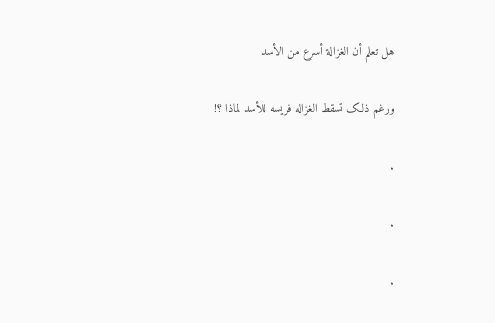هل تعلم أن الغزالة أسرع من الأسد

ورغم ذلک تسقط الغزاله فریسه للأسد لماذا ؟!

.

.

.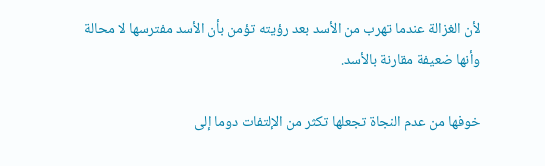لأن الغزالة عندما تهرب من الأسد بعد رؤیته تؤمن بأن الأسد مفترسها لا محالة وأنها ضعیفة مقارنة بالأسد.

خوفها من عدم النجاة تجعلها تکثر من الإلتفات دوما إلی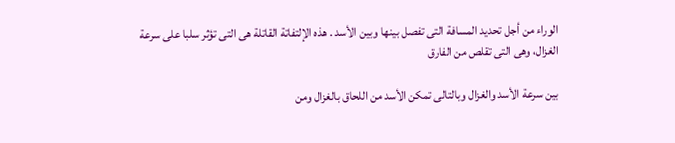الوراء من أجل تحدید المسافة التی تفصل بینها وبین الأسد . هذه الإلتفاتة القاتلة هی التی تؤثر سلبا علی سرعة الغزال، وهی التی تقلص من الفارق

بین سرعة الأسد والغزال وبالتالی تمکن الأسد من اللحاق بالغزال ومن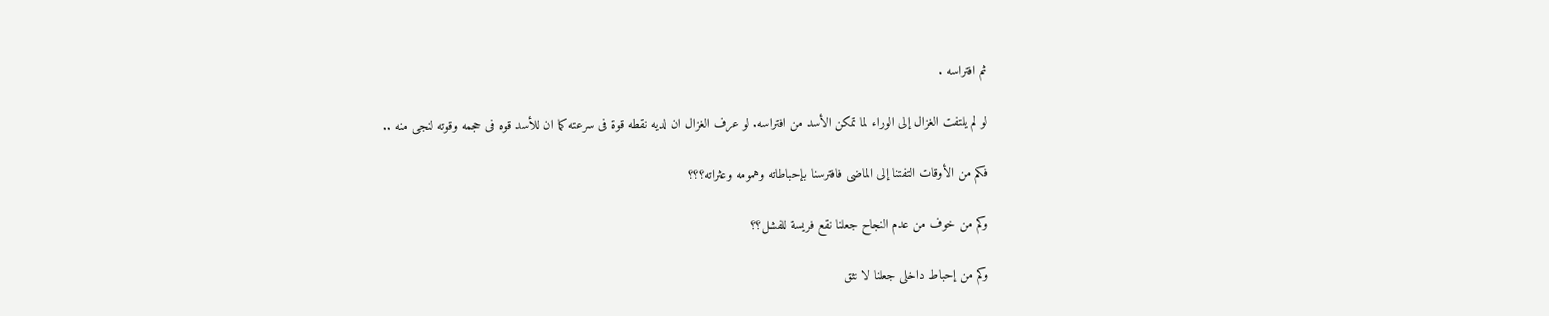ثم افتراسه .

لو لم یلتفت الغزال إلی الوراء لما تمکن الأسد من افتراسه. لو عرف الغزال ان لدیه نقطه قوة فى سرعته کما ان للأسد قوه فى حجمه وقوته لنجى منه ..

فکم من الأوقات التفتنا إلى الماضی فافترسنا بإحباطاته وهمومه وعثراته؟؟؟

وکم من خوف من عدم النجاح جعلنا نقع فریسة للفشل؟؟

وکم من إحباط داخلی جعلنا لا نثق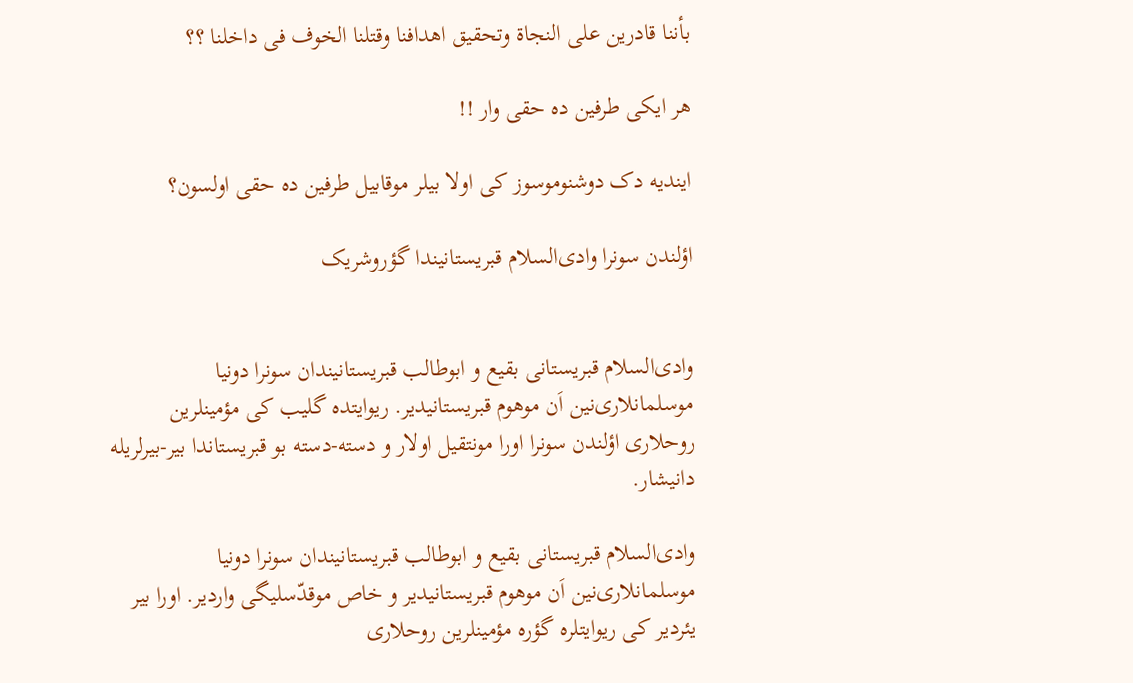بأننا قادرین على النجاة وتحقیق اهدافنا وقتلنا الخوف فی داخلنا ؟؟

هر ایکی طرفین ده حقی وار !!

ایندیه دک دوشنوموسوز کی اولا بیلر موقابیل طرفین ده حقی اولسون؟

اؤلندن سونرا وادی‌السلام قبریستانیندا گؤروشریک


وادی‌السلام قبریستانی بقیع و ابوطالب قبریستانیندان سونرا دونیا موسلمانلاری‌نین اَن موهوم قبریستانیدیر. ریوایتده گلیب کی مؤمینلرین روحلاری اؤلندن سونرا اورا مونتقیل اولار و دسته-دسته بو قبریستاندا بیر-بیرلریله دانیشار.

وادی‌السلام قبریستانی بقیع و ابوطالب قبریستانیندان سونرا دونیا موسلمانلاری‌نین اَن موهوم قبریستانیدیر و خاص موقدّسلیگی واردیر. اورا بیر یئردیر کی ریوایتلره گؤره مؤمینلرین روحلاری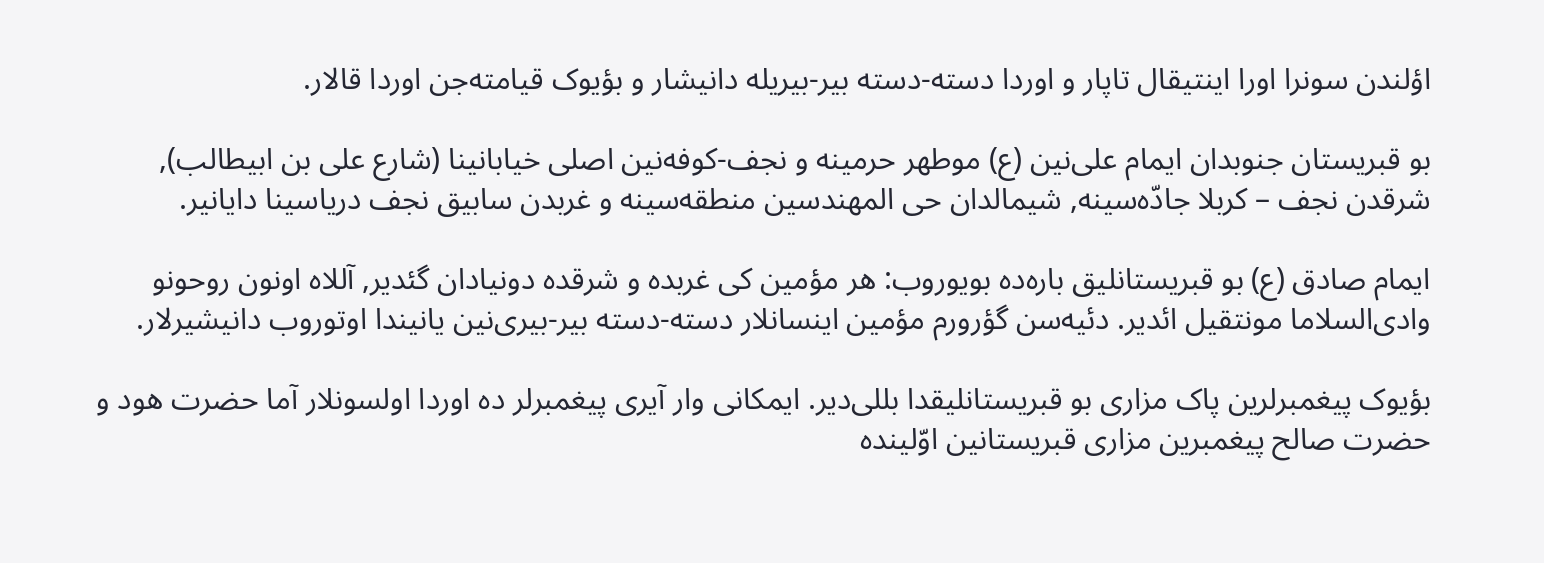اؤلندن سونرا اورا اینتیقال تاپار و اوردا دسته-دسته بیر-بیریله دانیشار و بؤیوک قیامته‌جن اوردا قالار.

بو قبریستان جنوبدان ایمام علی‌نین (ع) موطهر حرمینه و نجف-کوفه‌نین اصلی خیابانینا (شارع علی بن ابیطالب), شرقدن نجف – کربلا جادّه‌سینه, شیمالدان حی المهندسین منطقه‌سینه و غربدن سابیق نجف دریاسینا دایانیر.

ایمام صادق (ع) بو قبریستانلیق باره‌ده بویوروب: هر مؤمین کی غربده و شرقده دونیادان گئدیر, آللاه اونون روحونو وادی‌السلاما مونتقیل ائدیر. دئیه‌سن گؤرورم مؤمین اینسانلار دسته-دسته بیر-بیری‌نین یانیندا اوتوروب دانیشیرلار.

بؤیوک پیغمبرلرین پاک مزاری بو قبریستانلیقدا بللی‌دیر. ایمکانی وار آیری پیغمبرلر ده اوردا اولسونلار آما حضرت هود و حضرت صالح پیغمبرین مزاری قبریستانین اوّلینده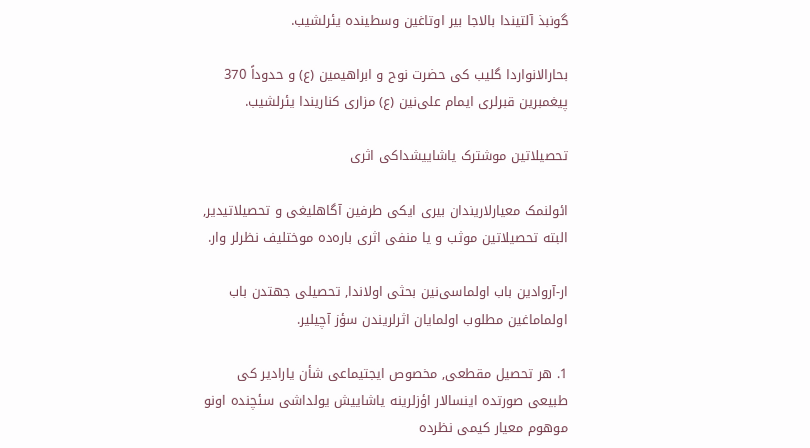گونبذ آلتیندا بالاجا بیر اوتاغین وسطینده یئرلشیب.

بحارالانواردا گلیب کی حضرت نوح و ابراهیمین (ع) و حدوداً 370 پیغمبرین قبرلری ایمام علی‌نین (ع) مزاری کناریندا یئرلشیب.

تحصیلاتین موشترک یاشاییشداکی اثری

ائولنمک معیارلاریندان بیری ایکی طرفین آگاهلیغی و تحصیلاتیدیر, البته تحصیلاتین موثب و یا منفی اثری باره‌ده موختلیف نظرلر وار.

ار-آروادین باب اولماسی‌نین بحثی اولاندا, تحصیلی جهتدن باب اولماماغین مطلوب اولمایان اثرلریندن سؤز آچیلیر.

1. هر تحصیل مقطعی‌, مخصوص ایجتیماعی شأن یارادیر کی طبیعی صورتده اینسالار اؤزلرینه یاشاییش یولداشی سئچنده اونو موهوم معیار کیمی نظرده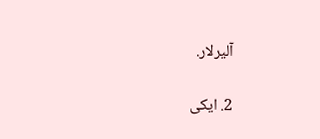آلیرلار.

2. ایکی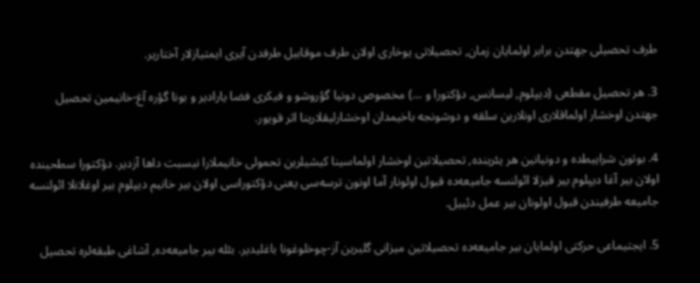طرف تحصیلی جهتدن برابر اولمایان زمان, تحصیلاتی یوخاری اولان طرف موقابیل طرفدن آیری ایمتیازلار آختاریر.

3. هر تحصیل مقطعی (دیپلوم, لیسانس, دؤکتورا و ...) مخصوص دونیا گؤروشو و فیکری فضا یارادیر و بونا گؤره آغ-خانیمین تحصیل جهتدن اوخشار اولماقلاری اونلارین سلقه و دوشونجه باخیمدان اوخشارلیقلارینا اثر قویور.

4. بوتون شراییطده و دونیانین هر یئرینده, تحصیلاتین اوخشار اولماسینا کیشیلرین تحمولی خانیملارا نیسبت داها آزدیر. دؤکتورا سطحینده اولان بیر آغا دیپلوم بیر قیزلا ائولنسه جامیعه‌ده قبول اولونار آما اونون ترسه‌سی یعنی دؤکتوراسی اولان بیر خانیم دیپلوم بیر اوغلانلا ائولنسه جامیعه طرفیندن قبول اولونان بیر عمل دئییل.

5. ایجتیماعی حرکتی اولمایان بیر جامیعه‌ده تحصیلاتین میزانی گلیرین آز-چوخلوغونا باغلیدیر. بئله بیر جامیعه‌ده, آشاغی طبقه‌لره تحصیل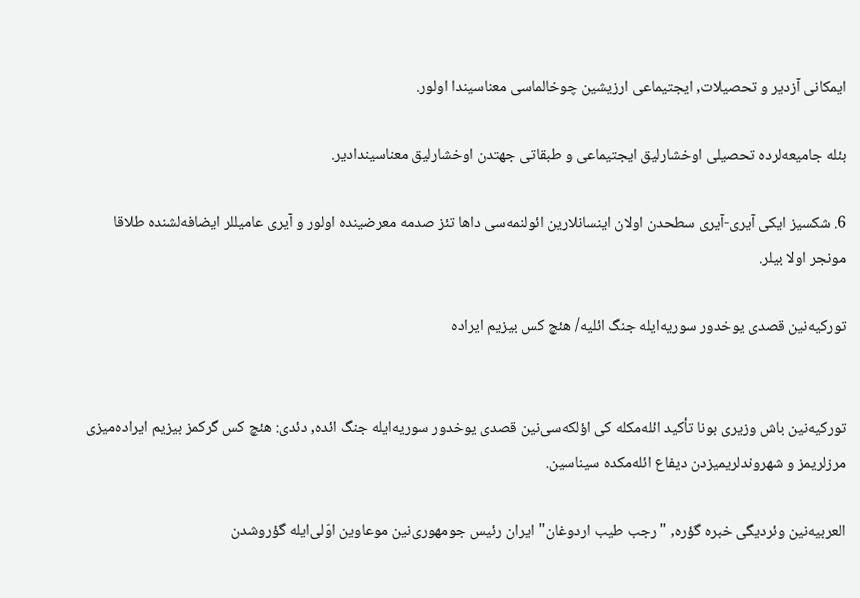ایمکانی آزدیر و تحصیلات, ایجتیماعی ارزیشین چوخالماسی معناسیندا اولور.

بئله جامیعه‌لرده تحصیلی اوخشارلیق ایجتیماعی و طبقاتی جهتدن اوخشارلیق معناسیندادیر.

6. شکسیز ایکی آیری-آیری سطحدن اولان اینسانلارین ائولنمه‌سی داها تئز صدمه معرضینده اولور و آیری عامیللر ایضافه‌لشنده طلاقا مونجر اولا بیلر.

تورکیه‌نین قصدی یوخدور سوریه‌ایله جنگ ائلیه/ هئچ کس بیزیم ایراده


تورکیه‌نین باش وزیری بونا تأکید ائله‌مکله کی اؤلکه‌سی‌نین قصدی یوخدور سوریه‌ایله جنگ ائده, دئدی: هئچ کس گرکمز بیزیم ایراده‌میزی مرزلریمز و شهروندلریمیزدن دیفاع ائله‌مکده سیناسین.

العربیه‌نین وئردیگی خبره گؤره, "رجب طیب اردوغان" ایران رئیس جومهوری‌نین موعاوین اوّلی‌ایله گؤروشدن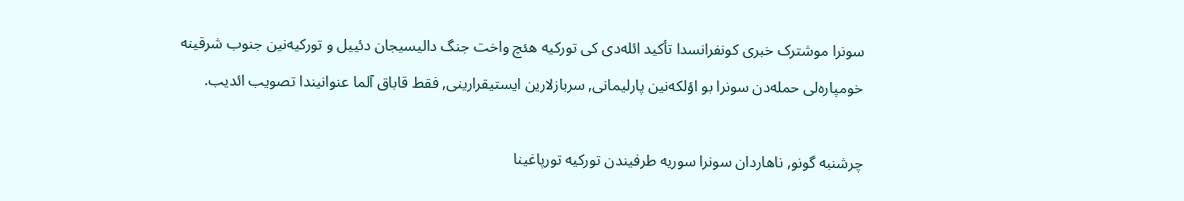سونرا موشترک خبری کونفرانسدا تأکید ائله‌دی کی تورکیه هئچ واخت جنگ دالیسیجان دئییل و تورکیه‌نین جنوب شرقینه خومپاره‌لی حمله‌دن سونرا بو اؤلکه‌نین پارلیمانی, سربازلارین ایستیقرارینی, فقط قاباق آلما عنوانیندا تصویب ائدیب.

چرشنبه گونو, ناهاردان سونرا سوریه طرفیندن تورکیه تورپاغینا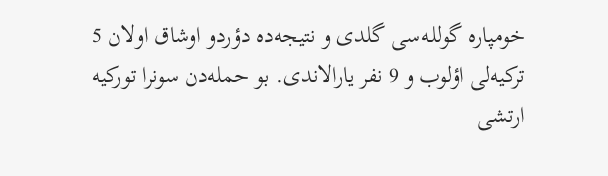خومپاره گوللـه‌سی گلدی و نتیجه‌ده دؤردو اوشاق اولان 5 ترکیه‌لی اؤلوب و 9 نفر یارالاندی. بو حمله‌دن سونرا تورکیه ارتشی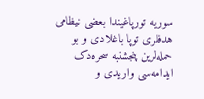سوریه تورپاغیندا بعضی نیظامی هدفلری توپا باغلادی و بو حمله‌لرین پنجشنبه سحره‌دک ایدامه‌سی واریدی و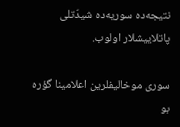نتیجه‌ده سوریه‌ده شیدّتلی پاتلاییشلار اولوب.

سوری موخالیفلرین اعلامینا گؤره بو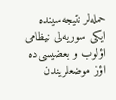حمله‌لر نتیجه‌سینده ایکی سوریه‌لی نیظامی اؤلوب و بعضیسی‌ده اؤز موضعلریندن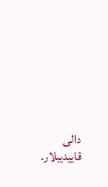دالی قاییدیبلار.